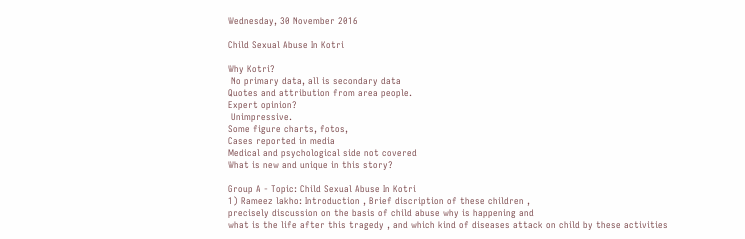Wednesday, 30 November 2016

Child Sexual Abuse In Kotri

Why Kotri?
 No primary data, all is secondary data
Quotes and attribution from area people.
Expert opinion?
 Unimpressive.
Some figure charts, fotos,
Cases reported in media
Medical and psychological side not covered
What is new and unique in this story?

Group A - Topic: Child Sexual Abuse In Kotri
1) Rameez lakho: Introduction , Brief discription of these children ,
precisely discussion on the basis of child abuse why is happening and
what is the life after this tragedy , and which kind of diseases attack on child by these activities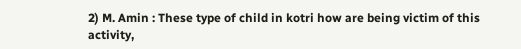2) M. Amin : These type of child in kotri how are being victim of this activity,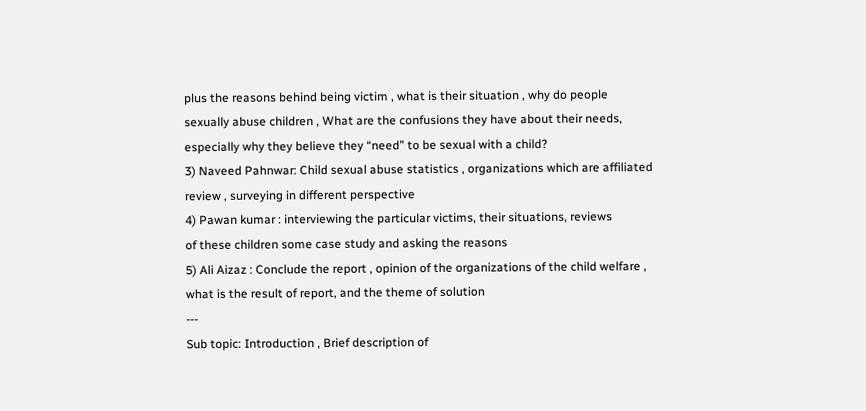plus the reasons behind being victim , what is their situation , why do people
sexually abuse children , What are the confusions they have about their needs,
especially why they believe they “need” to be sexual with a child?
3) Naveed Pahnwar: Child sexual abuse statistics , organizations which are affiliated
review , surveying in different perspective
4) Pawan kumar : interviewing the particular victims, their situations, reviews
of these children some case study and asking the reasons
5) Ali Aizaz : Conclude the report , opinion of the organizations of the child welfare ,
what is the result of report, and the theme of solution
---
Sub topic: Introduction , Brief description of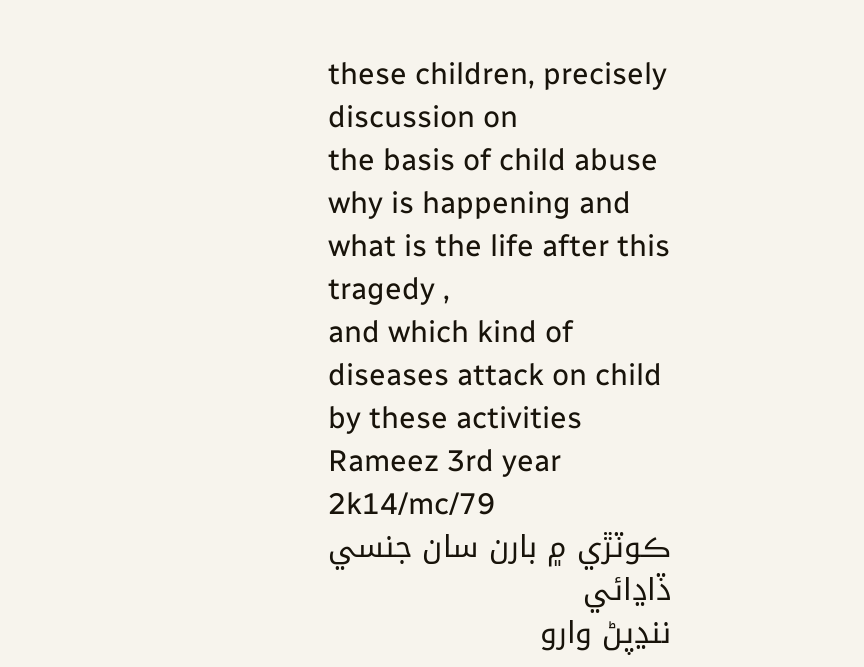these children, precisely discussion on
the basis of child abuse why is happening and what is the life after this tragedy ,
and which kind of diseases attack on child by these activities
Rameez 3rd year 2k14/mc/79
ڪوٽڙي ۾ بارن سان جنسي ڏاڍائي
ننڍپڻ وارو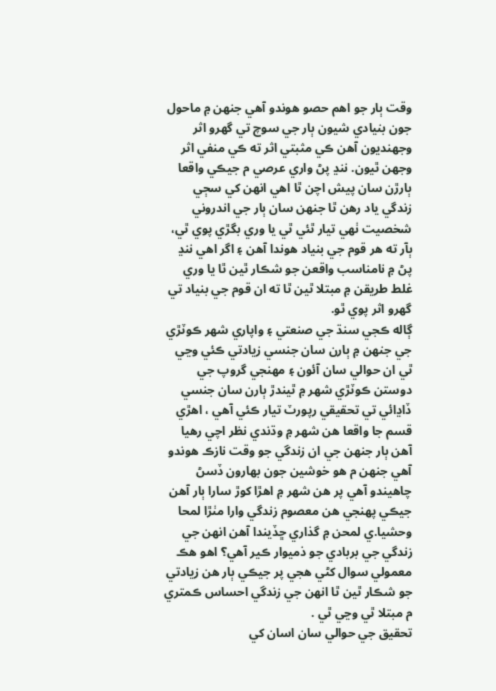وقت ٻار جو اهم حصو هوندو آهي جنهن ۾ ماحول جون بنيادي شيون ٻار جي سوچ تي گهرو اثر وجهنديون آهن ڪي مثبتي اثر ته ڪي منفي اثر وجهن ٿيون. ننڍ پڻ واري عرصي م جيڪي واقعا ٻارڙن سان پيش اچن ٿا اهي انهن کي سڄي زندگي ياد رهن ٿا جنهن سان ٻار جي اندروني شخصيت ٺهي تيار ٿئي ٿي يا وري بگڙي پوي ٿي، ٻآر ته هر قوم جي بنياد هوندا آهن ۽ اگر اهي ننڍ پڻ ۾ نامناسب واقعن جو شڪار ٿين ٿا يا وري غلط طريقن ۾ مبتلا ٿين ٿا ته ان قوم جي بنياد تي گهرو اثر پوي ٿو.
ڳاله ڪجي سنڌ جي صنعتي ۽ واپاري شهر ڪوٽڙي جي جنهن ۾ ٻارن سان جنسي زيادتي ڪئي وڃي ٿي ان حوالي سان آئون ۽ مهنجي گروپ جي دوستن ڪوٽڙي شهر ۾ ٿيندڙ ٻارن سان جنسي ڏاڍائي تي تحقيقي رپورٽ تيار ڪئي آهي ، اهڙي قسم جا واقعا هن شهر ۾ وڌندي نظر اچي رهيا آهن ٻار جنهن جي ان زندگي جو وقت نازڪ هوندو آهي جنهن م هو خوشين جون بهارون ڏسڻ چاهيندو آهي پر هن شهر ۾ اهڙا کوڙ سارا ٻار آهن جيڪي پهنجي هن معصوم زندگي وارا مٺڙا لمحا وحشيا.ي لمحن ۾ گذاري ڇڏيندا آهن انهن جي زندگي جي بربادي جو ذميوار ڪير آهي؟ اهو هڪ معمولي سوال کڻي هجي پر جيڪي ٻار هن زيادتي جو شڪار ٿين ٿا انهن جي زندگي احساس ڪمتري م مبتلا ٿي وڃي ٿي .
تحقيق جي حوالي سان اسان کي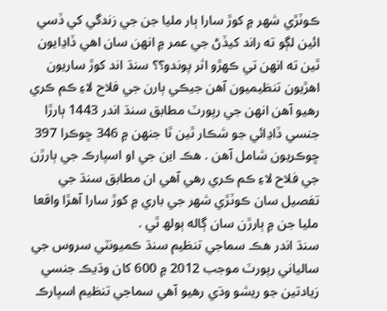ڪوٽڙي شهر ۾ کوڙ سارا ٻار مليا جن جي زندگي کي ڏسي ائين لڳو ته راند کيڏڻ جي عمر ۾ انهن سان اهي ڏاڍايون ٿين ته انهن تي ڪهڙو اثر پوندو؟؟ سنڌ اند کوڙ ساريون اهڙيون تنظيميون آهن جيڪي ٻارن جي فلاح لاءِ ڪم ڪري رهيو آهن انهن جي رپورٽ مطابق سنڌ اندر 1443 ٻارڙا جنسي ڏاڍائي جو شڪار ٿين ٿا جنهن ۾ 346 ڇوڪرا 397 ڇوڪريون شامل آهن . هڪ اين جي او اسپارڪ جي ٻارڙن جي فلاح لاءِ ڪم ڪري رهي آهي ان مطابق سنڌ جي تفصيل سان ڪوٽڙي شهر جي باري ۾ کوڙ سارا آهڙا واقعا مليا جن ۾ ٻارڙن سان ڳاله ٻولھ ٿي .
سنڌ اندر هڪ سماجي تنظيم سنڌ ڪميونٽي سروس جي سالياني رپورٽ موجب 2012 ۾ 600 کان وڌيڪ جنسي زيادتين جو ريشو وڌي رهيو آهي سماجي تنظيم اسپارڪ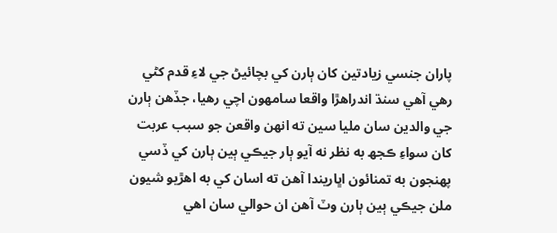پاران جنسي زيادتين کان ٻارن کي بچائيڻ جي لاءِ قدم کڻي رهي آهي سنڌ اندراهڙا واقعا سامهون اچي رهيا، جڏهن ٻارن جي والدين سان مليا سين ته انهن واقعن جو سبب عربت کان سواءِ ڪجھ به نظر نه آيو ٻار جيڪي ٻين ٻارن کي ڏسي پهنجون به تمنائون اڀاريندا آهن ته اسان کي به اهڙيو شيون ملن جيڪي ٻين ٻارن وٽ آهن ان حوالي سان اهي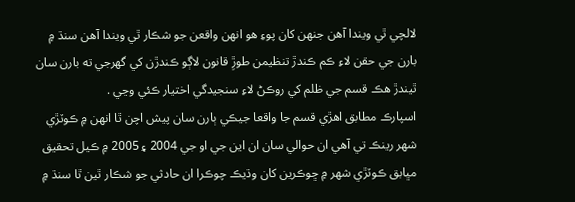لالچي ٿي ويندا آهن جنهن کان پوءِ هو انهن واقعن جو شڪار ٿي ويندا آهن سنڌ ۾ بارن جي حقن لاءِ ڪم ڪندڙ تنظيمن طوڙِ قانون لاڳو ڪندڙن کي گھرجي ته بارن سان ٿيندڙ هڪ قسم جي ظلم کي روڪڻ لاءِ سنجيدگي اختيار ڪئي وڃي .
اسپارڪ مطابق اهڙي قسم جا واقعا جيڪي ٻارن سان پيش اچن ٿا انهن ۾ ڪوٽڙي شهر رينڪ تي آهي ان حوالي سان ان اين جي او جي 2004 ۽ 2005 ۾ ڪيل تحقيق مڀابق ڪوٽڙي شهر ۾ ڇوڪرين کان وڌيڪ چوڪرا ان حادثي جو شڪار ٿين ٿا سنڌ ۾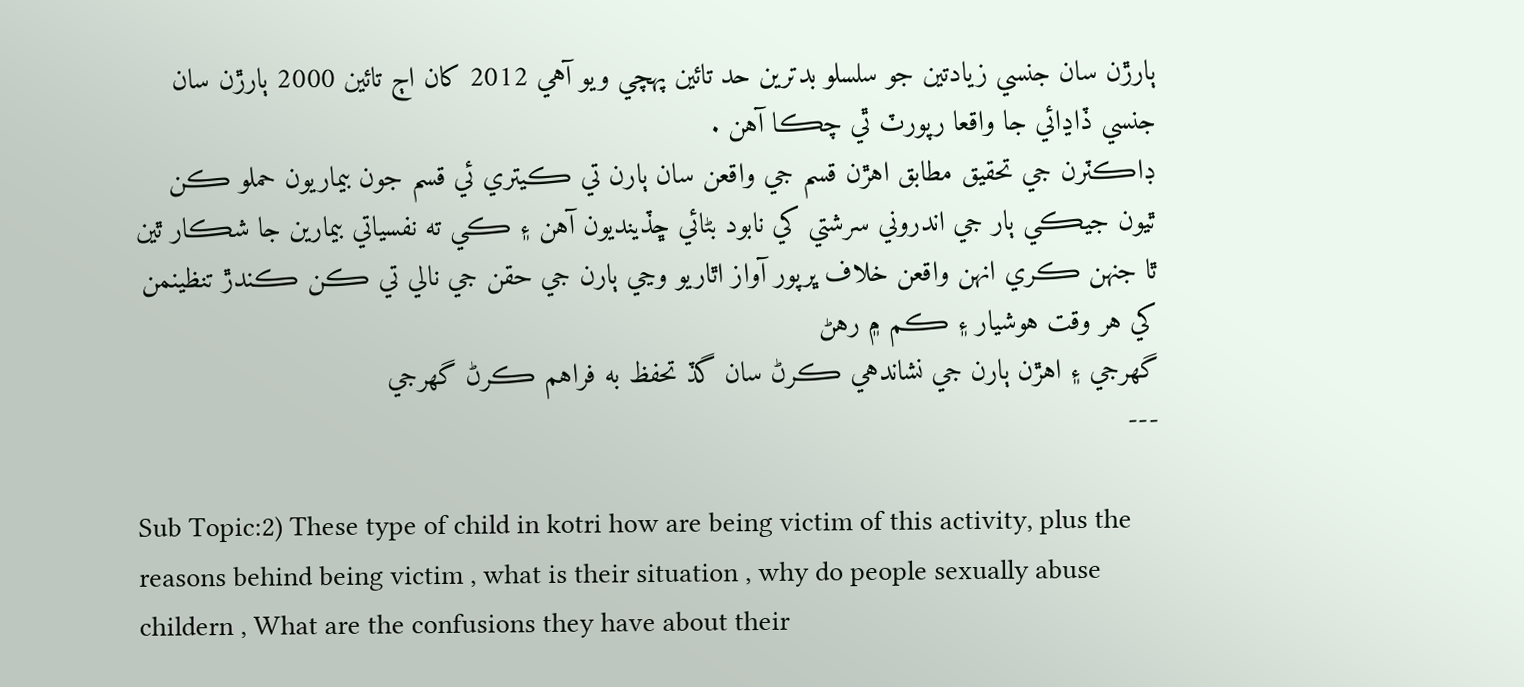ٻارڙن سان جنسي زيادتين جو سلسلو بدترين حد تائين پهچي ويو آهي 2012 کان اڄ تائين 2000 ٻارڙن سان جنسي ڏاڍائي جا واقعا رپورٽ ٿي چڪا آهن .
ڊاڪٽرن جي تحقيق مطابق اهڙن قسم جي واقعن سان ٻارن تي ڪيتري ئي قسم جون بيماريون حملو ڪن ٿيون جيڪي ٻار جي اندروني سرشتي کي نابود بڻائي ڇڏينديون آهن ۽ ڪي ته نفسياتي بيمارين جا شڪار ٿين ٿا جنهن ڪري انهن واقعن خلاف ڀرپور آواز اٿاريو وڃي ٻارن جي حقن جي نالي تي ڪن ڪندڙ تنظينمن کي هر وقت هوشيار ۽ ڪم ۾ رهڻ
گھرجي ۽ اهڙن ٻارن جي نشاندهي ڪرڻ سان گڏ تحفظ به فراهم ڪرڻ گھرجي
---

Sub Topic:2) These type of child in kotri how are being victim of this activity, plus the reasons behind being victim , what is their situation , why do people sexually abuse childern , What are the confusions they have about their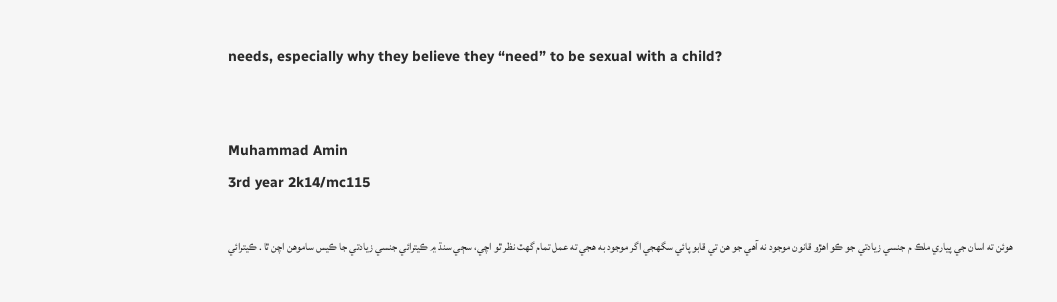needs, especially why they believe they “need” to be sexual with a child?


Muhammad Amin
3rd year 2k14/mc115

هوئن ته اسان جي پياري ملڪ م جنسي زيادتي جو ڪو اهڙو قانون موجود نه آهي جو هن تي قابو پائي سگهجي اگر موجود به هجي ته عمل تمام گھٽ نظر ٿو اچي، سڄي سنڌ ۾ ڪيترائي جنسي زيادتي جا ڪيس ساموهن اچن ٿا . ڪيترائي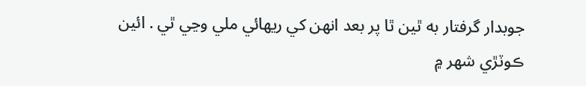جوبدار گرفتار به ٿين ٿا پر بعد انهن کي ريهائي ملي وڃي ٿي . ائين ڪوٽڙي شهر ۾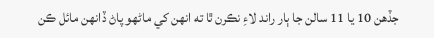جڏهن 10 يا 11 سالن جا ٻار راند لاءِ نڪرن ٿا ته انهن کي ماڻهو پاڻ ڏانهن مائل ڪن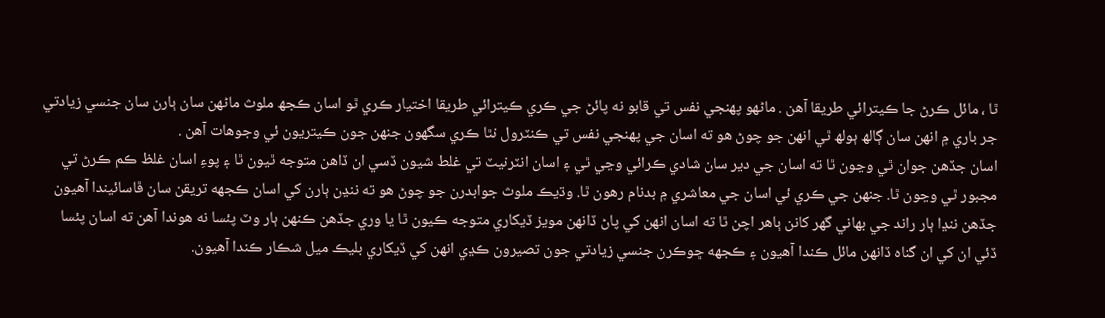ٿا ، مائل ڪرڻ جا ڪيترائي طريقا آهن . ماڻهو پهنجي نفس تي قابو نه پائڻ جي ڪري ڪيترائي طريقا اختيار ڪري ٿو اسان ڪجھ ملوث ماڻهن سان ٻارن سان جنسي زيادتي جر باري ۾ انهن سان ڳالھ ٻولھ ٿي انهن جو چوڻ هو ته اسان جي پهنجي نفس تي ڪنٽرول نٿا ڪري سگهون جنهن جون ڪيتريون ئي وجوهات آهن .
اسان جڏهن جوان ٿي وڃون ٿا ته اسان جي دير سان شادي ڪرائي وڃي ٿي ۽ اسان انٽرنيٽ تي غلط شيون ڏسي ان ڏاهن متوجه ٿيون ٿا ۽ پوءِ اسان غلظ ڪم ڪرڻ تي مجبور ٿي وڃون ٿا. جنهن جي ڪري ئي اسان جي معاشري ۾ بدنام رهون ٿا. وڌيڪ ملوث جوابدرن جو چوڻ هو ته ننڍن ٻارن کي اسان ڪجهه تريقن سان ڦاسائيندا آهيون جڏهن ننڍا ٻار راند جي بهاني گهر کانن ٻاهر اچن ٿا ته اسان انهن کي پاڻ ڏانهن مويز ڏيکاري متوجه ڪيون ٿا يا وري جڏهن ڪنهن ٻار وٽ پئسا نه هوندا آهن ته اسان پئسا ڏئي ان کي ان گناه ڏانهن مائل ڪندا آهيون ۽ ڪجهه ڇوڪرن جنسي زيادتي جون تصيرون ڪڍي انهن کي ڏيکاري بليڪ ميل شڪار ڪندا آهيون.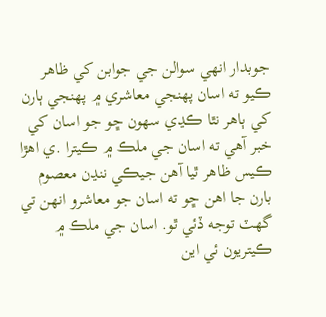جوبدار انهي سوالن جي جوابن کي ظاهر ڪيو ته اسان پهنجي معاشري ۾ پهنجي ٻارن کي ٻاهر نٿا ڪڍي سهون ڇو جو اسان کي خبر آهي ته اسان جي ملڪ ۾ ڪيترا .ي اهڙا ڪيس ظاهر ٿيا آهن جيڪي ننڍن معصوم بارن جا اهن ڇو ته اسان جو معاشرو انهن تي گهٽ توجه ڏئي ٿو. اسان جي ملڪ ۾ ڪيتريون ئي اين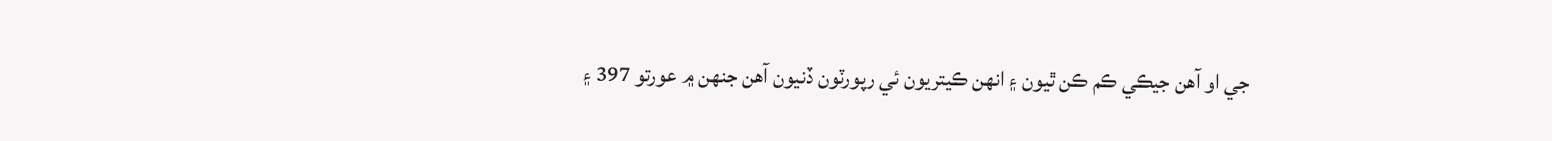جي او آهن جيڪي ڪم ڪن ٿيون ۽ انهن ڪيتريون ئي رپورٽون ڏنيون آهن جنهن ۾ عورتو 397 ۽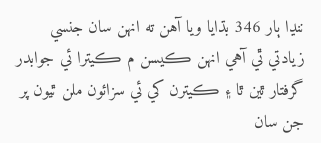ننڍا ٻار 346 بڌايا ويا آهن ته انهن سان جنسي زيادتي ٿي آهي انهن ڪيسن م ڪيترا ئي جوابدر گرفتار ٿين ٿا ۽ ڪيترن کي ئي سزائون ملن ٿيون پر جن سان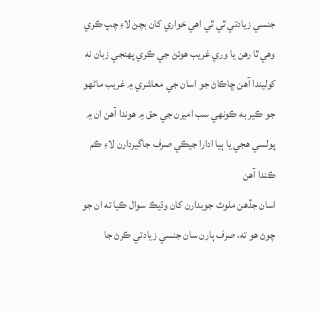جنسي زيادتي ٿي ٿي اهي خواري کان بچڻ لاءِ چپ ڪري وهي ٿا رهن يا وري غريب هوئڻ جي ڪري پهنجي زبان نه کوليندا آهن ڇاڪاڻ جو اسان جي معاشري ۾ غريب ماڻهو جو ڪير به ڪونهي سب اميرن جي حق ۾ هوندا آهن ان ۾ پولسي هجي يا ٻيا ادارا جيڪي صرف جاگيردارن لاءِ ڪم ڪندا آهن
اسان جڏهن ملوث جوبدارن کان وڌيڪ سوال ڪيا ته ان جو چوڻ هو ته، صرف ٻارن سان جنسي زيادتي ڪرڻ جا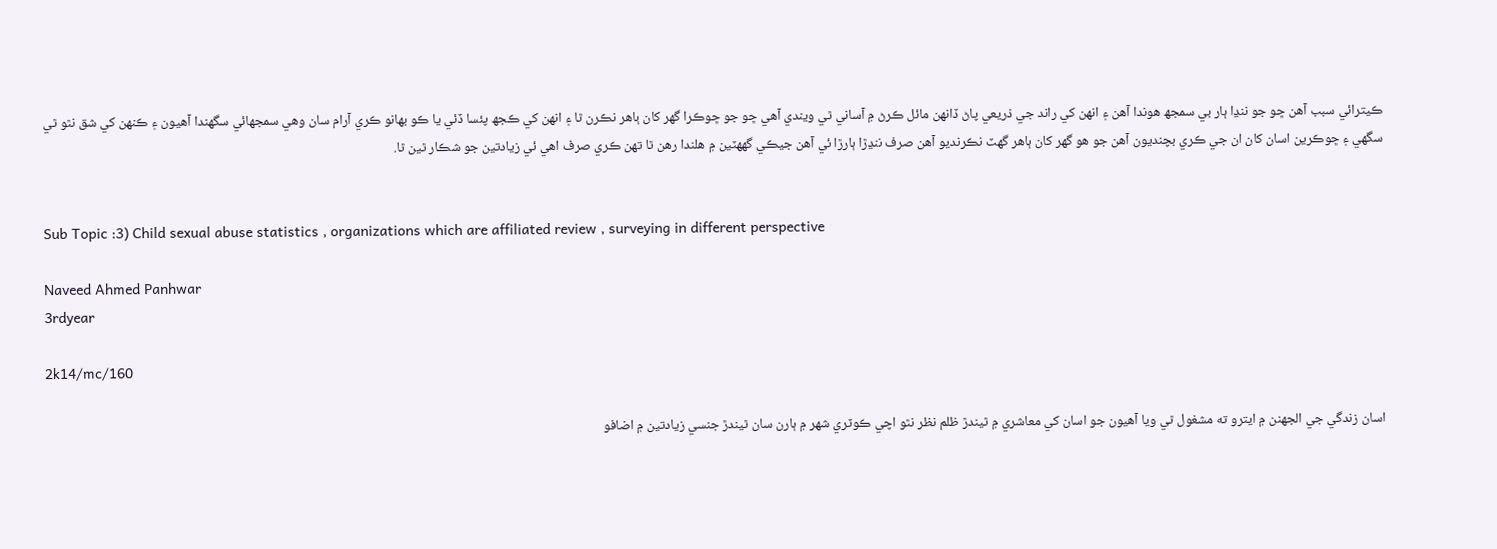ڪيترائي سبب آهن ڇو جو ننڍا ٻار بي سمجھ هوندا آهن ۽ انهن کي راند جي ذريعي پاڻ ڏانهن مائل ڪرڻ ۾ آساني ٿي ويندي آهي ڇو جو ڇوڪرا گهر کان ٻاهر نڪرن ٿا ۽ انهن کي ڪجھ پئسا ڏئي يا ڪو بهانو ڪري آرام سان وهي سمجهائي سگهندا آهيون ۽ ڪنهن کي شق نٿو ٿي سگهي ۽ ڇوڪرين اسان کان ان جي ڪري بچنديون آهن جو هو گهر کان ٻاهر گهٽ نڪرنديو آهن صرف ننڍڙا ٻارڙا ئي آهن جيڪي گھهٽين ۾ هلندا رهن ٿا تهن ڪري صرف اهي ئي زيادتين جو شڪار ٿين ٿا.


Sub Topic :3) Child sexual abuse statistics , organizations which are affiliated review , surveying in different perspective

Naveed Ahmed Panhwar
3rdyear

2k14/mc/160

اسان زندگي جي الجهنن ۾ ايترو ته مشغول ٿي ويا آهيون جو اسان کي معاشري ۾ ٿيندڙ ظلم نظر نٿو اچي ڪوٽري شهر ۾ ٻارن سان ٿيندڙ جنسي زيادتين ۾ اضافو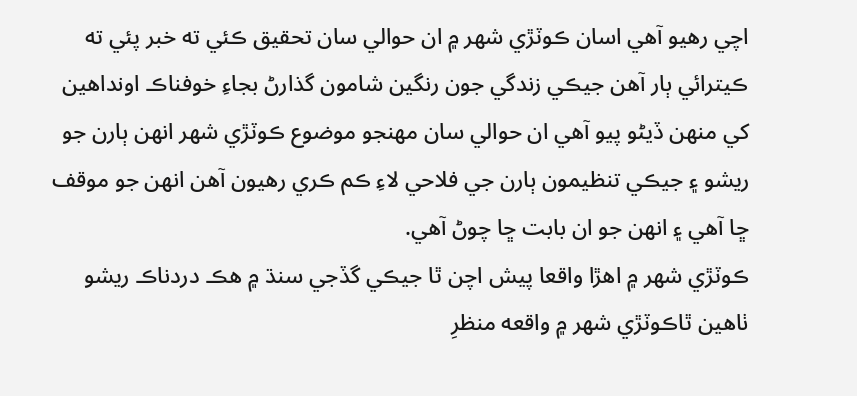اچي رهيو آهي اسان ڪوٽڙي شهر ۾ ان حوالي سان تحقيق ڪئي ته خبر پئي ته ڪيترائي ٻار آهن جيڪي زندگي جون رنگين شامون گذارڻ بجاءِ خوفناڪ اونداهين کي منهن ڏيڻو پيو آهي ان حوالي سان مهنجو موضوع ڪوٽڙي شهر انهن ٻارن جو ريشو ۽ جيڪي تنظيمون ٻارن جي فلاحي لاءِ ڪم ڪري رهيون آهن انهن جو موقف ڇا آهي ۽ انهن جو ان بابت ڇا چوڻ آهي.
ڪوٽڙي شهر ۾ اهڙا واقعا پيش اچن ٿا جيڪي گڏجي سنڌ ۾ هڪ دردناڪ ريشو ٺاهين ٿاڪوٽڙي شهر ۾ واقعه منظرِ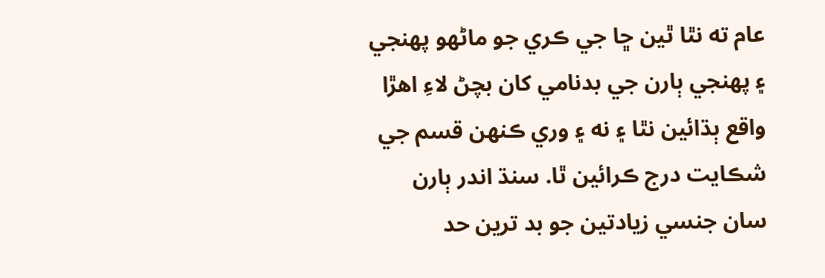عام ته نٿا ٿين ڇا جي ڪري جو ماڻهو پهنجي ۽ پهنجي ٻارن جي بدنامي کان بچڻ لاءِ اهڙا واقع ٻڌائين نٿا ۽ نه ۽ وري ڪنهن قسم جي شڪايت درج ڪرائين ٿا. سنڌ اندر ٻارن سان جنسي زيادتين جو بد ترين حد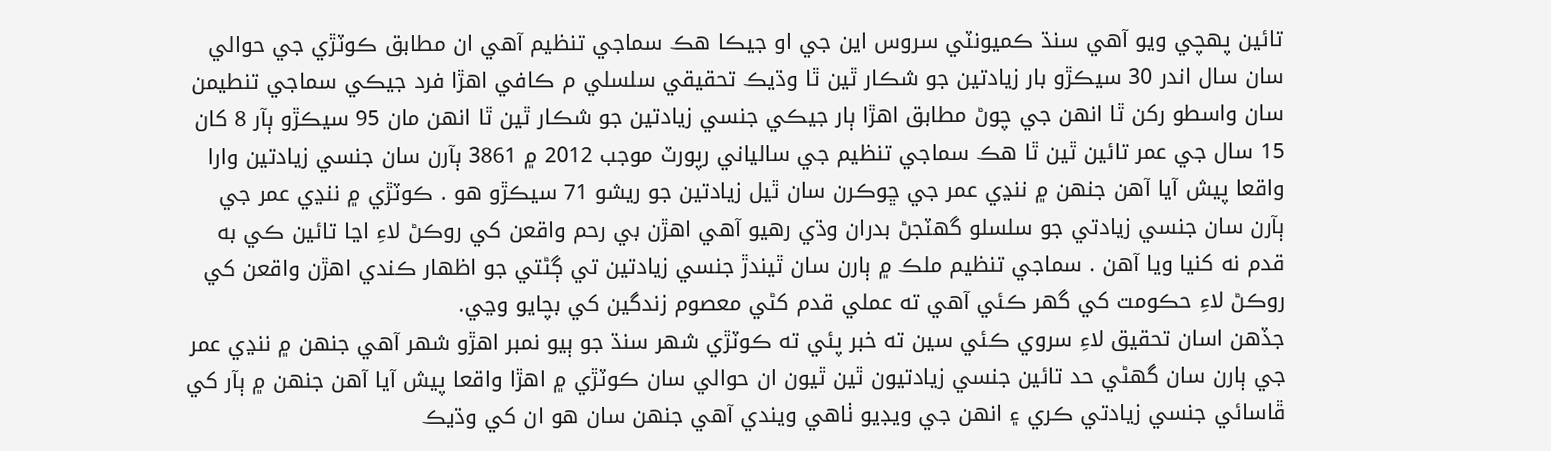تائين پهچي ويو آهي سنڌ ڪميونٽي سروس اين جي او جيڪا هڪ سماجي تنظيم آهي ان مطابق ڪوٽڙي جي حوالي سان سال اندر 30 سيڪڙو بار زيادتين جو شڪار ٿين ٿا وڌيڪ تحقيقي سلسلي م ڪافي اهڙا فرد جيڪي سماجي تنطيمن سان واسطو رکن ٿا انهن جي چوڻ مطابق اهڙا ٻار جيڪي جنسي زيادتين جو شڪار ٿين ٿا انهن مان 95 سيڪڙو ٻآر 8 کان 15 سال جي عمر تائين ٿين ٿا هڪ سماجي تنظيم جي سالياني رپورٽ موجب 2012 ۾ 3861 ٻآرن سان جنسي زيادتين وارا واقعا پيش آيا آهن جنهن ۾ ننڍي عمر جي ڇوڪرن سان ٿيل زيادتين جو ريشو 71 سيڪڙو هو . ڪوٽڙي ۾ ننڍي عمر جي ٻآرن سان جنسي زيادتي جو سلسلو گهٽجڻ بدران وڌي رهيو آهي اهڙن بي رحم واقعن کي روڪڻ لاءِ اڃا تائين ڪي به قدم نه کنيا ويا آهن . سماجي تنظيم ملڪ ۾ ٻارن سان ٿيندڙ جنسي زيادتين تي ڳڻتي جو اظهار ڪندي اهڙن واقعن کي روڪڻ لاءِ حڪومت کي گھر ڪئي آهي ته عملي قدم کڻي معصوم زندگين کي بچايو وڃي.
جڏهن اسان تحقيق لاءِ سروي ڪئي سين ته خبر پئي ته ڪوٽڙي شهر سنڌ جو ٻيو نمبر اهڙو شهر آهي جنهن ۾ ننڍي عمر جي ٻارن سان گهڻي حد تائين جنسي زيادتيون ٿين ٿيون ان حوالي سان ڪوٽڙي ۾ اهڙا واقعا پيش آيا آهن جنهن ۾ ٻآر کي ڦاسائي جنسي زيادتي ڪري ۽ انهن جي ويڊيو ٺاهي ويندي آهي جنهن سان هو ان کي وڌيڪ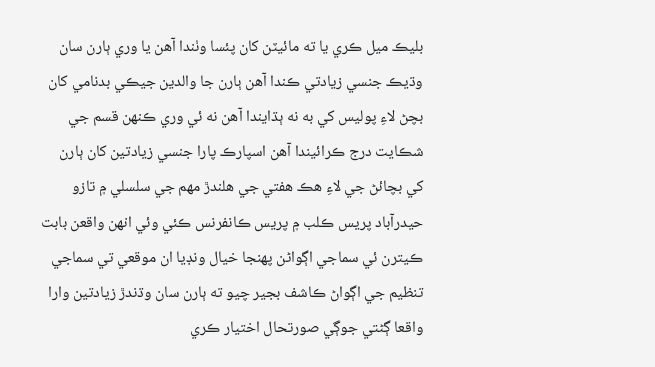بليڪ ميل ڪري يا ته مائيٽن کان پئسا وٺندا آهن يا وري ٻارن سان وڌيڪ جنسي زيادتي ڪندا آهن ٻارن جا والدين جيڪي بدنامي کان بچڻ لاءِ پوليس کي به نه ٻڌايندا آهن نه ئي وري ڪنهن قسم جي شڪايت درج ڪرائيندا آهن اسپارڪ پارا جنسي زيادتين کان ٻارن کي بچائڻ جي لاءِ هڪ هفتي جي هلندڙ مهم جي سلسلي ۾ تازو حيدرآباد پريس ڪلب ۾ پريس ڪانفرنس ڪئي وئي انهن واقعن بابت ڪيترن ئي سماجي اڳواڻن پهنجا خيال ونڊيا ان موقعي تي سماجي تنظيم جي اڳواڻ ڪاشف بجير چيو ته ٻارن سان وڌندڙ زيادتين وارا واقعا ڳڻتي جوڳي صورتحال اختيار ڪري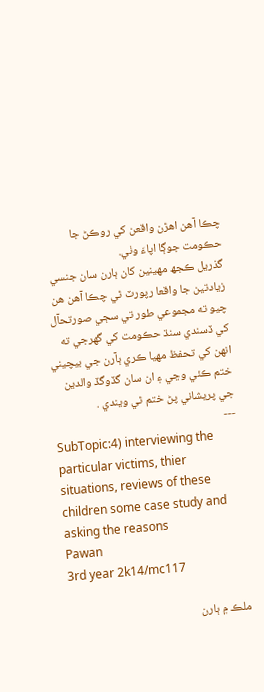چڪا آهن اهڙن واقعن کي روڪڻ جا حڪومت جوڳا اپاءَ وٺي.
گذريل ڪجھ مهينين کان ٻارن سان جنسي زيادتين جا واقعا رپورٽ ٿي چڪا آهن هن چيو ته مجموعي طور تي سڄي صورتحآل کي ڏسندي سنڌ حڪومت کي گھرجي ته انهن کي تحفظ مهيا ڪري ٻآرن جي بيچيني ختم ڪئي وڃي ۽ ان سان گڏوگڏ والدين جي پريشاني پڻ ختم ٿي ويندي .
---
SubTopic:4) interviewing the particular victims, thier situations, reviews of these children some case study and asking the reasons
Pawan
3rd year 2k14/mc117

ملڪ ۾ ٻارن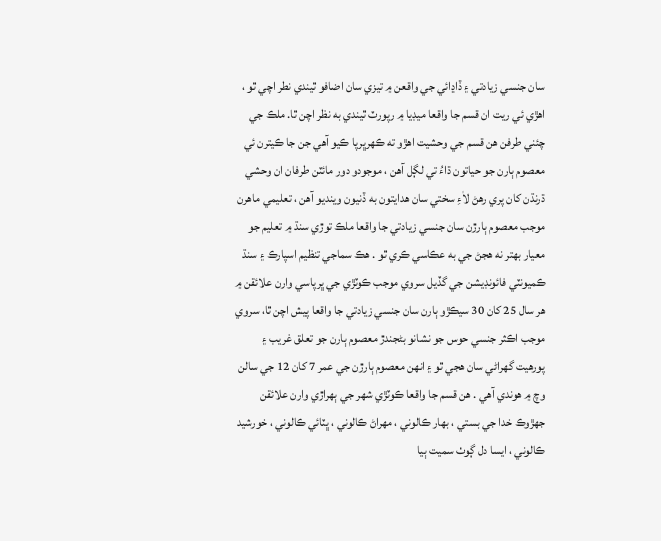سان جنسي زيادتي ۽ ڏاڍائي جي واقعن ۾ تيزي سان اضافو ٿيندي نطر اچي ٿو ، اهڙي ئي ريت ان قسم جا واقعا ميڊيا ۾ رپورٽ ٿيندي به نظر اچن ٿا. ملڪ جي چئني طرفن هن قسم جي وحشيت اهڙو ته ڪهرڀرپا ڪيو آهي جن جا ڪيترن ئي معصوم ٻارن جو حياتون ڌاءُ تي لڳل آهن ، موجودو دور مائٽن طرفان ان وحشي ڌرنڌن کان پري رهڻ لاٰءِ سختي سان هدايتون به ڏنيون وينديو آهن ، تعليمي ماهرن موجب معصوم ٻارڙن سان جنسي زيادتي جا واقعا ملڪ توڙي سنڌ ۾ تعليم جو معيار بهتر نه هجڻ جي به عڪاسي ڪري ٿو . هڪ سماجي تنظيم اسپارڪ ۽ سنڌ ڪميونٽي فائونڊيشن جي گڏيل سروي موجب ڪوٽڙي جي ڀرپاسي وارن علائقن ۾ هر سال 25 کان 30 سيڪڙو ٻارن سان جنسي زيادتي جا واقعا پيش اچن ٿا، سروي موجب اڪثر جنسي حوس جو نشانو بڻجندڙ معصوم ٻارن جو تعلق غريب ۽ پورهيت گهراڻي سان هجي ٿو ۽ انهن معصوم ٻارڙن جي عمر 7 کان 12 جي سالن وچ ۾ هوندي آهي . هن قسم جا واقعا ڪوٽڙي شهر جي ٻهراڙي وارن علائقن جهڙوڪ خدا جي بستي ، بهار ڪالوني ، مهراڻ ڪالوني ، ڀٽائي ڪالوني ، خورشيد ڪالوني ، ايسا دل ڳوٺ سميت ٻيا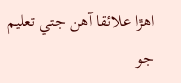اهڙا علائقا آهن جتي تعليم جو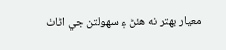معيار بهتر نه هئڻ ۽ سهولتن جي اڻاٺ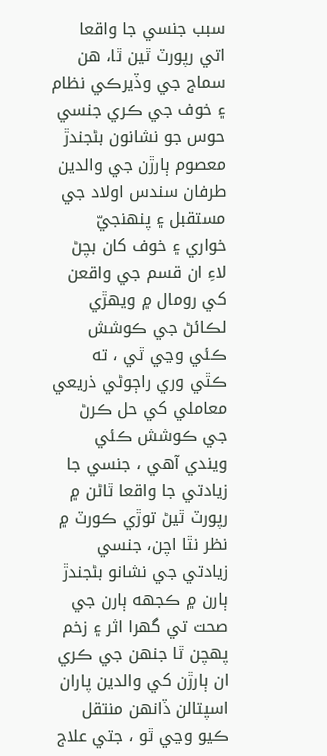سبب جنسي جا واقعا اتي رپورٽ ٿين ٿا، هن سماج جي وڏيرڪي نظام ۽ خوف جي ڪري جنسي حوس جو نشانون بڻجندڙ معصوم ٻارڙن جي والدين طرفان سندس اولاد جي مستقبل ۽ پنهنجيّ خواري ۽ خوف کان بچڻ لاءِ ان قسم جي واقعن کي رومال ۾ ويهڙي لڪائڻ جي ڪوشش ڪئي وڃي ٿي ، ته ڪٿي وري راڄوڻي ذريعي معاملي کي حل ڪرڻ جي ڪوشش ڪئي ويندي آهي ، جنسي جا زيادتي جا واقعا ٿاڻن ۾ رپورٽ ٿيڻ توڙي ڪورٽ ۾ نظر نٿا اچن، جنسي زيادتي جي نشانو بڻجندڙ ٻارن ۾ ڪجهه ٻارن جي صحت تي گهرا اثر ۽ زخم پهچن ٿا جنهن جي ڪري ان ٻارڙن کي والدين پاران اسپتالن ڏانهن منتقل ڪيو وڃي ٿو ، جتي علاج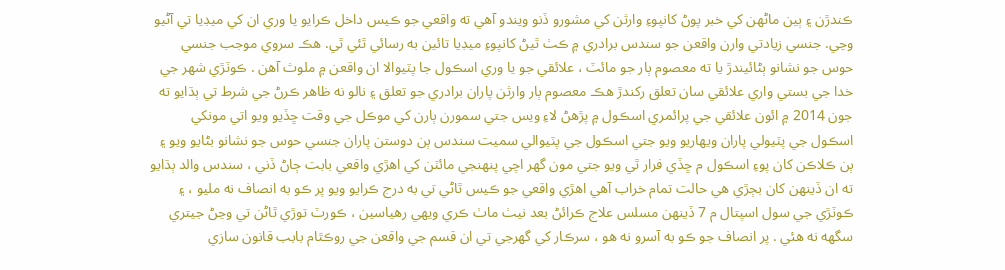ڪندڙن ۽ ٻين ماڻهن کي خبر پوڻ کانپوءِ وارثن کي مشورو ڏنو ويندو آهي ته واقعي جو ڪيس داخل ڪرايو يا وري ان کي ميڊيا تي آڻيو وڃي. جنسي زيادتي وارن واقعن جو سندس برادري ۾ ڪٺ ٿيڻ کانپوءِ ميڊيا تائين به رسائي ٿئي ٿي. هڪ سروي موجب جنسي حوس جو نشانو ٻڻائيندڙ يا ته معصوم ٻار جو مائٽ ، علائقي جو يا وري اسڪول جا پٽيوالا ان واقعن ۾ ملوث آهن . ڪوٽڙي شهر جي خدا جي بستي واري علائقي سان تعلق رکندڙ هڪ معصوم ٻار وارثن پاران برادري جو تعلق ۽ نالو نه ظاهر ڪرڻ جي شرط تي ٻڌايو ته جون 2014 ۾ ائون علائقي جي پرائمري اسڪول ۾ پڙهڻ لاءِ ويس جتي سمورن ٻارن کي موڪل جي وقت ڇڏيو ويو اتي مونکي اسڪول جي پٽيولي پاران ويهاريو ويو جتي اسڪول جي پٽيوالي سميت سندس ٻن دوستن پاران جنسي حوس جو نشانو بڻايو ويو ۽ ٻن ڪلاڪن کان پوءِ اسڪول م ڇڏي فرار ٿي ويو جتي مون گهر اچي پنهنجي مائٽن کي اهڙي واقعي بابت ڄاڻ ڏني ، سندس والد ٻڌايو ته ان ڏينهن کان بڄڙي هي حالت تمام خراب آهي اهڙي واقعي جو ڪيس ٿاڻي تي به درج ڪرايو ويو پر ڪو به انصاف نه مليو ، ۽ ڪوٽڙي جي سول اسپتال م 7 ڏينهن مسلس علاج ڪرائڻ بعد نيٺ ماٺ ڪري ويهي رهياسين ، ڪورٽ توڙي ٿاڻن تي وڃڻ جيتري سگهه نه هئي . پر انصاف جو ڪو به آسرو نه هو ، سرڪار کي گهرجي تي ان قسم جي واقعن جي روڪٿام بابب قانون سازي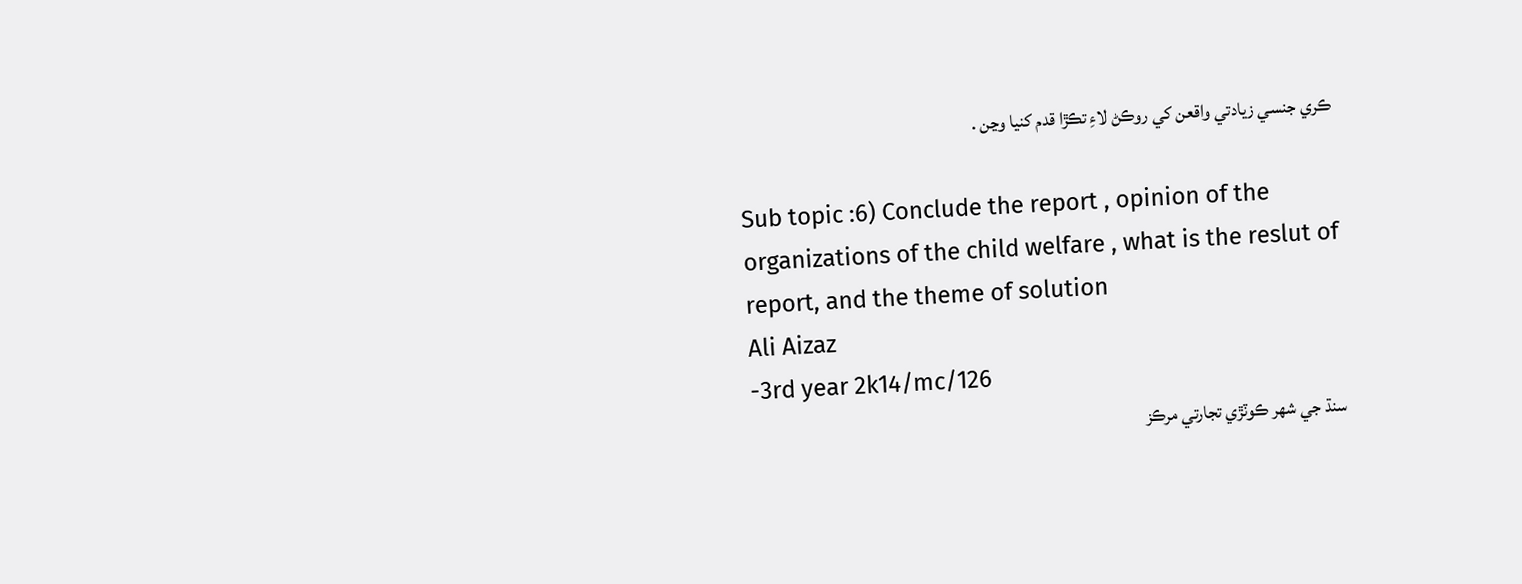ڪري جنسي زيادتي واقعن کي روڪڻ لاءِ تڪڙا قدم کنيا وڃن .

Sub topic :6) Conclude the report , opinion of the organizations of the child welfare , what is the reslut of report, and the theme of solution
Ali Aizaz
-3rd year 2k14/mc/126
سنڌ جي شهر ڪوٽڙي تجارتي مرڪز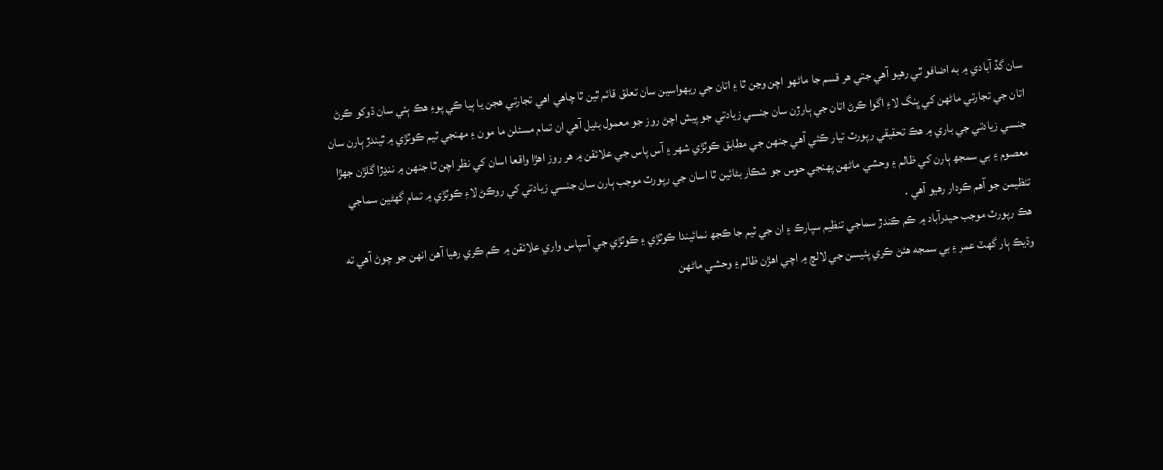سان گڏ آبادي ۾ به اضافو ٿي رهيو آهي جتي هر قسم جا ماڻهو اچن وڃن ٿا ۽ اتان جي ريهواسين سان تعلق قائم ٿين ٿا چاهي اهي تجارتي هجن يا ٻيا ڪي پوءِ هڪ ٻئي سان ڌوکو ڪرڻ اتان جي تجارتي ماڻهن کي ڀنگ لاءِ اگوا ڪرڻ اتان جي ٻارڙن سان جنسي زيادتي جو پيش اچڻ روز جو معمول بڻيل آهي ان تمام مسئلن ما مون ۽ مهنجي ٽيم ڪوٽڙي ۾ ٿيندڙ ٻارن سان جنسي زيادتي جي باري ۾ هڪ تحقيقي رپورٽ تيار ڪئي آهي جنهن جي مطابق ڪوٽڙي شهر ۽ آس پاس جي علائقن ۾ هر روز اهڙا واقعا اسان کي نظر اچن ٿا جنهن ۾ ننڍڙا گلڙن جهڙا معصوم ۽ بي سمجھ ٻارن کي ظالم ۽ وحشي ماڻهن پهنجي حوس جو شڪار بڻائين ٿا اسان جي رپورٽ موجب ٻارن سان جنسي زيادتي کي روڪڻ لاءِ ڪوٽڙي ۾ تمام گھڻين سماجي تنظيمن جو آهم ڪردار رهيو آهي .
هڪ رپورٽ موجب حيدرآباد ۾ ڪم ڪندڙ سماجي تنظيم سپارڪ ۽ ان جي ٽيم جا ڪجھ نمائيندا ڪوٽڙي ۽ ڪوٽڙي جي آسپاس واري علائقن ۾ ڪم ڪري رهيا آهن انهن جو چوڻ آهي ته وڌيڪ ٻار گھٽ عمر ۽ بي سمجه هئڻ ڪري پئيسن جي لالچ ۾ اچي اهڙن ظالم ۽ وحشي ماڻهن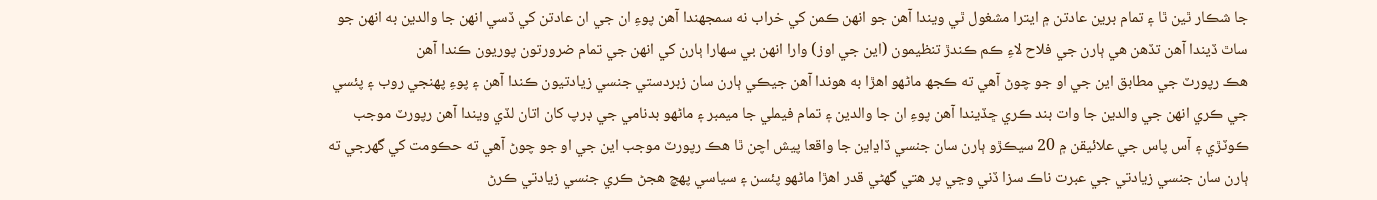جا شڪار ٿين ٿا ۽ تمام برين عادتن ۾ ايترا مشغول ٿي ويندا آهن جو انهن ڪمن کي خراب نه سمجهندا آهن پوءِ ان جي ان عادتن کي ڏسي انهن جا والدين به انهن جو ساٿ ڏيندا آهن تڏهن هي ٻارن جي فلاح لاءِ ڪم ڪندڙ تنظيمون (اين جي اوز) وارا انهن بي سهارا ٻارن کي انهن جي تمام ضرورتون پوريون ڪندا آهن
هڪ رپورٽ جي مطابق اين جي او جو چوڻ آهي ته ڪجھ ماڻهو اهڙا به هوندا آهن جيڪي ٻارن سان زبردستي جنسي زيادتيون ڪندا آهن ۽ پوءِ پهنجي روب ۽ پئسي جي ڪري انهن جي والدين جا وات بند ڪري ڇڏيندا آهن پوءِ ان جا والدين ۽ تمام فيملي جا ميمبر ۽ ماڻهو بدنامي جي ڊرپ کان اتان لڏي ويندا آهن رپورٽ موجب ڪوٽڙي ۽ آس پاس جي علائيقن ۾ 20 سيڪڙو ٻارن سان جنسي ڏاڍاين جا واقعا پيش اچن ٿا هڪ رپورٽ موجب اين جي او جو چوڻ آهي ته حڪومت کي گھرجي ته ٻارن سان جنسي زيادتي جي عبرت ناڪ سزا ڏني وڃي پر هتي گھڻي قدر اهڙا ماڻهو پئسن ۽ سياسي پهچ هجڻ ڪري جنسي زيادتي ڪرڻ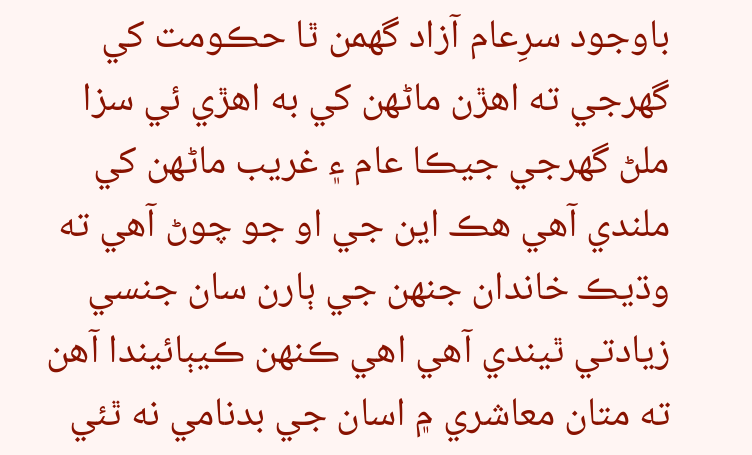باوجود سرِعام آزاد گھمن ٿا حڪومت کي گھرجي ته اهڙن ماڻهن کي به اهڙي ئي سزا ملڻ گھرجي جيڪا عام ۽ غريب ماڻهن کي ملندي آهي هڪ اين جي او جو چوڻ آهي ته وڌيڪ خاندان جنهن جي ٻارن سان جنسي زيادتي ٿيندي آهي اهي ڪنهن ڪيٻائيندا آهن ته متان معاشري ۾ اسان جي بدنامي نه ٿئي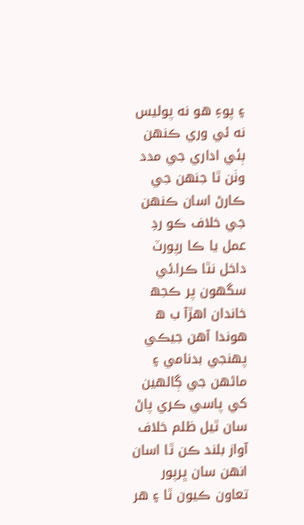۽ پوءِ هو نه پوليس نه ئي وري ڪنهن ٻئي اداري جي مدد وٺن ٿا جنهن جي ڪارڻ اسان ڪنهن جي خلاف ڪو ردِ عمل يا ڪا رپورٽ داخل نٿا ڪرا.ئي سگهون پر ڪجھ خاندان اهڙآ ب ه هوندا آهن جيڪي پهنجي بدنامي ۽ ماڻهن جي ڳالهين کي پاسي ڪري پاڻ سان ٿيل ظلم خلاف آواز بلند ڪن ٿا اسان انهن سان ڀرپور تعاون ڪيون ٿا ۽ هر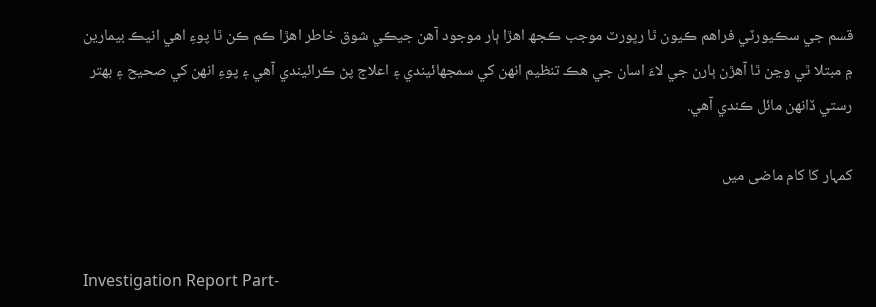قسم جي سڪيورٽي فراهم ڪيون ٿا رپورٽ موجب ڪجھ اهڙا ٻار موجود آهن جيڪي شوق خاطر اهڙا ڪم ڪن ٿا پوءِ اهي انيڪ بيمارين ۾ مبتلا ٿي وڃن ٿا آهڙن ٻارن جي لاءَ اسان جي هڪ تنظيم انهن کي سمجهائيندي ۽ اعلاج پڻ ڪرائيندي آهي ۽ پوءِ انهن کي صحيح ۽ بهتر رستي ڏانهن مائل ڪندي آهي.

کمہار کا کام ماضی میں


Investigation Report Part-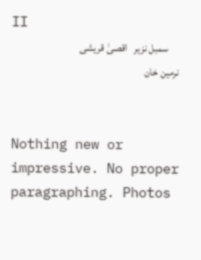II
     سمبل نزیر   اقصیٰ قریشی
نرمین خان


Nothing new or impressive. No proper paragraphing. Photos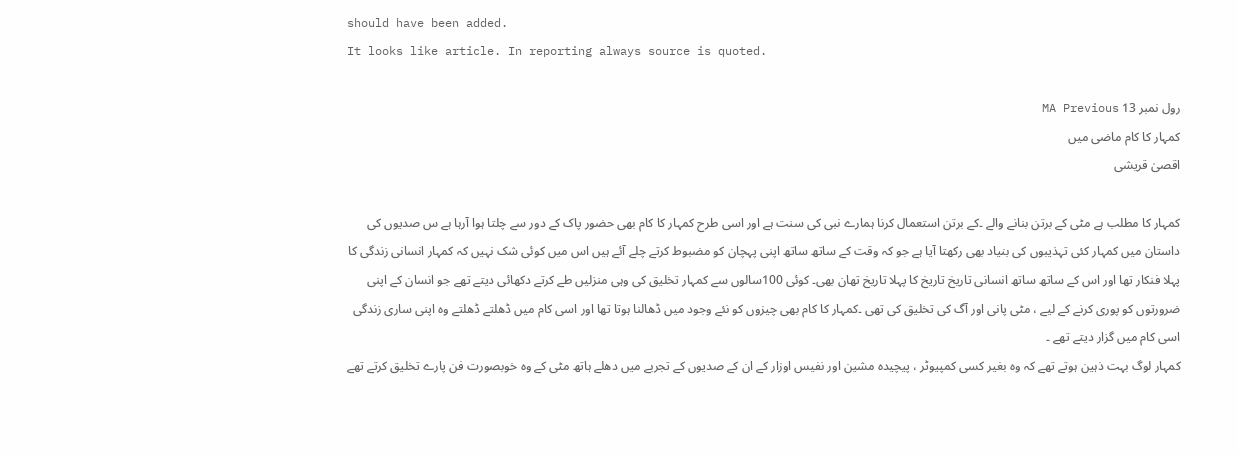should have been added.
It looks like article. In reporting always source is quoted.

رول نمبر 13 MA Previous
کمہار کا کام ماضی میں
اقصیٰ قریشی

کمہار کا مطلب ہے مٹی کے برتن بنانے والے ۔کے برتن استعمال کرنا ہمارے نبی کی سنت ہے اور اسی طرح کمہار کا کام بھی حضور پاک کے دور سے چلتا ہوا آرہا ہے س صدیوں کی داستان میں کمہار کئی تہذیبوں کی بنیاد بھی رکھتا آیا ہے جو کہ وقت کے ساتھ ساتھ اپنی پہچان کو مضبوط کرتے چلے آئے ہیں اس میں کوئی شک نہیں کہ کمہار انسانی زندگی کا پہلا فنکار تھا اور اس کے ساتھ ساتھ انسانی تاریخ تاریخ کا پہلا تاریخ تھان بھی۔ کوئی 100سالوں سے کمہار تخلیق کی وہی منزلیں طے کرتے دکھائی دیتے تھے جو انسان کے اپنی ضرورتوں کو پوری کرنے کے لیے ، مٹی پانی اور آگ کی تخلیق کی تھی ۔کمہار کا کام بھی چیزوں کو نئے وجود میں ڈھالنا ہوتا تھا اور اسی کام میں ڈھلتے ڈھلتے وہ اپنی ساری زندگی اسی کام میں گزار دیتے تھے ۔
کمہار لوگ بہت ذہین ہوتے تھے کہ وہ بغیر کسی کمپیوٹر ، پیچیدہ مشین اور نفیس اوزار کے ان کے صدیوں کے تجربے میں دھلے ہاتھ مٹی کے وہ خوبصورت فن پارے تخلیق کرتے تھے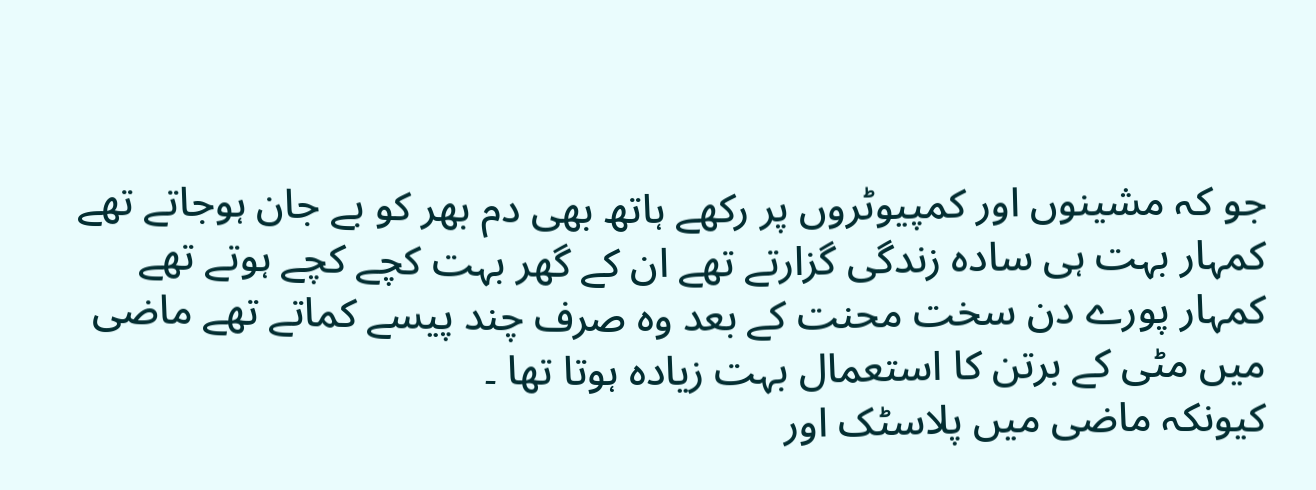جو کہ مشینوں اور کمپیوٹروں پر رکھے ہاتھ بھی دم بھر کو بے جان ہوجاتے تھے کمہار بہت ہی سادہ زندگی گزارتے تھے ان کے گھر بہت کچے کچے ہوتے تھے کمہار پورے دن سخت محنت کے بعد وہ صرف چند پیسے کماتے تھے ماضی میں مٹی کے برتن کا استعمال بہت زیادہ ہوتا تھا ۔
کیونکہ ماضی میں پلاسٹک اور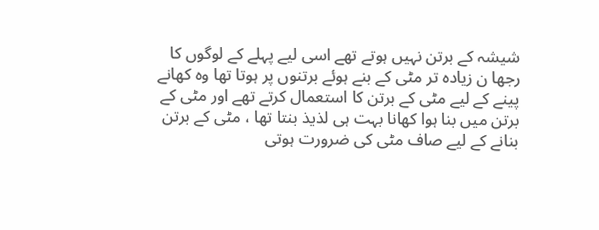شیشہ کے برتن نہیں ہوتے تھے اسی لیے پہلے کے لوگوں کا رجھا ن زیادہ تر مٹی کے بنے ہوئے برتنوں پر ہوتا تھا وہ کھانے پینے کے لیے مٹی کے برتن کا استعمال کرتے تھے اور مٹی کے برتن میں بنا ہوا کھانا بہت ہی لذیذ بنتا تھا ، مٹی کے برتن بنانے کے لیے صاف مٹی کی ضرورت ہوتی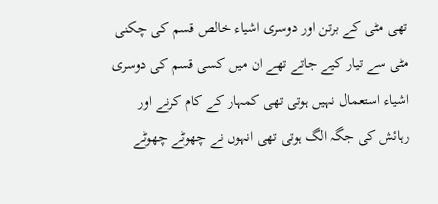تھی مٹی کے برتن اور دوسری اشیاء خالص قسم کی چکنی مٹی سے تیار کیے جاتے تھے ان میں کسی قسم کی دوسری اشیاء استعمال نہیں ہوتی تھی کمہار کے کام کرنے اور رہائش کی جگہ الگ ہوتی تھی انہوں نے چھوٹے چھوٹے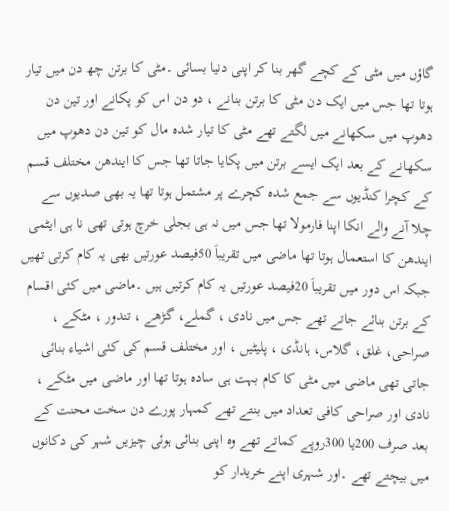گاؤں میں مٹی کے کچے گھر بنا کر اپنی دنیا بسائی ۔مٹی کا برتن چھ دن میں تیار ہوتا تھا جس میں ایک دن مٹی کا برتن بنانے ، دو دن اس کو پکانے اور تین دن دھوپ میں سکھانے میں لگتے تھے مٹی کا تیار شدہ مال کو تین دن دھوپ میں سکھانے کے بعد ایک ایسے برتن میں پکایا جاتا تھا جس کا ایندھن مختلف قسم کے کچرا کنڈیوں سے جمع شدہ کچرے پر مشتمل ہوتا تھا یہ بھی صدیوں سے چلا آنے والے انکا اپنا فارمولا تھا جس میں نہ ہی بجلی خرچ ہوتی تھی نا ہی ایٹمی ایندھن کا استعمال ہوتا تھا ماضی میں تقریباَ 50فیصد عورتیں بھی یہ کام کرتی تھیں جبکہ اس دور میں تقریباَ 20فیصد عورتیں یہ کام کرتیں ہیں ۔ماضی میں کئی اقسام کے برتن بنائے جاتے تھے جس میں نادی ، گملے، گڑھے ، تندور ، مٹکے ، صراحی، غلق، گلاس، ہانڈی ، پلیٹیں ، اور مختلف قسم کی کئی اشیاء بنائی جاتی تھی ماضی میں مٹی کا کام بہت ہی سادہ ہوتا تھا اور ماضی میں مٹکے ، نادی اور صراحی کافی تعداد میں بنتے تھے کمہار پورے دن سخت محنت کے بعد صرف 200یا 300روپے کماتے تھے وہ اپنی بنائی ہوئی چیزیں شہر کی دکانوں میں بیچتے تھے ۔اور شہری اپنے خریدار کو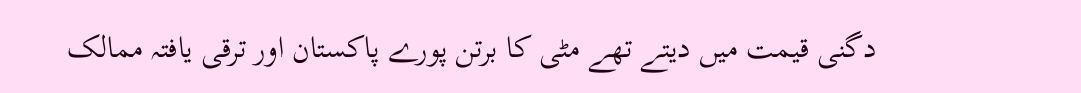دگنی قیمت میں دیتے تھے مٹی کا برتن پورے پاکستان اور ترقی یافتہ ممالک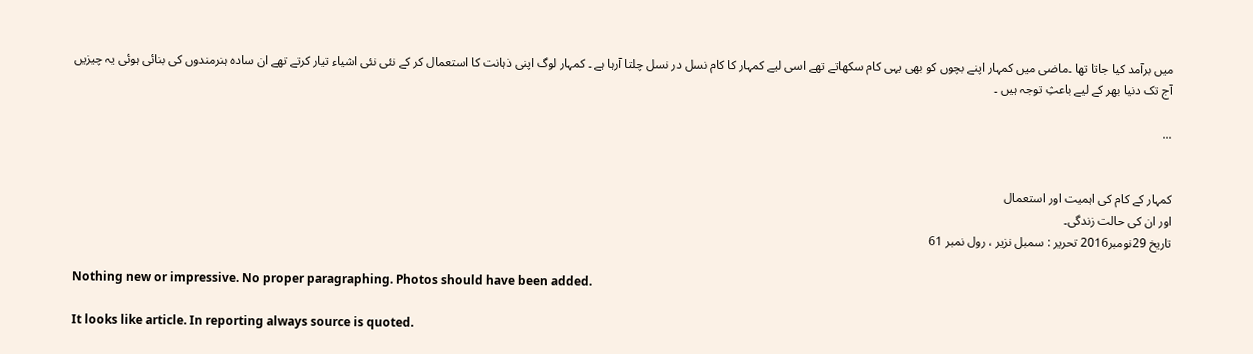میں برآمد کیا جاتا تھا ۔ماضی میں کمہار اپنے بچوں کو بھی یہی کام سکھاتے تھے اسی لیے کمہار کا کام نسل در نسل چلتا آرہا ہے ۔ کمہار لوگ اپنی ذہانت کا استعمال کر کے نئی نئی اشیاء تیار کرتے تھے ان سادہ ہنرمندوں کی بنائی ہوئی یہ چیزیں آج تک دنیا بھر کے لیے باعثِ توجہ ہیں ۔

...


کمہار کے کام کی اہمیت اور استعمال
اور ان کی حالت زندگی۔
تاریخ 29نومبر2016 تحریر : سمبل نزیر ، رول نمبر 61

Nothing new or impressive. No proper paragraphing. Photos should have been added.

It looks like article. In reporting always source is quoted.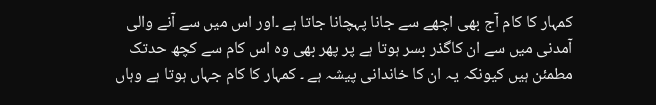کمہار کا کام آج بھی اچھے سے جانا پہچانا جاتا ہے ۔اور اس میں سے آنے والی آمدنی میں سے ان کاگذر بسر ہوتا ہے پر پھر بھی وہ اس کام سے کچھ حدتک مطمئن ہیں کیونکہ یہ ان کا خاندانی پیشہ ہے ۔ کمہار کا کام جہاں ہوتا ہے وہاں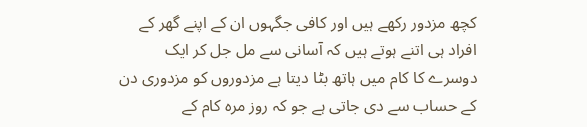کچھ مزدور رکھے ہیں اور کافی جگہوں ان کے اپنے گھر کے افراد ہی اتنے ہوتے ہیں کہ آسانی سے مل جل کر ایک دوسرے کا کام میں ہاتھ بٹا دیتا ہے مزدوروں کو مزدوری دن کے حساب سے دی جاتی ہے جو کہ روز مرہ کام کے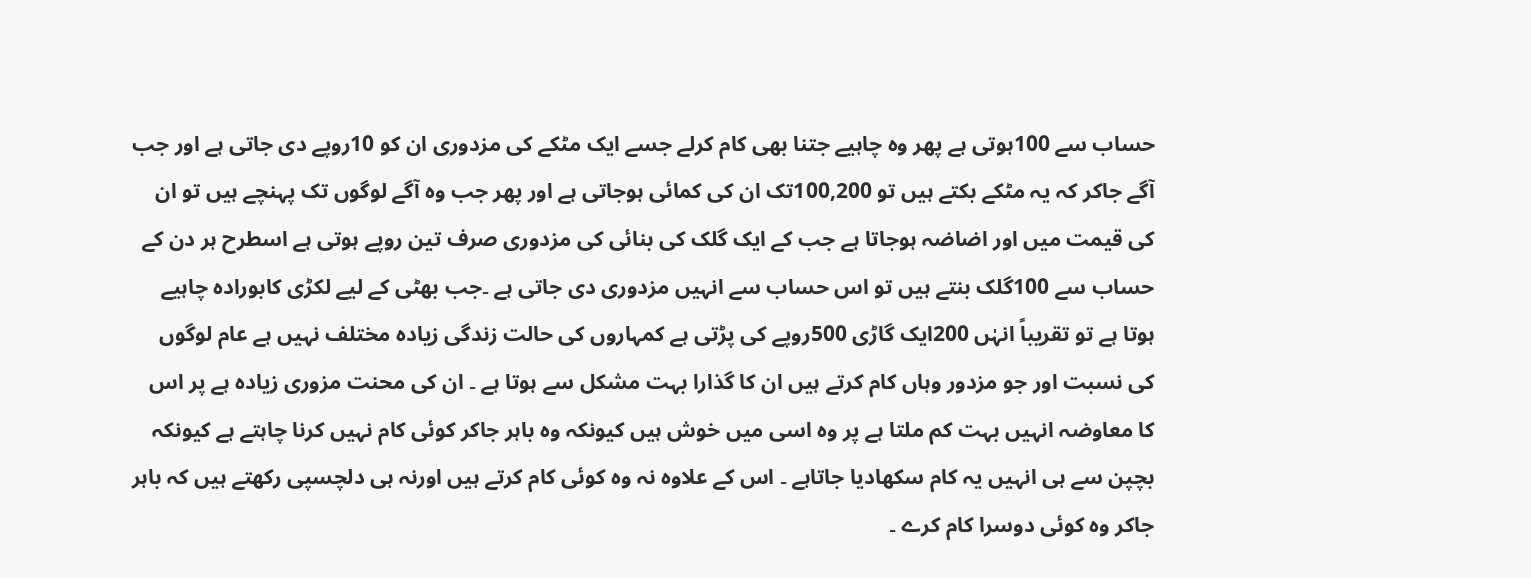حساب سے 100ہوتی ہے پھر وہ چاہیے جتنا بھی کام کرلے جسے ایک مٹکے کی مزدوری ان کو 10روپے دی جاتی ہے اور جب آگے جاکر کہ یہ مٹکے بکتے ہیں تو 100,200تک ان کی کمائی ہوجاتی ہے اور پھر جب وہ آگے لوگوں تک پہنچے ہیں تو ان کی قیمت میں اور اضاضہ ہوجاتا ہے جب کے ایک گلک کی بنائی کی مزدوری صرف تین روپے ہوتی ہے اسطرح ہر دن کے حساب سے 100گلک بنتے ہیں تو اس حساب سے انہیں مزدوری دی جاتی ہے ۔جب بھٹی کے لیے لکڑی کابورادہ چاہیے ہوتا ہے تو تقریباً انہٰں 200ایک گاڑی 500روپے کی پڑتی ہے کمہاروں کی حالت زندگی زیادہ مختلف نہیں ہے عام لوگوں کی نسبت اور جو مزدور وہاں کام کرتے ہیں ان کا گذارا بہت مشکل سے ہوتا ہے ۔ ان کی محنت مزوری زیادہ ہے پر اس کا معاوضہ انہیں بہت کم ملتا ہے پر وہ اسی میں خوش ہیں کیونکہ وہ باہر جاکر کوئی کام نہیں کرنا چاہتے ہے کیونکہ بچپن سے ہی انہیں یہ کام سکھادیا جاتاہے ۔ اس کے علاوہ نہ وہ کوئی کام کرتے ہیں اورنہ ہی دلچسپی رکھتے ہیں کہ باہر جاکر وہ کوئی دوسرا کام کرے ۔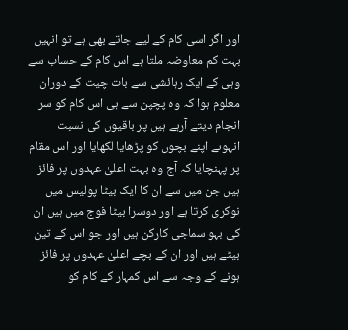اور اگر اسی کام کے لیے جاتے بھی ہے تو انہیں بہت کم معاوضہ ملتا ہے اس کام کے حساب سے وہی کے ایک رہائشی سے بات چیت کے دوران معلوم ہوا کہ وہ پچپن سے ہی اس کام کو سر انجام دیتے آرہے ہیں پر باقیوں کی نسبت انہوںے اپنے بچوں کو پڑھایا لکھایا اور اس مقام پر پہنچایا کہ آج وہ بہت اعلیٰ عہدوں پر فائز ہیں جن میں سے ان کا ایک بیٹا پولیس میں نوکری کرتا ہے اور دوسرا بیٹا فوج میں ہیں ان کی بہو سماجی کارکن ہیں اور جو اس کے تین بیٹے ہیں اور ان کے بچے اعلیٰ عہدوں پر فائز ہونے کے وجہ سے اس کمہار کے کام کو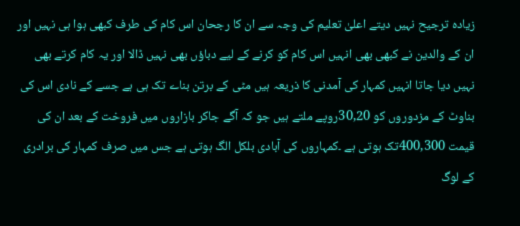زیادہ ترجیح نہیں دیتے اعلیٰ تعلیم کی وجہ سے ان کا رجحان اس کام کی طرف کبھی ہوا ہی نہیں اور ان کے والدین نے کبھی بھی انہیں اس کام کو کرنے کے لیے دباؤں بھی نہیں ڈالا اور یہ کام کرتے بھی نہیں دیا جاتا انہیں کمہار کی آمدنی کا ذریعہ ہیں مٹی کے برتن بناے تک ہی ہے جسے کے نادی اس کی بناوٹ کے مزدوروں کو 30,20روپے ملتے ہیں جو کہ آگے جاکر بازاروں میں فروخت کے بعد ان کی قیمت 400,300تک ہوتی ہے ۔کمہاروں کی آبادی بلکل الگ ہوتی ہے جس میں صرف کمہار کی برادری کے لوگ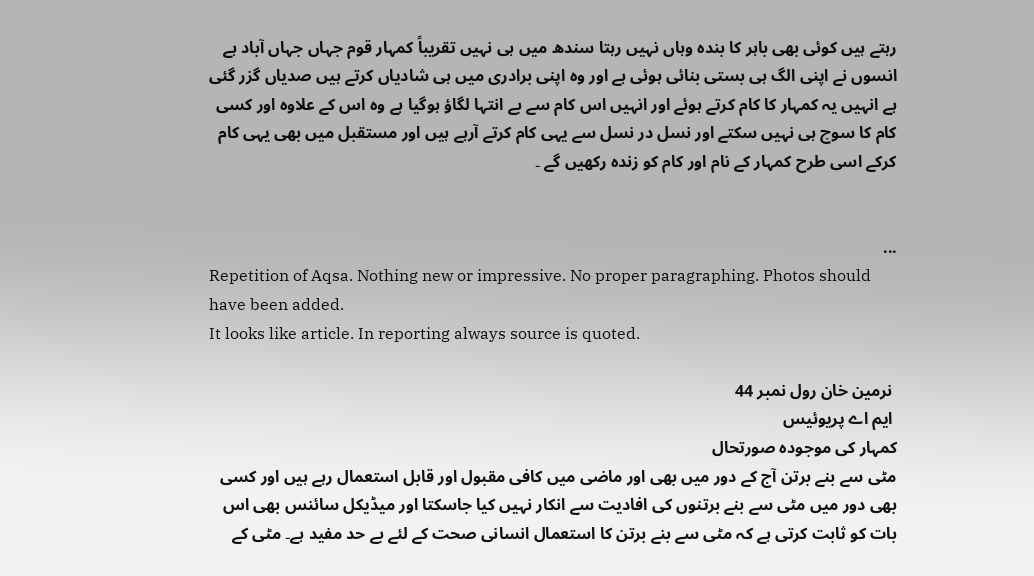رہتے ہیں کوئی بھی باہر کا بندہ وہاں نہیں رہتا سندھ میں ہی نہیں تقریباً کمہار قوم جہاں جہاں آباد ہے انسوں نے اپنی الگ ہی بستی بنائی ہوئی ہے اور وہ اپنی برادری میں ہی شادیاں کرتے ہیں صدیاں گزر گئی ہے انہیں یہ کمہار کا کام کرتے ہوئے اور انہیں اس کام سے بے انتہا لگاؤ ہوگیا ہے وہ اس کے علاوہ اور کسی کام کا سوچ ہی نہیں سکتے اور نسل در نسل سے یہی کام کرتے آرہے ہیں اور مستقبل میں بھی یہی کام کرکے اسی طرح کمہار کے نام اور کام کو زندہ رکھیں گے ۔


...
Repetition of Aqsa. Nothing new or impressive. No proper paragraphing. Photos should have been added.
It looks like article. In reporting always source is quoted.

 نرمین خان رول نمبر 44
 ایم اے پریوئیس
کمہار کی موجودہ صورتحال
مٹی سے بنے برتن آج کے دور میں بھی اور ماضی میں کافی مقبول اور قابل استعمال رہے ہیں اور کسی بھی دور میں مٹی سے بنے برتنوں کی افادیت سے انکار نہیں کیا جاسکتا اور میڈیکل سائنس بھی اس بات کو ثابت کرتی ہے کہ مٹی سے بنے برتن کا استعمال انسانی صحت کے لئے بے حد مفید ہے۔ مٹی کے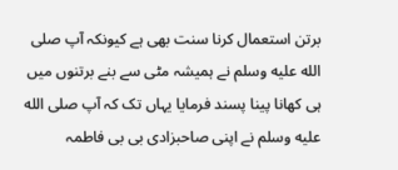برتن استعمال کرنا سنت بھی ہے کیونکہ آپ صلى الله عليه وسلم نے ہمیشہ مٹی سے بنے برتنوں میں ہی کھانا پینا پسند فرمایا یہاں تک کہ آپ صلى الله عليه وسلم نے اپنی صاحبزادی بی بی فاطمہ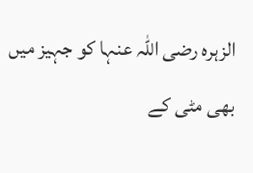الزہرہ رضی اللہ عنہا کو جہیز میں بھی مٹی کے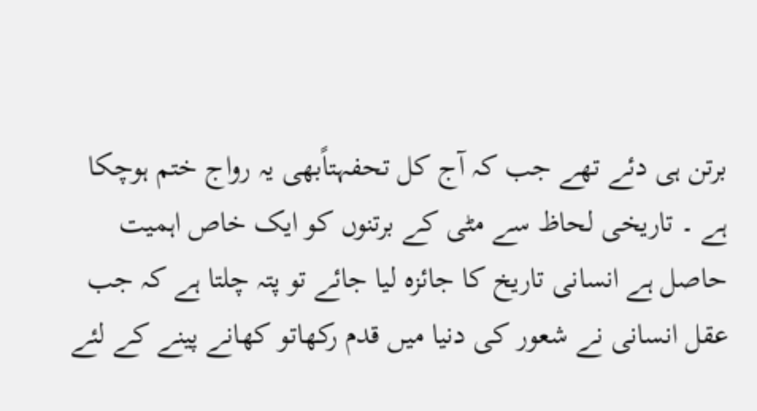برتن ہی دئے تھے جب کہ آج کل تحفہتاًبھی یہ رواج ختم ہوچکا ہے ۔ تاریخی لحاظ سے مٹی کے برتنوں کو ایک خاص اہمیت حاصل ہے انسانی تاریخ کا جائزہ لیا جائے تو پتہ چلتا ہے کہ جب عقل انسانی نے شعور کی دنیا میں قدم رکھاتو کھانے پینے کے لئے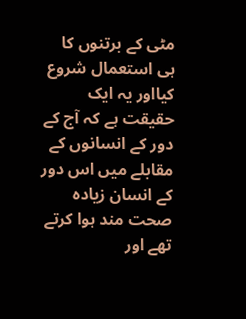مٹی کے برتنوں کا ہی استعمال شروع کیااور یہ ایک حقیقت ہے کہ آج کے دور کے انسانوں کے مقابلے میں اس دور کے انسان زیادہ صحت مند ہوا کرتے تھے اور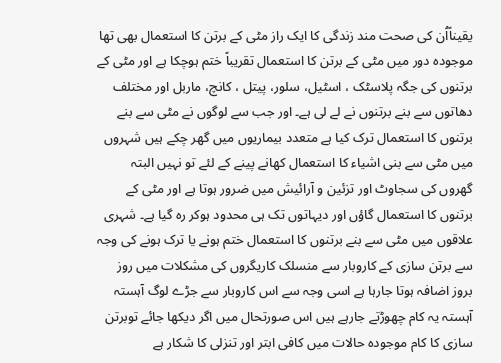یقیناًاُن کی صحت مند زندگی کا ایک راز مٹی کے برتن کا استعمال بھی تھا موجودہ دور میں مٹی کے برتن کا استعمال تقریباً ختم ہوچکا ہے اور مٹی کے برتنوں کی جگہ پلاسٹک ، اسٹیل، سلور، پیتل ، کانچ، ماربل اور مختلف دھاتوں سے بنے برتنوں نے لے لی ہے۔ اور جب سے لوگوں نے مٹی سے بنے برتنوں کا استعمال ترک کیا ہے متعدد بیماریوں میں گھر چکے ہیں شہروں میں مٹی سے بنی اشیاء کا استعمال کھانے پینے کے لئے تو نہیں البتہ گھروں کی سجاوٹ اور تزئین و آرائیش میں ضرور ہوتا ہے اور مٹی کے برتنوں کا استعمال گاؤں اور دیہاتوں تک ہی محدود ہوکر رہ گیا ہے۔ شہری علاقوں میں مٹی سے بنے برتنوں کا استعمال ختم ہونے یا ترک ہونے کی وجہ سے برتن سازی کے کاروبار سے منسلک کاریگروں کی مشکلات میں روز بروز اضافہ ہوتا جارہا ہے اسی وجہ سے اس کاروبار سے جڑے لوگ آہستہ آہستہ یہ کام چھوڑتے جارہے ہیں اس صورتحال میں اگر دیکھا جائے توبرتن سازی کا کام موجودہ حالات میں کافی ابتر اور تنزلی کا شکار ہے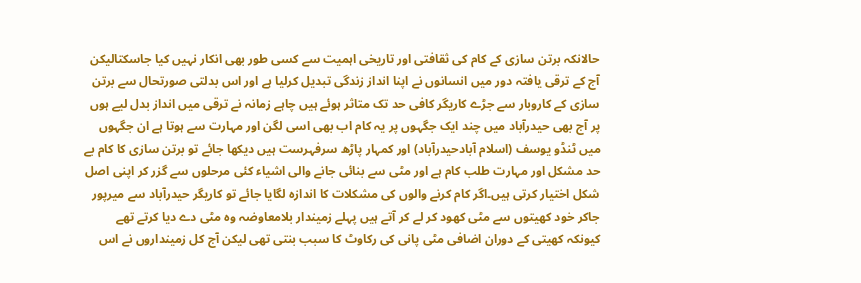حالانکہ برتن سازی کے کام کی ثقافتی اور تاریخی اہمیت سے کسی طور بھی انکار نہیں کیا جاسکتالیکن آج کے ترقی یافتہ دور میں انسانوں نے اپنا انداز زندگی تبدیل کرلیا ہے اور اس بدلتی صورتحال سے برتن سازی کے کاروبار سے جڑے کاریگر کافی حد تک متاثر ہوئے ہیں چاہے زمانہ نے ترقی میں انداز بدل لیے ہوں پر آج بھی حیدرآباد میں چند ایک جگہوں پر یہ کام اب بھی اسی لگن اور مہارت سے ہوتا ہے ان جگہوں میں ٹنڈو یوسف (اسلام آبادحیدرآباد) اور کمہار پاڑھ سرفہرست ہیں دیکھا جائے تو برتن سازی کا کام بے حد مشکل اور مہارت طلب کام ہے اور مٹی سے بنائی جانے والی اشیاء کئی مرحلوں سے گزر کر اپنی اصل شکل اختیار کرتی ہیں۔اگر کام کرنے والوں کی مشکلات کا اندازہ لگایا جائے تو کاریگر حیدرآباد سے میرپور جاکر خود کھیتوں سے مٹی کھود کر لے کر آتے ہیں پہلے زمیندار بلامعاوضہ وہ مٹی دے دیا کرتے تھے کیونکہ کھیتی کے دوران اضافی مٹی پانی کی رکاوٹ کا سبب بنتی تھی لیکن آج کل زمینداروں نے اس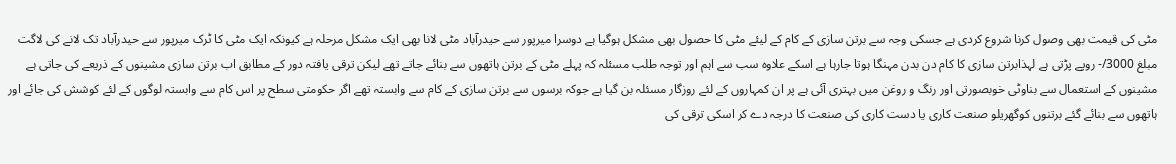مٹی کی قیمت بھی وصول کرنا شروع کردی ہے جسکی وجہ سے برتن سازی کے کام کے لیئے مٹی کا حصول بھی مشکل ہوگیا ہے دوسرا میرپور سے حیدرآباد مٹی لانا بھی ایک مشکل مرحلہ ہے کیونکہ ایک مٹی کا ٹرک میرپور سے حیدرآباد تک لانے کی لاگت مبلغ 3000/- روپے پڑتی ہے لہذابرتن سازی کا کام دن بدن مہنگا ہوتا جارہا ہے اسکے علاوہ سب سے اہم اور توجہ طلب مسئلہ کہ پہلے مٹی کے برتن ہاتھوں سے بنائے جاتے تھے لیکن ترقی یافتہ دور کے مطابق اب برتن سازی مشینوں کے ذریعے کی جاتی ہے مشینوں کے استعمال سے بناوٹی خوبصورتی اور رنگ و روغن میں بہتری آئی ہے پر ان کمہاروں کے لئے روزگار مسئلہ بن گیا ہے جوکہ برسوں سے برتن سازی کے کام سے وابستہ تھے اگر حکومتی سطح پر اس کام سے وابستہ لوگوں کے لئے کوشش کی جائے اور ہاتھوں سے بنائے گئے برتنوں کوگھریلو صنعت کاری یا دست کاری کی صنعت کا درجہ دے کر اسکی ترقی کی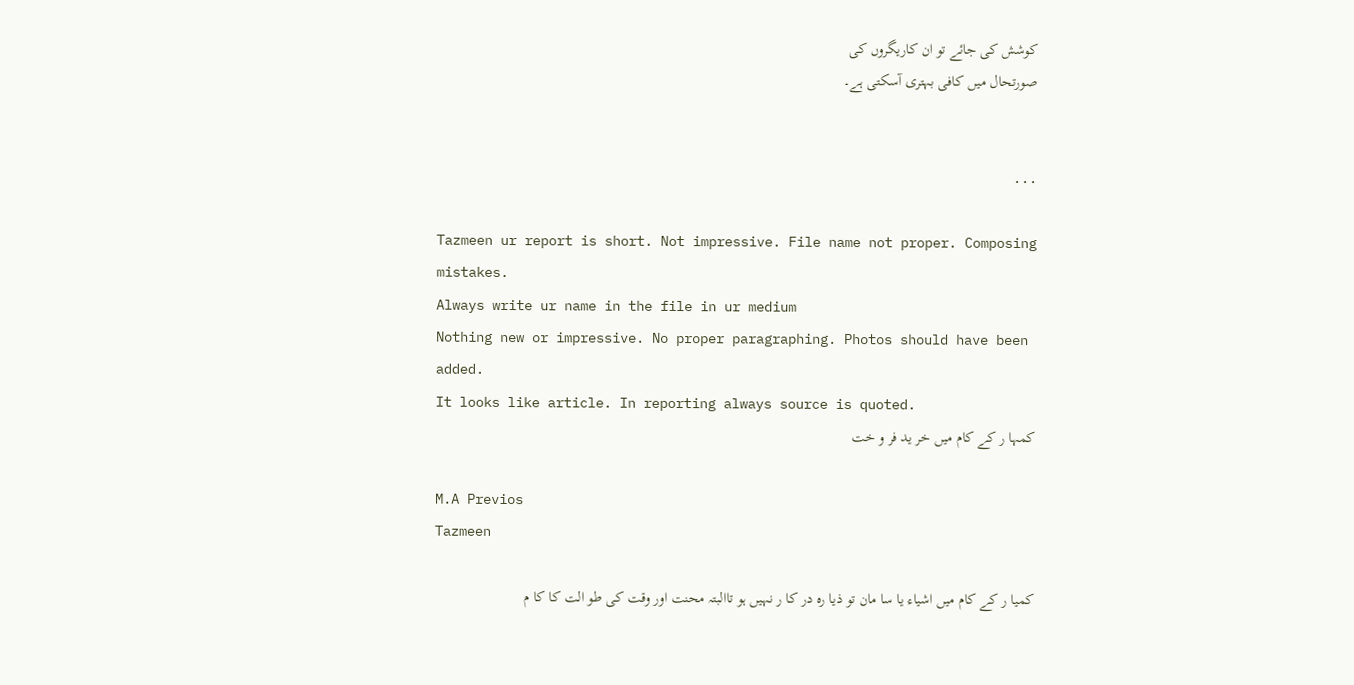کوشش کی جائے تو ان کاریگروں کی
صورتحال میں کافی بہتری آسکتی ہے۔


...

Tazmeen ur report is short. Not impressive. File name not proper. Composing mistakes.
Always write ur name in the file in ur medium
Nothing new or impressive. No proper paragraphing. Photos should have been added.
It looks like article. In reporting always source is quoted.
کمہا ر کے کام میں خر ید فر و خت

M.A Previos
Tazmeen

کمیا ر کے کام میں اشیاء یا سا مان تو ذیا رہ در کا ر نہیں ہو تاالبتہ محنت اور وقت کی طو الت کا کا م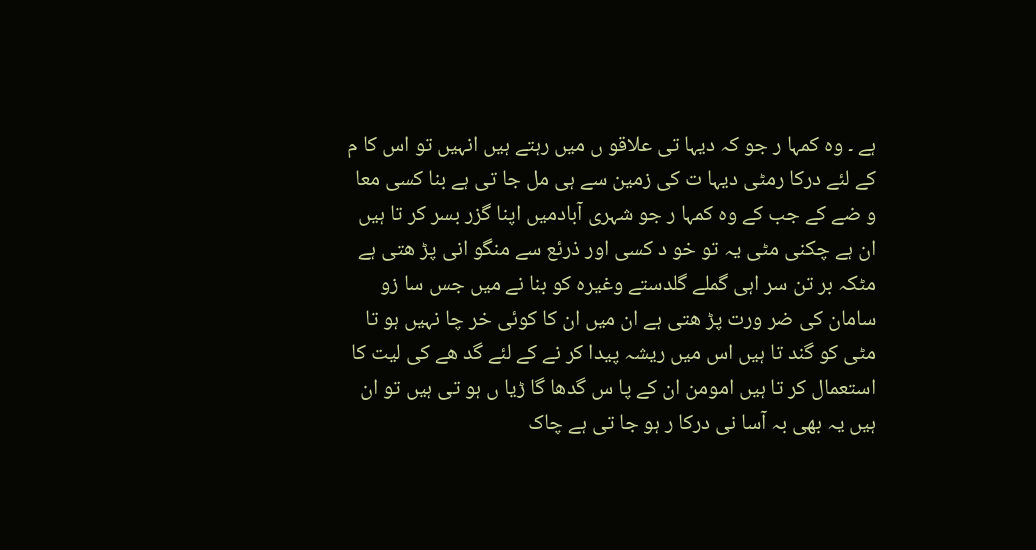ہے ۔ وہ کمہا ر جو کہ دیہا تی علاقو ں میں رہتے ہیں انہیں تو اس کا م کے لئے درکا رمٹی دیہا ت کی زمین سے ہی مل جا تی ہے بنا کسی معا و ضے کے جب کے وہ کمہا ر جو شہری آبادمیں اپنا گزر بسر کر تا ہیں ان ہے چکنی مٹی یہ تو خو د کسی اور ذرئع سے منگو انی پڑ ھتی ہے مٹکہ بر تن سر اہی گملے گلدستے وغیرہ کو بنا نے میں جس سا زو سامان کی ضر ورت پڑ ھتی ہے ان میں ان کا کوئی خر چا نہیں ہو تا مٹی کو گند تا ہیں اس میں ریشہ پیدا کر نے کے لئے گد ھے کی لیت کا استعمال کر تا ہیں امومن ان کے پا س گدھا گا ڑیا ں ہو تی ہیں تو ان ہیں یہ بھی بہ آسا نی درکا ر ہو جا تی ہے چاک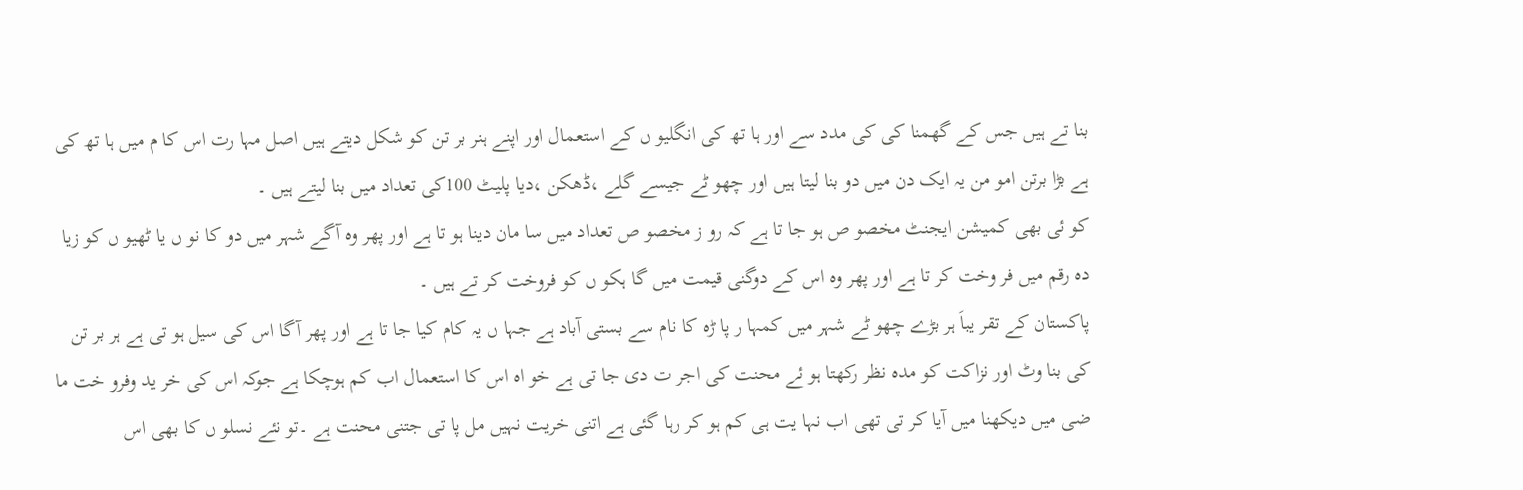بنا تے ہیں جس کے گھمنا کی کی مدد سے اور ہا تھ کی انگلیو ں کے استعمال اور اپنے ہنر بر تن کو شکل دیتے ہیں اصل مہا رت اس کا م میں ہا تھ کی ہے بڑا برتن امو من یہ ایک دن میں دو بنا لیتا ہیں اور چھو ٹے جیسے گلے ،ڈھکن ،دیا پلیٹ 100کی تعداد میں بنا لیتے ہیں ۔
کو ئی بھی کمیشن ایجنٹ مخصو ص ہو جا تا ہے کہ رو ز مخصو ص تعداد میں سا مان دینا ہو تا ہے اور پھر وہ آگے شہر میں دو کا نو ں یا ٹھیو ں کو زیا دہ رقم میں فر وخت کر تا ہے اور پھر وہ اس کے دوگنی قیمت میں گا ہکو ں کو فروخت کر تے ہیں ۔
پاکستان کے تقر یباَ ہر بڑے چھو ٹے شہر میں کمہا ر پا ڑہ کا نام سے بستی آباد ہے جہا ں یہ کام کیا جا تا ہے اور پھر آگا اس کی سیل ہو تی ہے ہر بر تن کی بنا وٹ اور نزاکت کو مدہ نظر رکھتا ہو ئے محنت کی اجر ت دی جا تی ہے خو اہ اس کا استعمال اب کم ہوچکا ہے جوکہ اس کی خر ید وفرو خت ما ضی میں دیکھنا میں آیا کر تی تھی اب نہا یت ہی کم ہو کر رہا گئی ہے اتنی خریت نہیں مل پا تی جتنی محنت ہے ۔تو نئے نسلو ں کا بھی اس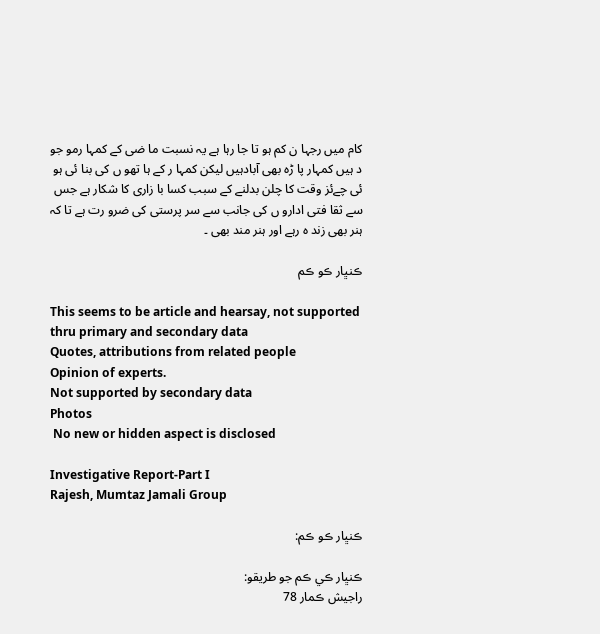کام میں رجہا ن کم ہو تا جا رہا ہے یہ نسبت ما ضی کے کمہا رمو جو د ہیں کمہار پا ڑہ بھی آبادہیں لیکن کمہا ر کے ہا تھو ں کی بنا ئی ہو ئی چےئز وقت کا چلن بدلنے کے سبب کسا با زاری کا شکار ہے جس سے ثقا فتی ادارو ں کی جانب سے سر پرستی کی ضرو رت ہے تا کہ ہنر بھی زند ہ رہے اور ہنر مند بھی ۔

ڪنڀار ڪو ڪم

This seems to be article and hearsay, not supported thru primary and secondary data
Quotes, attributions from related people
Opinion of experts.
Not supported by secondary data
Photos
 No new or hidden aspect is disclosed

Investigative Report-Part I
Rajesh, Mumtaz Jamali Group

ڪنڀار ڪو ڪم:

ڪنڀار ڪي ڪم جو طريقو:
راجيش ڪمار 78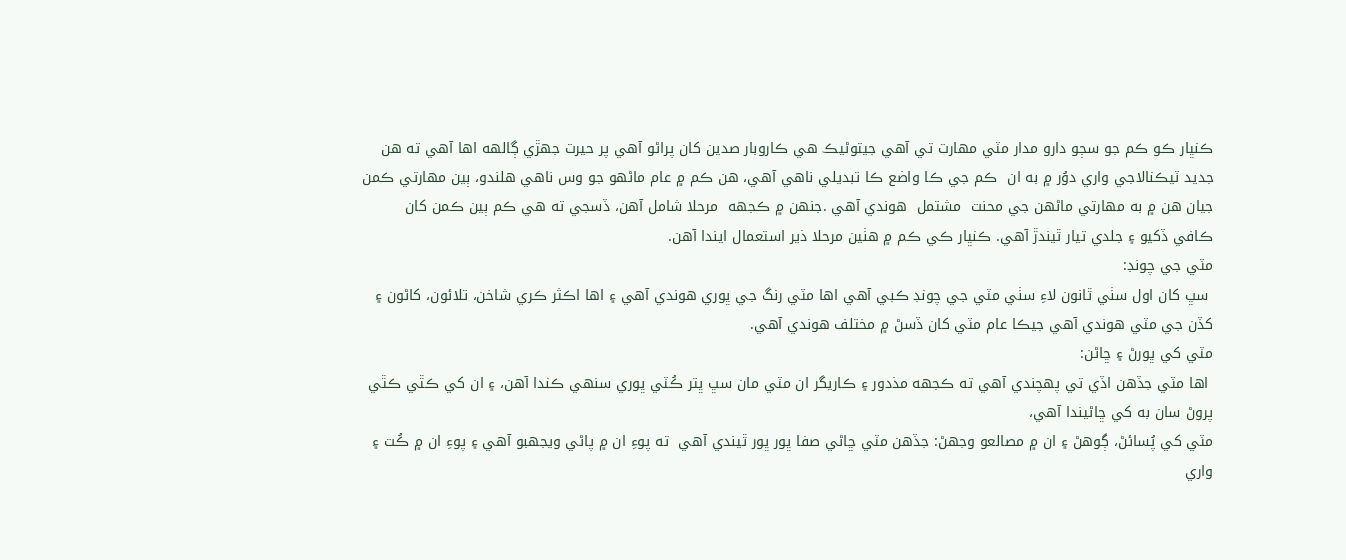ڪنڀار ڪو ڪم جو سڄو دارو مدار مٽي مهارت تي آهي جيتوڻيڪ هي ڪاروبار صدين کان پراڻو آهي پر حيرت جهڙي ڳالهه اها آهي ته هن جديد ٽيڪنالاجي واري دوُر ۾ به ان  ڪم جي ڪا واضع ڪا تبديلي ناهي آهي، هن ڪم ۾ عام ماڻهو جو وس ناهي هلندو، ٻين مهارتي ڪمن جيان هن ۾ به مهارتي ماڻهن جي محنت  مشتمل  هوندي آهي .جنهن ۾ ڪجهه  مرحلا شامل آهن، ڏسجي ته هي ڪم ٻين ڪمن کان ڪافي ڏکيو ۽ جلدي تيار ٿيندڙ آهي. ڪنڀار ڪي ڪم ۾ هٺين مرحلا ذير استعمال ايندا آهن.
مٽي جي چونڊ:
 سڀ کان اول سٺي ٿانون لاءِ سٺي مٽي جي چونڊ ڪبي آهي اها مٽي رنگ جي ڀوري هوندي آهي ۽ اها اڪثر ڪري شاخن، تلائون، کاڻون ۽ کڏن جي مٽي هوندي آهي جيڪا عام مٽي کان ڏسڻ ۾ مختلف هوندي آهي.
مٽي کي ڀورڻ ۽ ڇاڻن:
 اها مٽي جڏهن اڏي تي پهچندي آهي ته ڪجهه مذدور ۽ ڪاريگر ان مٽي مان سڀ ڀتر ڪُٽي ڀوري سنهي ڪندا آهن، ۽ ان کي ڪٿي ڪٿي پروڻ سان به کي ڇاڻيندا آهي،
مٽي کي پُسائڻ، ڳوهڻ ۽ ان ۾ مصالعو وجهڻ: جڏهن مٽي ڇاڻي صفا ڀور ڀور ٿيندي آهي  ته پوءِ ان ۾ پاڻي ويجهبو آهي ۽ پوءِ ان ۾ ڪُت ۽ واري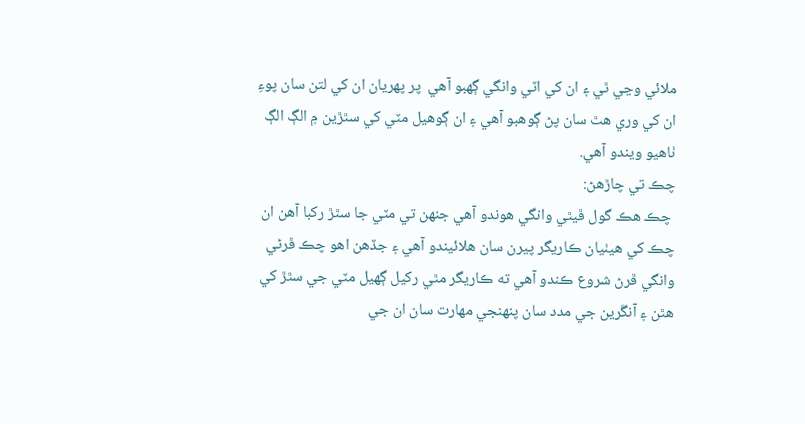ملائي وڃي ٿي ۽ ان کي اٽي وانگي ڳهبو آهي  پر پهريان ان کي لتن سان پوءِ ان کي وري هٿ سان پڻ ڳوهبو آهي ۽ ان ڳوهيل مٽي کي سٿڙين ۾ الڳ الڳ ٺاهيو ويندو آهي.
چڪ تي چاڙهڻ:
 چڪ هڪ گول ڦيٿي وانگي هوندو آهي جنهن تي مٽي جا سٿڙ رکبا آهن ان چڪ کي هيٺيان ڪاريگر پيرن سان هلائيندو آهي ۽ جڏهن اهو چڪ ڦرڻي وانگي ڦرڻ شروع ڪندو آهي ته ڪاريگر مٿي رکيل ڳهيل مٽي جي سٿڙ کي هٿن ۽ آنڱرين جي مدد سان پنهنجي مهارت سان ان جي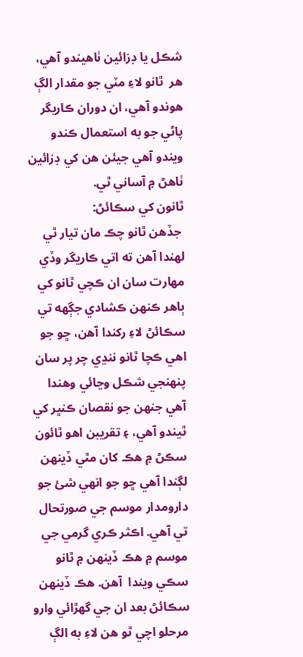شڪل يا ڊزائين ٺاهيندو آهي، هر  ٿانو لاءِ مٽي جو مقدار الڳ هوندو آهي، ان دوران ڪاريگر پاڻي جو به استعمال ڪندو ويندو آهي جيئن هن کي ڊزائين ٺاهڻ ۾ آساني ٿي.
ٿانون کي سڪائڻ:
 جڏهن ٿانو چڪ مان تيار ٿي لهندا آهن ته اتي ڪاريگر وڏي مهارت سان ان ڪچي ٿانو کي ٻاهر ڪنهن ڪشادي جڳهه تي سڪائڻ لاءِ رکندا آهن، ڇو جو اهي ڪچا ٿانو ننڍي چر پر سان پنهنجي شڪل وڃائي وهندا آهي جنهن جو نقصان ڪنڀر کي ٿيندو آهي، ۽ تقريبن اهو ٿائون سڪڻ ۾ هڪ کان مٿي ڏينهن لڳندا آهي ڇو جو انهي شئ جو دارومدار موسم جي صورتحال تي آهي. اڪثر ڪري گرمي جي موسم ۾ هڪ ڏينهن ۾ ٿانو سڪي ويندا  آهن. هڪ ڏينهن سڪائڻ بعد ان جي گهڙائي وارو مرحلو اچي ٿو هن لاءِ به الڳ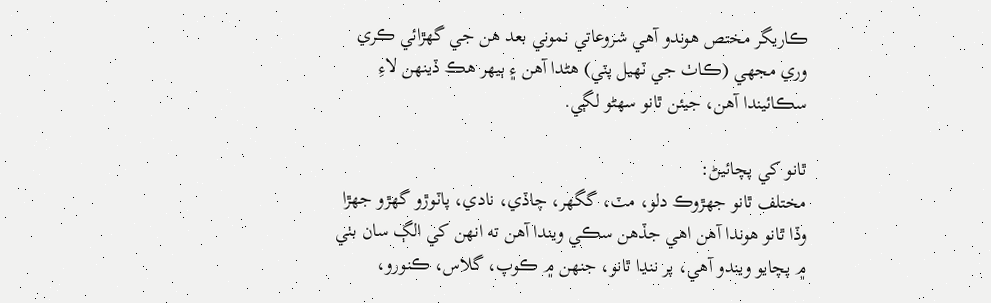ڪاريگر مختص هوندو آهي شروعاتي نموني بعد هن جي گھڙائي ڪري وري مجهي (ڪاٺ جي ٽهيل پٽي) هڻدا آهن ۽ ٻيهر هڪ ڏينهن لاءِ  سڪائيندا آهن، جيئن ٿانو سهڻو لڳي.

ٿانو کي پچائيڻ:
مختلف ٿانو جهڙوڪ دلو، مٽ، گگهر، چاڏي، نادي، پاٽوڙو گهڙو جهڙا وڏا ٿانو هوندا آهن اهي جڏهن سڪي ويندا آهن ته انهن کي الڳ سان بٺي ۾ پچايو ويندو آهي، پر ننڍا ٿانو، جنهن ۾ ڪوپ، گلاس، ڪنورو،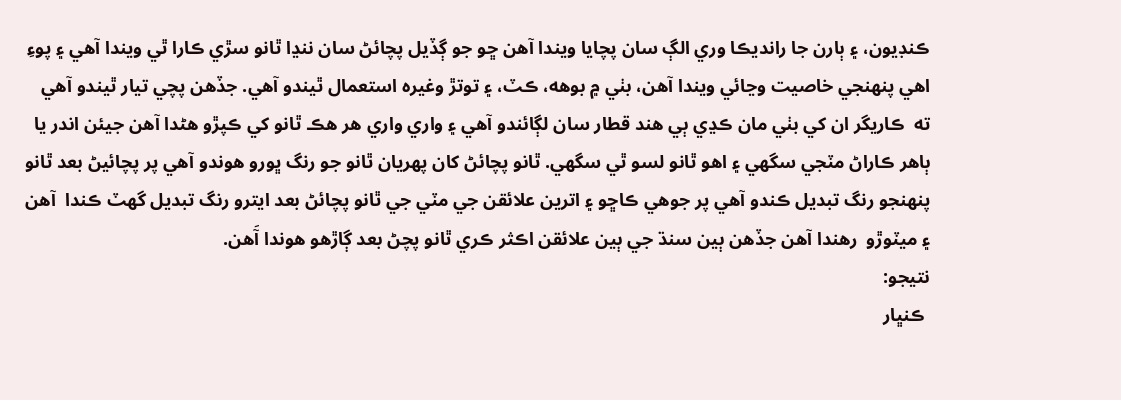ڪنڊيون، ۽ ٻارن جا رانديڪا وري الڳ سان پچايا ويندا آهن ڇو جو ڳڏيل پچائڻ سان ننڍا ٿانو سڙي ڪارا ٿي ويندا آهي ۽ پوءِ اهي پنهنجي خاصيت وڃائي ويندا آهن، بٺي ۾ بوهه، ڪٽ، ۽ توتڙ وغيره استعمال ٿيندو آهي. جڏهن پچي تيار ٿيندو آهي ته  ڪاريگر ان کي بٺي مان ڪڍي ٻي هند قطار سان لڳائندو آهي ۽ واري واري هر هڪ ٿانو کي ڪپڙو هڻدا آهن جيئن اندر يا ٻاهر ڪاراڻ مٽجي سگهي ۽ اهو ٿانو لسو ٿي سگهي. ٿانو پچائڻ کان پهريان ٿانو جو رنگ ڀورو هوندو آهي پر پچائيڻ بعد ٿانو پنهنجو رنگ تبديل ڪندو آهي پر جوهي ڪاڇو ۽ اترين علائقن جي مٽي جي ٿانو پچائڻ بعد ايترو رنگ تبديل گهٽ ڪندا  آهن ۽ ميٽوڙو  رهندا آهن جڏهن ٻين سنڌ جي ٻين علائقن اڪثر ڪري ٿانو پچڻ بعد ڳاڙهو هوندا آَهن.
نتيجو:
 ڪنڀار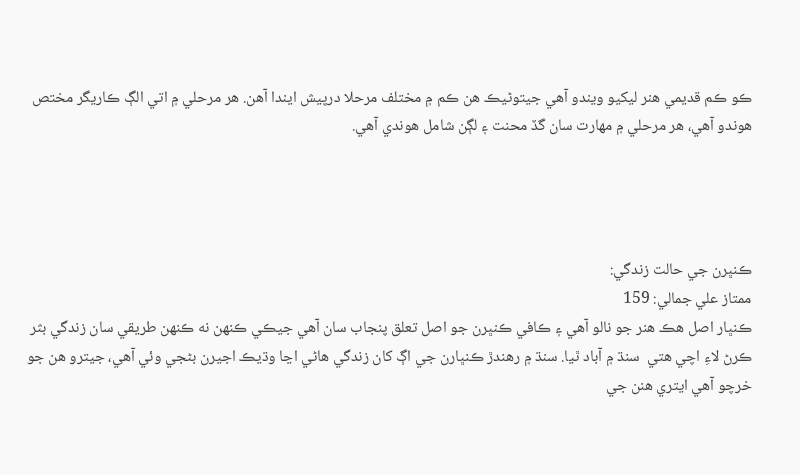ڪو ڪم قديمي هنر ليکيو ويندو آهي جيتوڻيڪ هن ڪم ۾ مختلف مرحلا درپيش ايندا آهن. هر مرحلي ۾ اتي الڳ ڪاريگر مختص هوندو آهي، هر مرحلي ۾ مهارت سان گڏ محنت ۽ لڳن شامل هوندي آهي.




ڪنڀرن جي حالت زندگي:
ممتاز علي جمالي: 159
ڪنڀار اصل هڪ هنر جو نالو آهي ۽ ڪافي ڪنڀرن جو اصل تعلق پنجاب سان آهي جيڪي ڪنهن نه ڪنهن طريقي سان زندگي بثر ڪرڻ لاءِ اچي هتي  سنڌ ۾ آباد ٿيا. سنڌ ۾ رهندڙ ڪنڀارن جي اڳ کان زندگي هاڻي اڃا وڌيڪ اجيرن بڻجي وئي آهي، جيترو هن جو خرچو آهي ايتري هنن جي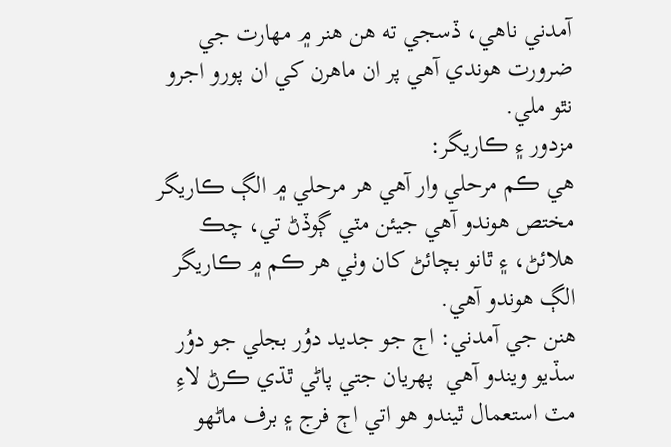آمدني ناهي، ڏسجي ته هن هنر ۾ مهارت جي ضرورت هوندي آهي پر ان ماهرن کي ان پورو اجرو نٿو ملي.
مزدور ۽ ڪاريگر:
هي ڪم مرحلي وار آهي هر مرحلي ۾ الڳ ڪاريگر مختص هوندو آهي جيئن مٽي ڳوڏڻ تي، چڪ هلائڻ، ۽ ٿانو بچائڻ کان وٺي هر ڪم ۾ ڪاريگر الڳ هوندو آهي.
هنن جي آمدني: اڄ جو جديد دوُر بجلي جو دوُر سڏيو ويندو آهي  پهريان جتي پاڻي ٿڌي ڪرڻ لاءِ مٽ استعمال ٿيندو هو اتي اڄ فرج ۽ برف ماڻهو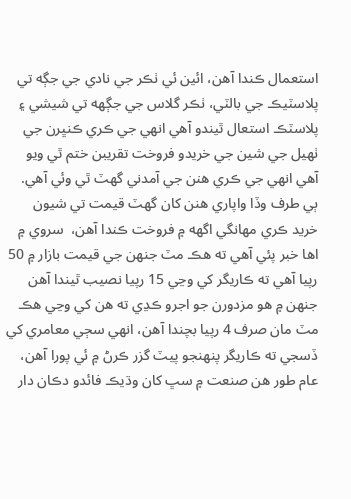استعمال ڪندا آهن، ائين ئي ٺڪر جي نادي جي جڳه تي پلاسٽيڪ جي بالٽي، ٺڪر گلاس جي جڳهه تي شيشي ۽ پلاسٽڪ استعال ٿيندو آهي انهي جي ڪري ڪنڀرن جي ٺهيل جي شين جي خريدو فروخت تقريبن ختم ٿي ويو آهي انهي جي ڪري هنن جي آمدني گهٽ ٿي وئي آهي.  ٻي طرف وڏا واپاري هنن کان گهٽ قيمت تي شيون خريد ڪري مهانگي اگهه ۾ فروخت ڪندا آهن،  سروي ۾ اها خبر پئي آهي ته هڪ مٽ جنهن جي قيمت بازار ۾ 50  رپيا آهي ته ڪاريگر کي وڃي 15 رپيا نصيب ٿيندا آهن جنهن ۾ هو مزدورن جو اجرو ڪڍي ته هن کي وڃي هڪ مٽ مان صرف 4 رپيا بچندا آهن، انهي سڄي معامري کي ڏسجي ته ڪاريگر پنهنجو پيٽ گزر ڪرڻ ۾ ئي پورا آهن، عام طور هن صنعت ۾ سڀ کان وڌيڪ فائدو دڪان دار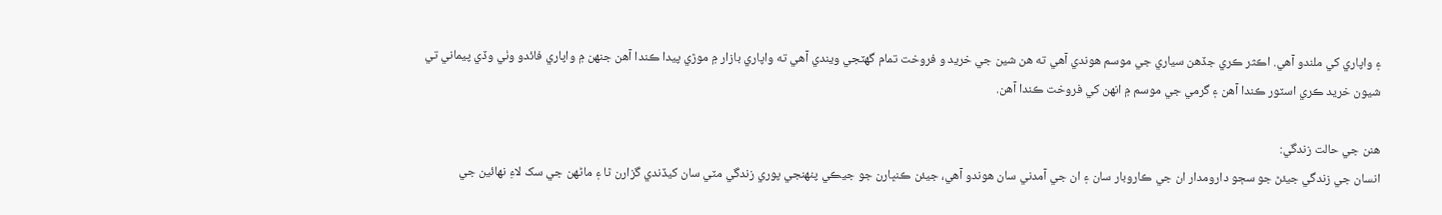۽ واپاري کي ملندو آهي. اڪثر ڪري جڏهن سياري جي موسم هوندي آهي ته هن شين جي خريد و فروخت تمام گهٽجي ويندي آهي ته واپاري بازار ۾ موڙي پيدا ڪندا آهن جنهن ۾ واپاري فائدو وٺي وڏي پيماني تي شيون خريد ڪري اسٽور ڪندا آهن ۽ گرمي جي موسم ۾ انهن کي فروخت ڪندا آهن.

هنن جي حالت زندگي:
انسان جي زندگي جيئڻ جو سڄو دارومدار ان جي ڪاروبار سان ۽ ان جي آمدني سان هوندو آهي، جيئن ڪنڀارن جو جيڪي پنهنجي پوري زندگي مٽي سان کيڏندي گزارن ٿا ۽ ماڻهن جي سک لاءِ نهائين جي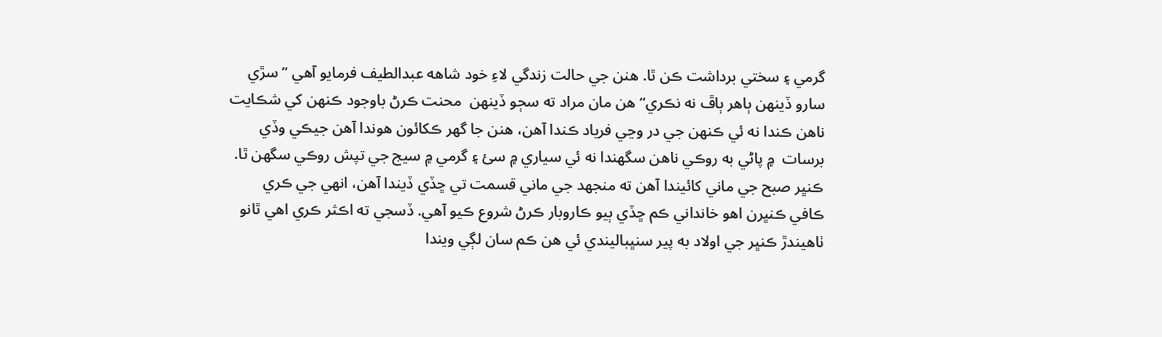گرمي ۽ سختي برداشت ڪن ٿا. هنن جي حالت زندگي لاءِ خود شاهه عبدالطيف فرمايو آهي ” سڙي سارو ڏينهن ٻاهر ٻاڦ نه نڪري“ هن مان مراد ته سڄو ڏينهن  محنت ڪرڻ باوجود ڪنهن کي شڪايت ناهن ڪندا نه ئي ڪنهن جي در وڃي فرياد ڪندا آهن، هنن جا گهر ڪکائون هوندا آهن جيڪي وڏي برسات  ۾ پاڻي به روڪي ناهن سگهندا نه ئي سياري ۾ سئ ۽ گرمي ۾ سيج جي تپش روڪي سگهن ٿا. ڪنڀر صبح جي ماني کائيندا آهن ته منجهد جي ماني قسمت تي ڇڏي ڏيندا آهن، انهي جي ڪري ڪافي ڪنڀرن اهو خانداني ڪم ڇڏي ٻيو ڪاروبار ڪرڻ شروع ڪيو آهي. ڏسجي ته اڪثر ڪري اهي ٿانو ٺاهيندڙ ڪنڀر جي اولاد به پير سنڀباليندي ئي هن ڪم سان لڳي ويندا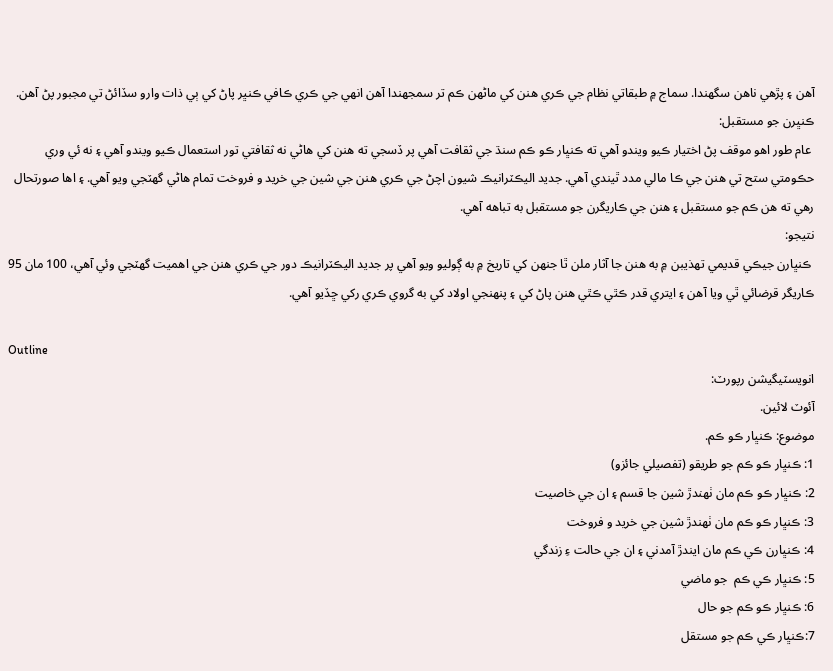آهن ۽ پڙهي ناهن سگهندا. سماج ۾ طبقاتي نظام جي ڪري هنن کي ماڻهن ڪم تر سمجهندا آهن انهي جي ڪري ڪافي ڪنڀر پاڻ کي ٻي ذات وارو سڏائڻ تي مجبور پڻ آهن.
ڪنڀرن جو مستقبل:
 عام طور اهو موقف پڻ اختيار ڪيو ويندو آهي ته ڪنڀار ڪو ڪم سنڌ جي ثقافت آهي پر ڏسجي ته هنن کي هاڻي نه ثقافتي تور استعمال ڪيو ويندو آهي ۽ نه ئي وري حڪومتي ستح تي هنن جي ڪا مالي مدد ٿيندي آهي. جديد اليڪٽرانيڪ شيون اچڻ جي ڪري هنن جي شين جي خريد و فروخت تمام هاڻي گهٽجي ويو آهي. ۽ اها صورتحال رهي ته هن ڪم جو مستقبل ۽ هنن جي ڪاريگرن جو مستقبل به تباهه آهي.
نتيجو:
 ڪنڀارن جيڪي قديمي تهذيبن ۾ به هنن جا آثار ملن ٿا جنهن کي تاريخ ۾ به ڳوليو ويو آهي پر جديد اليڪٽرانيڪ دور جي ڪري هنن جي اهميت گهٽجي وئي آهي، 100 مان 95 ڪاريگر قرضائي ٿي ويا آهن ۽ ايتري قدر ڪٿي ڪٿي هنن پاڻ کي ۽ پنهنجي اولاد کي به گروي ڪري رکي ڇڏيو آهي.

Outline
انويسٽيگيشن رپورٽ:
آئوٽ لائين.
موضوع: ڪنڀار ڪو ڪم.
1: ڪنڀار ڪو ڪم جو طريقو (تفصيلي جائزو)
2: ڪنڀار ڪو ڪم مان ٺهندڙ شين جا قسم ۽ ان جي خاصيت
3: ڪنڀار ڪو ڪم مان ٺهندڙ شين جي خريد و فروخت
4: ڪنڀارن ڪي ڪم مان ايندڙ آمدني ۽ ان جي حالت ءِ زندگي
5: ڪنڀار ڪي ڪم  جو ماضي
6: ڪنڀار ڪو ڪم جو حال
7:ڪنڀار ڪي ڪم جو مستقل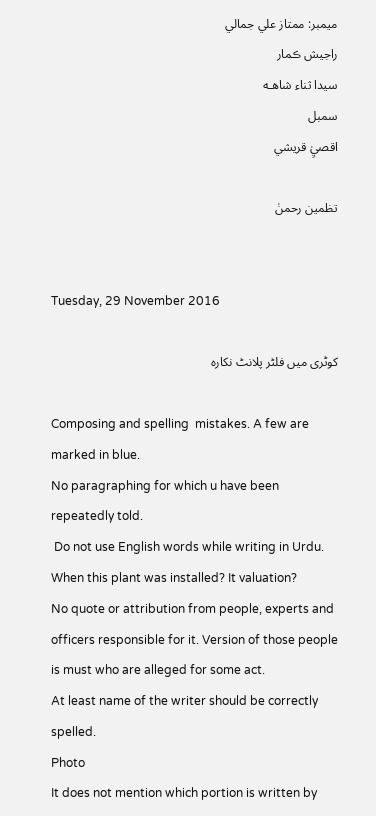ميمبر: ممتاز علي جمالي
راجيش ڪمار
سيدا ثناء شاهـه
سمبل
اقصيِٰ قريشي

تظمين رحمنٰ


Tuesday, 29 November 2016

کوٹری میں فلٹر پلانٹ نکارہ

Composing and spelling  mistakes. A few are marked in blue.
No paragraphing for which u have been repeatedly told.
 Do not use English words while writing in Urdu.
When this plant was installed? It valuation?
No quote or attribution from people, experts and officers responsible for it. Version of those people is must who are alleged for some act.
At least name of the writer should be correctly spelled.
Photo
It does not mention which portion is written by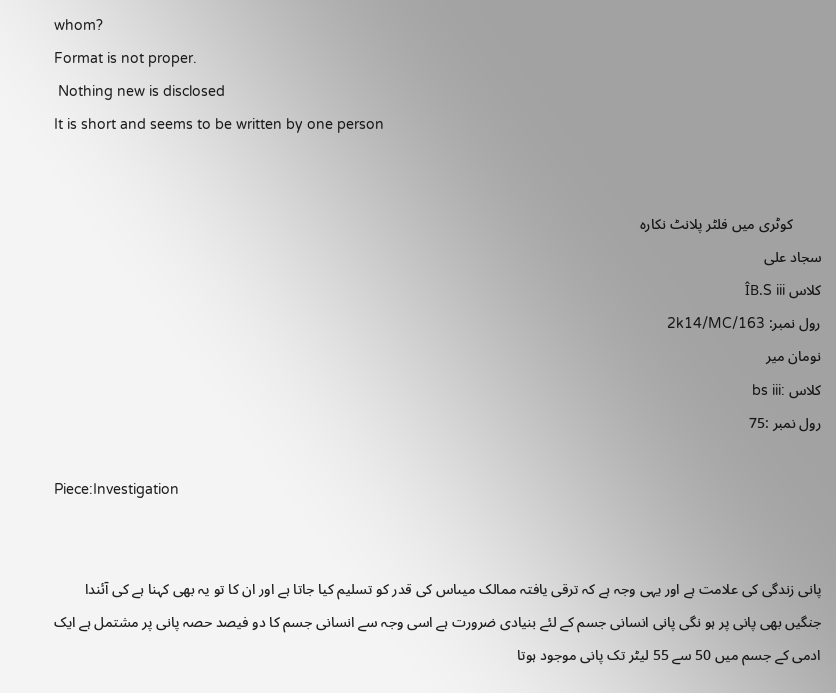whom?
Format is not proper.
 Nothing new is disclosed
It is short and seems to be written by one person


        کوٹری میں فلٹر پلانٹ نکارہ
سجاد علی
کلاس ÎB.S iii
رول نمبر: 2k14/MC/163
نومان میر
کلاس :bs iii
رول نمبر :75

Piece:Investigation


پانی زندگی کی علامت ہے اور یہی وجہ ہے کہ ترقی یافتہ ممالک میںاس کی قدر کو تسلیم کیا جاتا ہے اور ان کا تو یہ بھی کہنا ہے کی آئندا جنگیں بھی پانی پر ہو نگی پانی انسانی جسم کے لئے بنیادی ضرورت ہے اسی وجہ سے انسانی جسم کا دو فیصد حصہ پانی پر مشتمل ہے ایک ادمی کے جسم میں 50 سے 55 لیٹر تک پانی موجود ہوتا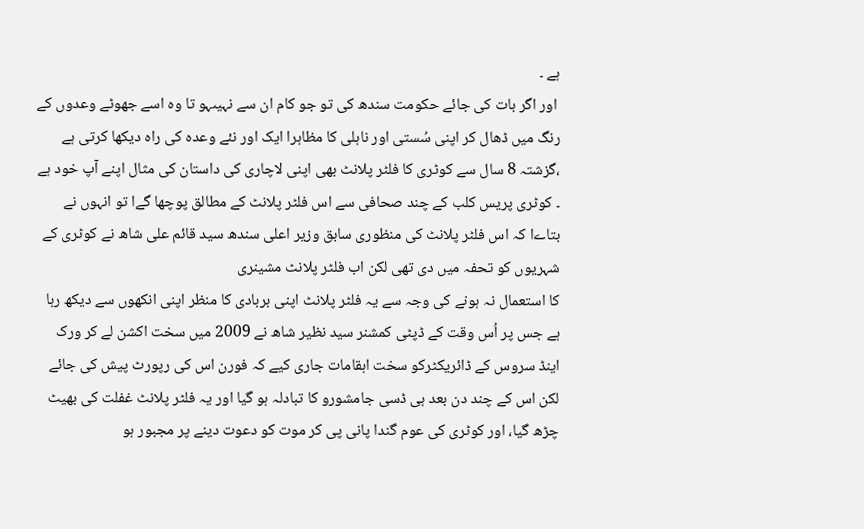ہے ۔
 اور اگر بات کی جائے حکومت سندھ کی تو جو کام ان سے نہیںہو تا وہ اسے جھوٹے وعدوں کے رنگ میں ڈھال کر اپنی سُستی اور ناہلی کا مظاہرا ایک اور نئے وعدہ کی راہ دیکھا کرتی ہے ،گزشتہ 8 سال سے کوٹری کا فلٹر پلانٹ بھی اپنی لاچاری کی داستان کی مثال اپنے آپ خود ہے ۔ کوٹری پریس کلب کے چند صحافی سے اس فلٹر پلانٹ کے مطالق پوچھا گےا تو انہوں نے بتاےا کہ اس فلٹر پلانٹ کی منظوری سابق وزیر اعلی سندھ سید قائم علی شاھ نے کوٹری کے شہریوں کو تحفہ میں دی تھی لکن اب فلٹر پلانٹ مشینری
کا استعمال نہ ہونے کی وجہ سے یہ فلٹر پلانٹ اپنی بربادی کا منظر اپنی انکھوں سے دیکھ رہا ہے جس پر اُس وقت کے ڈپٹی کمشنر سید نظیر شاھ نے 2009 میں سخت اکشن لے کر ورک اینڈ سروس کے ڈائریکٹرکو سخت اہقامات جاری کیے کہ فورن اس کی رپورٹ پیش کی جائے لکن اس کے چند دن بعد ہی ڈسی جامشورو کا تبادلہ ہو گیا اور یہ فلٹر پلانٹ غفلت کی بھیٹ چڑھ گیا، اور کوٹری کی عوم گندا پانی پی کر موت کو دعوت دینے پر مجبور ہو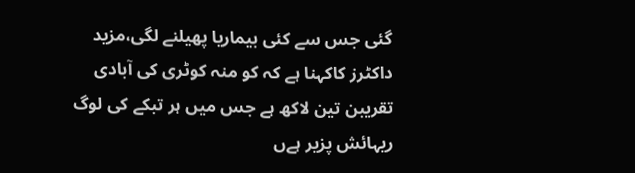گئی جس سے کئی بیماریا پھیلنے لگی،مزید داکٹرز کاکہنا ہے کہ کو منہ کوٹری کی آبادی تقریبن تین لاکھ ہے جس میں ہر تبکے کی لوگ ریہائش پزیر ہےں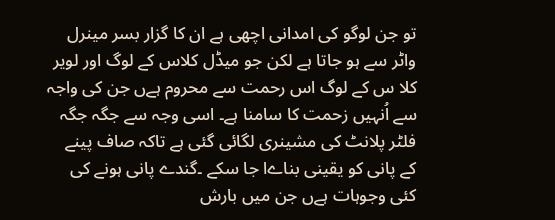تو جن لوگو کی امدانی اچھی ہے ان کا گزار بسر مینرل واٹر سے ہو جاتا ہے لکن جو میڈل کلاس کے لوگ اور لویر کلا س کے لوگ اس رحمت سے محروم ہےں جن کی واجہ سے اُنہیں زحمت کا سامنا ہے۔ اسی وجہ سے جگہ جگہ فلٹر پلانٹ کی مشینری لگائی گئی ہے تاکہ صاف پینے کے پانی کو یقینی بناےا جا سکے ۔گندے پانی ہونے کی کئی وجوہات ہےں جن میں بارش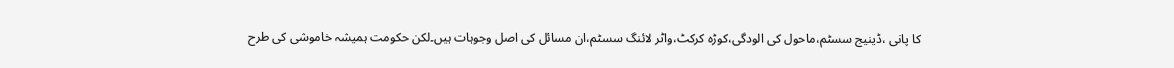کا پانی ،ڈینیج سسٹم،ماحول کی الودگی،کوڑہ کرکٹ،واٹر لائنگ سسٹم،ان مسائل کی اصل وجوہات ہیں۔لکن حکومت ہمیشہ خاموشی کی طرح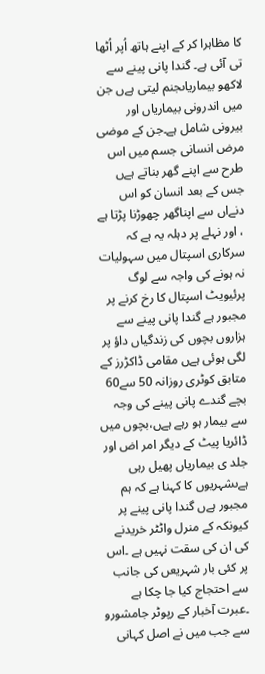کا مظاہرا کر کے اپنے ہاتھ اُپر اُٹھا تی آئی ہے۔ گندا پانی پینے سے لاکھو بیماریاںجنم لیتی ہےں جن میں اندرونی بیماریاں اور بیرونی شامل ہے۔جن کے موضی مرض انسانی جسم میں اس طرح سے اپنے گھر بناتے ہےں جس کے بعد انسان کو اس دنےاں سے اپناگھر چھوڑنا پڑتا ہے ، اور نہلے پر دہلہ یہ ہے کہ سرکاری اسپتال میں سہولیات نہ ہونے کی واجہ سے لوگ پرئیویٹ اسپتال کا رخ کرنے پر مجبور ہے گندا پانی پینے سے ہزاروں بچوں کی زندگیاں داؤ پر لگی ہوئی ہےں مقامی ڈاکڑرز کے متابق کوٹری روزانہ 50 سے60 بچے گندے پانی پینے کی وجہ سے بیمار ہو رہے ہےں،بچوں میں ڈائریا پیٹ کے دیگر امر اض اور جلد ی بیماریاں پھیل رہی ہےںشہریوں کا کہنا ہے کہ ہم مجبور ہےں گندا پانی پینے پر کیونکہ کے منرل واٹٹر خریدنے کی ان کی سقت نہیں ہے ۔اس پر کئی بار شہریعں کی جانب سے احتجاج کیا جا چکا ہے ۔عبرت آخبار کے رپوٹر جامشورو سے جب میں نے اصل کہانی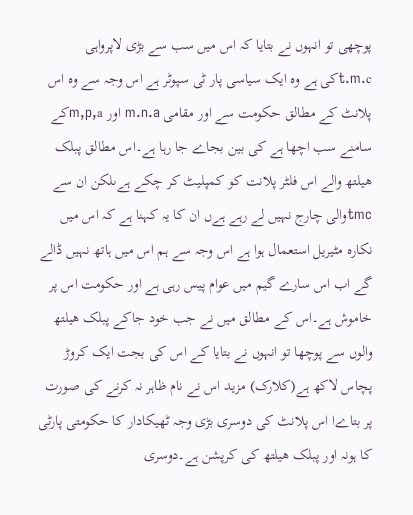پوچھی تو انہوں نے بتایا کہ اس میں سب سے بڑی لاپرواہی t.m.cکی ہے وہ ایک سیاسی پار ٹی سپوٹر ہے اس وجہ سے وہ اس پلانٹ کے مطالق حکومت سے اور مقامی m.n.a اور m,p,aکے سامنے سب اچھا ہے کی بین بجاے جا رہا ہے۔اس مطالق پبلک ھیلتھ والے اس فلٹر پلانت کو کمپلیٹ کر چکے ہےںلکن ان سے tmcوالی چارج نہیں لے رہے ہےں ان کا یہ کہنا ہے کہ اس میں نکارہ مٹیریل استعمال ہوا ہے اس وجہ سے ہم اس میں ہاتھ نہیں ڈالے گے اب اس سارے گیم میں عوام پیس رہی ہے اور حکومت اس پر خاموش ہے۔اس کے مطالق میں نے جب خود جاکے پبلک ھیلتھ والوں سے پوچھا تو انہوں نے بتایا کے اس کی بجت ایک کروڑ پچاس لاکھ ہے(کلارک) مزید اس نے نام ظاہر نہ کرنے کی صورت پر بتاےا اس پلانٹ کی دوسری بڑی وجہ ٹھیکادار کا حکومتی پارٹی کا ہونہ اور پبلک ھیلتھ کی کرپشن ہے۔دوسری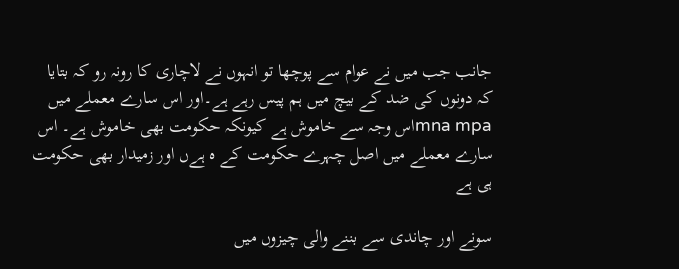جانب جب میں نے عوام سے پوچھا تو انہوں نے لاچاری کا رونہ رو کہ بتایا کہ دونوں کی ضد کے بیچ میں ہم پیس رہے ہے۔اور اس سارے معملے میں mna mpaاس وجہ سے خاموش ہے کیونکہ حکومت بھی خاموش ہے۔ اس سارے معملے میں اصل چہرے حکومت کے ہ ہےں اور زمیدار بھی حکومت ہی ہے

سونے اور چاندی سے بننے والی چیزوں میں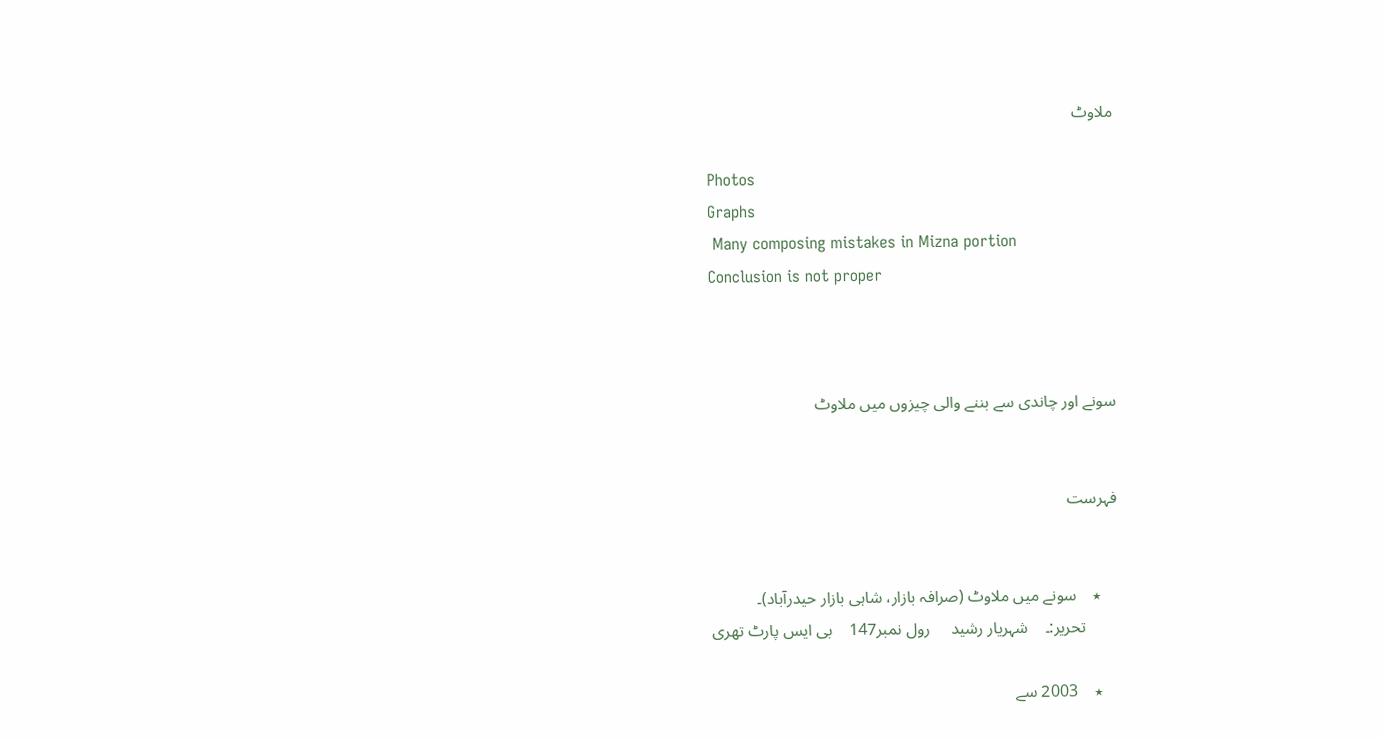ملاوٹ

Photos
Graphs
 Many composing mistakes in Mizna portion
Conclusion is not proper



سونے اور چاندی سے بننے والی چیزوں میں ملاوٹ


فہرست


    ٭    سونے میں ملاوٹ (صرافہ بازار، شاہی بازار حیدرآباد)۔
        تحریر:۔    شہریار رشید     رول نمبر147    بی ایس پارٹ تھری

    ٭    2003 سے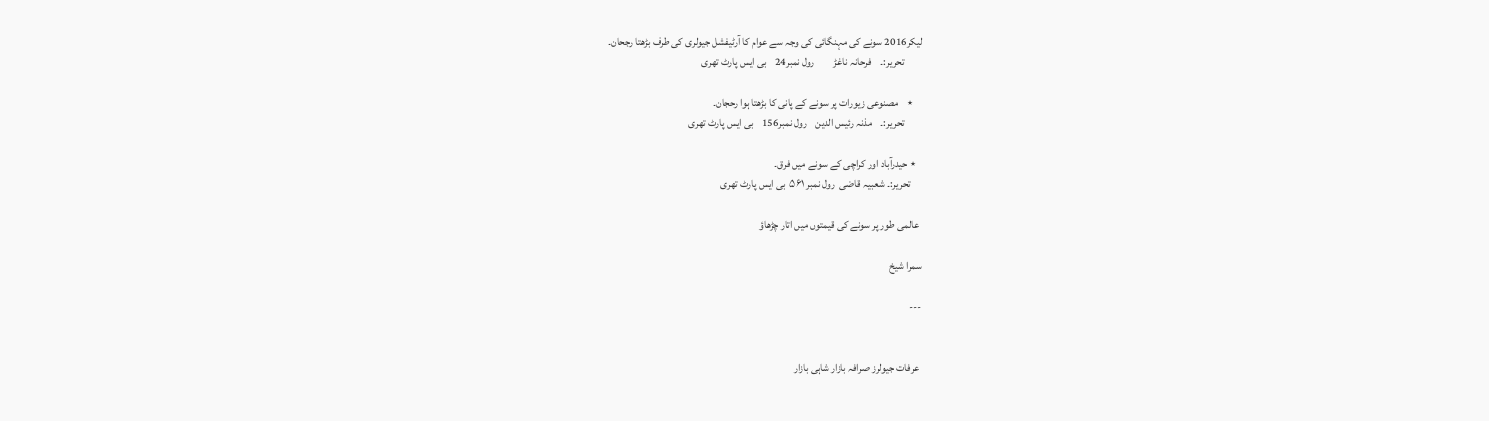لیکر2016 سونے کی مہنگائی کی وجہ سے عوام کا آرٹیفشل جیولری کی طرف بڑھتا رجحان۔
        تحریر:۔    فرحانہ ناغڑ         رول نمبر24    بی ایس پارٹ تھری

    ٭    مصنوعی زیورات پر سونے کے پانی کا بڑھتا ہوا رحجان۔
        تحریر:۔    مذنہ رئیس الدین    رول نمبر156    بی ایس پارٹ تھری

   ٭ حیدرآباد اور کراچی کے سونے میں فرق۔
     تحریر:۔ شعبیہ قاضی  رول نمبر ۵۶۱  بی ایس پارٹ تھری

 عالمی طور پر سونے کی قیمتوں میں اتار چڑھاؤ

سمرا شیخ

---


 عرفات جیولرز صرافہ بازار شاہی بازار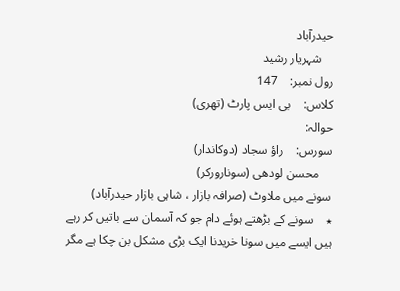حیدرآباد
    شہریار رشید
رول نمبر:    147
کلاس:    بی ایس پارٹ (تھری)
حوالہ:
سورس:    راؤ سجاد (دوکاندار)
    محسن لودھی (سونارورکر)
سونے میں ملاوٹ (صرافہ بازار ، شاہی بازار حیدرآباد)
٭    سونے کے بڑھتے ہوئے دام جو کہ آسمان سے باتیں کر رہے ہیں ایسے میں سونا خریدنا ایک بڑی مشکل بن چکا ہے مگر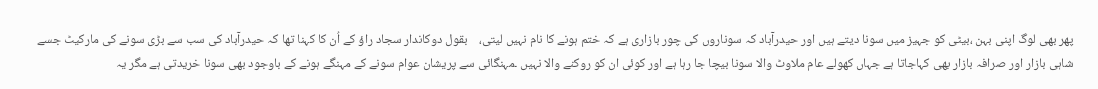پھر بھی لوگ اپنی بہن ،بیٹی کو جہیز میں سونا دیتے ہیں اور حیدرآباد کہ سوناروں کی چور بازاری ہے کہ ختم ہونے کا نام نہیں لیتی،    بقول دوکاندار سجاد راؤ کے اُن کا کہنا تھا کہ حیدرآباد کی سب سے بڑی سونے کی مارکیٹ جسے شاہی بازار اور صرافہ بازار بھی کہاجاتا ہے جہاں کھولے عام ملاوٹ والا سونا بیچا جا رہا ہے اور کوئی ان کو روکنے والا نہیں ۔مہنگائی سے پریشان عوام سونے کے مہنگے ہونے کے باوجود بھی سونا خریدتی ہے مگر یہ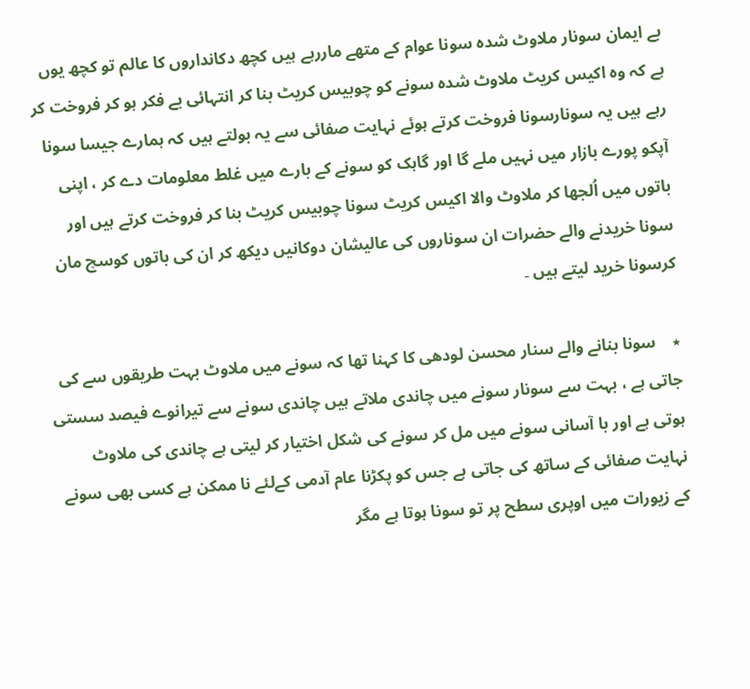بے ایمان سونار ملاوٹ شدہ سونا عوام کے متھے ماررہے ہیں کچھ دکانداروں کا عالم تو کچھ یوں ہے کہ وہ اکیس کریٹ ملاوٹ شدہ سونے کو چوبیس کریٹ بنا کر انتہائی بے فکر ہو کر فروخت کر رہے ہیں یہ سونارسونا فروخت کرتے ہوئے نہایت صفائی سے یہ بولتے ہیں کہ ہمارے جیسا سونا آپکو پورے بازار میں نہیں ملے گا اور گاہک کو سونے کے بارے میں غلط معلومات دے کر ، اپنی باتوں میں اُلجھا کر ملاوٹ والا اکیس کریٹ سونا چوبیس کریٹ بنا کر فروخت کرتے ہیں اور سونا خریدنے والے حضرات ان سوناروں کی عالیشان دوکانیں دیکھ کر ان کی باتوں کوسچ مان کرسونا خرید لیتے ہیں ۔

٭    سونا بنانے والے سنار محسن لودھی کا کہنا تھا کہ سونے میں ملاوٹ بہت طریقوں سے کی جاتی ہے ، بہت سے سونار سونے میں چاندی ملاتے ہیں چاندی سونے سے تیرانوے فیصد سستی ہوتی ہے اور با آسانی سونے میں مل کر سونے کی شکل اختیار کر لیتی ہے چاندی کی ملاوٹ نہایت صفائی کے ساتھ کی جاتی ہے جس کو پکڑنا عام آدمی کےلئے نا ممکن ہے کسی بھی سونے کے زیورات میں اوپری سطح پر تو سونا ہوتا ہے مگر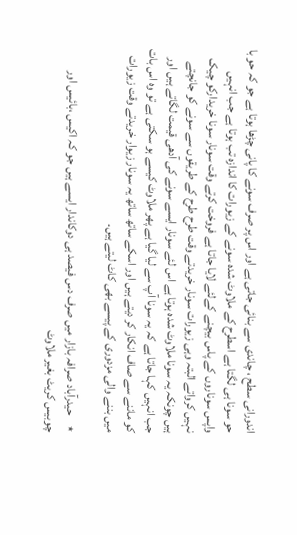اندورانی سطح ، چاندی سے بنائی جاتی ہے اور اس پر صرف سونے کا پانی چڑھا ہوتا ہے جو کہ حو با حو سونا ہی لگتا ہے اسطرح کے ملاوٹ شدہ سونے کے زیورات کا اندازہ تب ہوتا ہے جب انہیں واپس سوناروں کے پاس بیچنے کےلئے لایا جاتا ہے فروخت کرتے وقت سونار سونا خریدارکو چیک نہیں کرواتے البتہ وہی زیورات سونار خریدتے وقت طرح طرح کے طریقوں سے سونے کو جانچتے ہیں چونکہ یہ سونا ملاوٹ شدہ ہوتا ہے اس لئے سونار ایسے سونے کی آدھی قیمت لگاتے ہیں اور جب انہیں کہا جاتا ہے کہ یہ سونا آپ سے لیا گیا ہے پھر ملاوٹ کیسے ہو سکتی ہے تو وہ اس بات کو ماننے سے صاف انکار کر دیتے ہیں اور اسکے ساتھ ساتھ یہ سونار زیوار خریدتے وقت زیورات میں بننے والی مزدوری کے پیسے بھی کاٹ لیتے ہیں۔

٭    حیدرآباد صرافہ بازار میں صرف دس فیصد ہی دوکاندار ایسے ہیں جو کہ اکیس ،بائیس اور چوبیس کریٹ بغیر ملاوٹ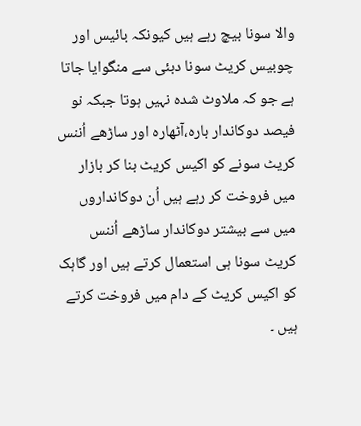والا سونا بیچ رہے ہیں کیونکہ بائیس اور چوبیس کریٹ سونا دبئی سے منگوایا جاتا ہے جو کہ ملاوٹ شدہ نہیں ہوتا جبکہ نو فیصد دوکاندار بارہ،آٹھارہ اور ساڑھے اُننس کریٹ سونے کو اکیس کریٹ بنا کر بازار میں فروخت کر رہے ہیں اُن دوکانداروں میں سے بیشتر دوکاندار ساڑھے اُننس کریٹ سونا ہی استعمال کرتے ہیں اور گاہک کو اکیس کریٹ کے دام میں فروخت کرتے ہیں ۔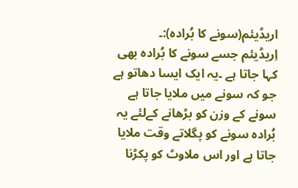اریڈیئم(سونے کا بُرادہ):۔
اِریڈیئم جسے سونے کا بُرادہ بھی کہا جاتا ہے ۔یہ ایک ایسا دھاتو ہے جو کہ سونے میں ملایا جاتا ہے سونے کے وزن کو بڑھانے کےلئے یہ بُرادہ سونے کو پگلاتے وقت ملایا جاتا ہے اور اس ملاوٹ کو پکڑنا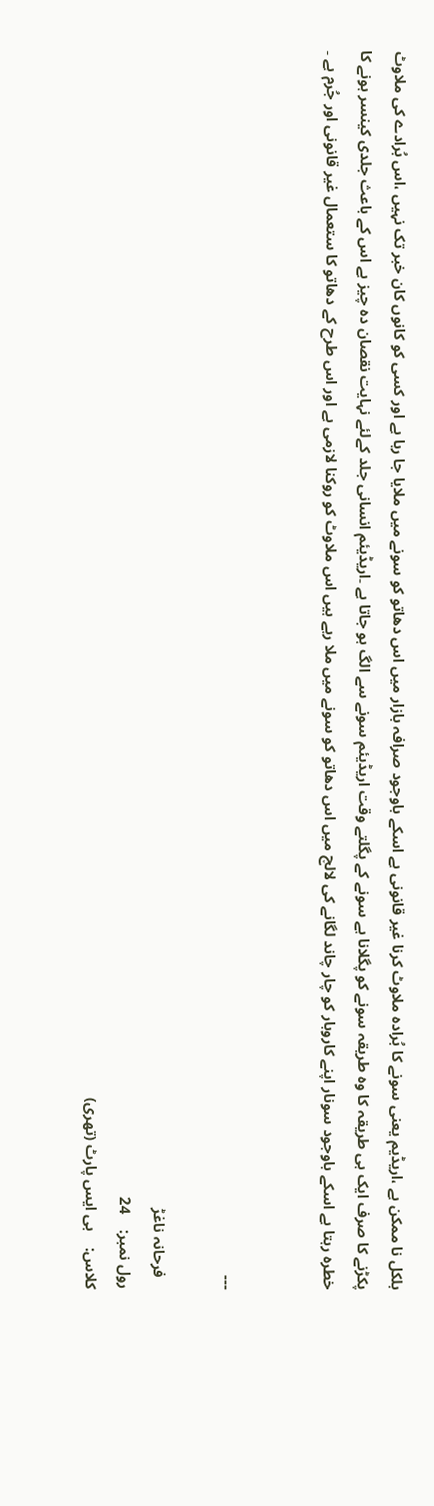بلکل نا ممکن ہے ،اریڈیم یعنی سونے کا بُرادہ ملاوٹ کرنا غیر قانونی ہے اسکے باوجود صرافہ بازار میں اس دھاتو کو سونے میں ملایا جا رہا ہے اور کسی کو کانوں کان خبر تک نہیں ،اس بُرادے کی ملاوٹ پکڑنے کا صرف ایک ہی طریقہ کا وہ طریقہ سونے کو پگلانا ہے سونے کے پگلتے وقت اریڈیئم سونے سے الگ ہو جاتا ہے ۔اریڈیئم انسانی جلد کےلئے نہایت نقصان دہ چیز ہے اس کے باعث جلدی کینسر ہونے کا خطرہ رہتا ہے اسکے باوجود سونار اپنے کاروبار کو چار چاند لگانے کی لالچ میں اس دھاتو کو سونے میں ملا رہے ہیں اس ملاوٹ کو روکنا لازمی ہے اور اس طرح کے دھاتو کا ستعمال غیر قانونی اور جُرم ہے ۔


---

   فرحانہ ناغڑ
رول نمبر:    24
کلاس:    بی ایس پارٹ (تھری)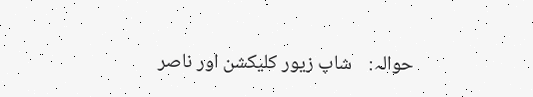حوالہ:    شاپ زیور کلیکشن اور ناصر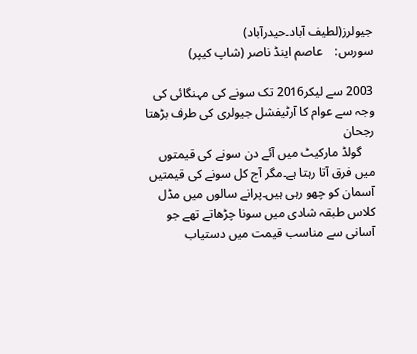جیولرز(لطیف آباد۔حیدرآباد)
سورس:    عاصم اینڈ ناصر (شاپ کیپر)

2003 سے لیکر2016 تک سونے کی مہنگائی کی وجہ سے عوام کا آرٹیفشل جیولری کی طرف بڑھتا رجحان
    گولڈ مارکیٹ میں آئے دن سونے کی قیمتوں میں فرق آتا رہتا ہے۔مگر آج کل سونے کی قیمتیں آسمان کو چھو رہی ہیں۔پرانے سالوں میں مڈل کلاس طبقہ شادی میں سونا چڑھاتے تھے جو آسانی سے مناسب قیمت میں دستیاب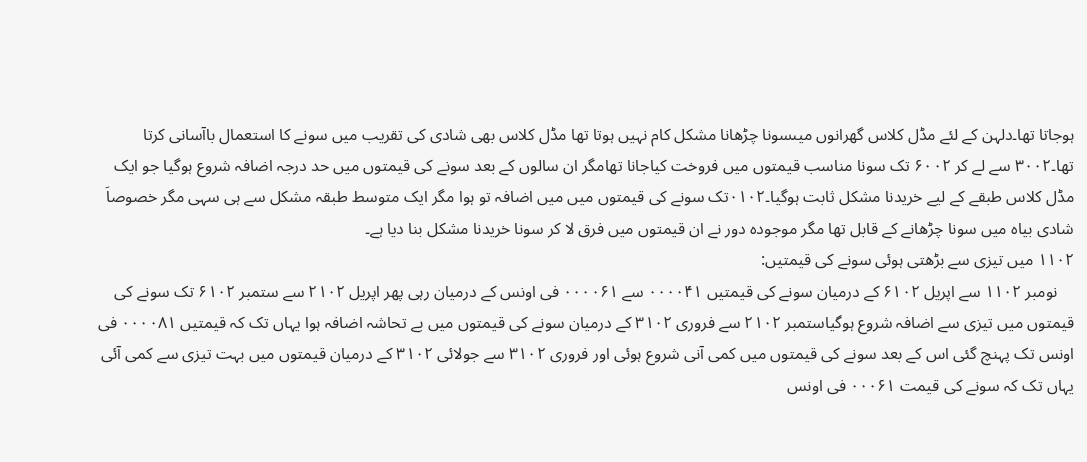ہوجاتا تھا۔دلہن کے لئے مڈل کلاس گھرانوں میںسونا چڑھانا مشکل کام نہیں ہوتا تھا مڈل کلاس بھی شادی کی تقریب میں سونے کا استعمال باآسانی کرتا تھا۔۳۰۰۲ سے لے کر ۶۰۰۲ تک سونا مناسب قیمتوں میں فروخت کیاجانا تھامگر ان سالوں کے بعد سونے کی قیمتوں میں حد درجہ اضافہ شروع ہوگیا جو ایک مڈل کلاس طبقے کے لیے خریدنا مشکل ثابت ہوگیا۔۰۱۰۲تک سونے کی قیمتوں میں میں اضافہ تو ہوا مگر ایک متوسط طبقہ مشکل سے ہی سہی مگر خصوصاَ شادی بیاہ میں سونا چڑھانے کے قابل تھا مگر موجودہ دور نے ان قیمتوں میں فرق لا کر سونا خریدنا مشکل بنا دیا ہے۔
۱۱۰۲ میں تیزی سے بڑھتی ہوئی سونے کی قیمتیں:
    نومبر ۱۱۰۲ سے اپریل ۶۱۰۲ کے درمیان سونے کی قیمتیں ۰۰۰۰۴۱ سے ۰۰۰۰۶۱ فی اونس کے درمیان رہی پھر اپریل ۲۱۰۲ سے ستمبر ۶۱۰۲ تک سونے کی قیمتوں میں تیزی سے اضافہ شروع ہوگیاستمبر ۲۱۰۲ سے فروری ۳۱۰۲ کے درمیان سونے کی قیمتوں میں بے تحاشہ اضافہ ہوا یہاں تک کہ قیمتیں ۰۰۰۰۸۱ فی اونس تک پہنچ گئی اس کے بعد سونے کی قیمتوں میں کمی آنی شروع ہوئی اور فروری ۳۱۰۲ سے جولائی ۳۱۰۲ کے درمیان قیمتوں میں بہت تیزی سے کمی آئی یہاں تک کہ سونے کی قیمت ۰۰۰۶۱ فی اونس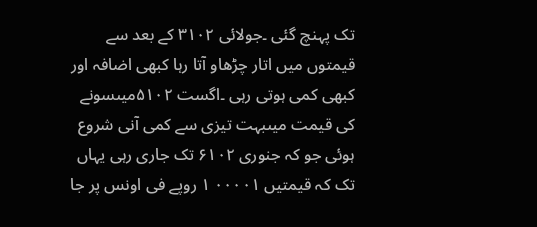تک پہنچ گئی ۔جولائی ۳۱۰۲ کے بعد سے قیمتوں میں اتار چڑھاو آتا رہا کبھی اضافہ اور کبھی کمی ہوتی رہی ۔اگست ۵۱۰۲میںسونے کی قیمت میںبہت تیزی سے کمی آنی شروع ہوئی جو کہ جنوری ۶۱۰۲ تک جاری رہی یہاں تک کہ قیمتیں ۰۰۰۰۱ ۱ روپے فی اونس پر جا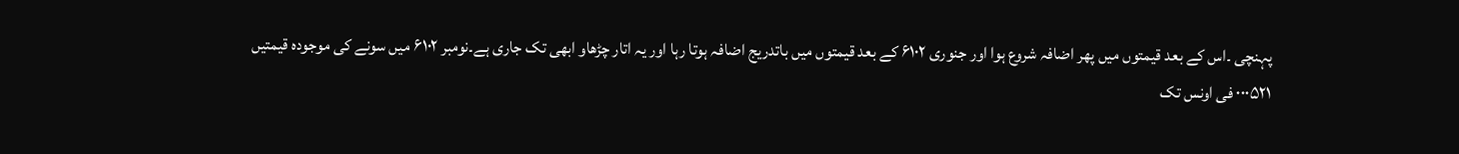پہنچی ۔اس کے بعد قیمتوں میں پھر اضافہ شروع ہوا اور جنوری ۶۱۰۲ کے بعد قیمتوں میں باتدریج اضافہ ہوتا رہا اور یہ اتار چڑھاو ابھی تک جاری ہے۔نومبر ۶۱۰۲ میں سونے کی موجودہ قیمتیں ۰۰۰۵۲۱ فی اونس تک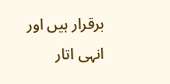برقرار ہیں اور انہی اتار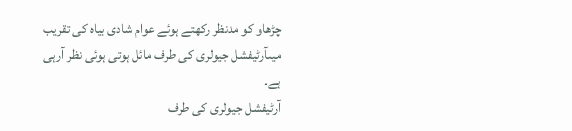چڑھاو کو مدنظر رکھتے ہوئے عوام شادی بیاہ کی تقریب میںآرٹیفشل جیولری کی طرف مائل ہوتی ہوئی نظر آرہی ہے۔
آرٹیفشل جیولری کی طرف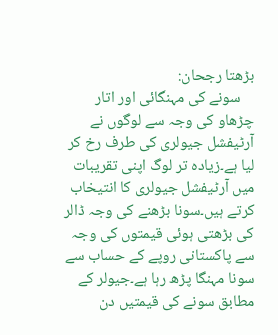بڑھتا رجحان:
    سونے کی مہنگائی اور اتار چڑھاو کی وجہ سے لوگوں نے آرٹیفشل جیولری کی طرف رخ کر لیا ہے۔زیادہ تر لوگ اپنی تقریبات میں آرٹیفشل جیولری کا انتیخاب کرتے ہیں۔سونا بڑھنے کی وجہ ڈالر کی بڑھتی ہوئی قیمتوں کی وجہ سے پاکستانی روپے کے حساب سے سونا مہنگا پڑھ رہا ہے۔جیولر کے مطابق سونے کی قیمتیں دن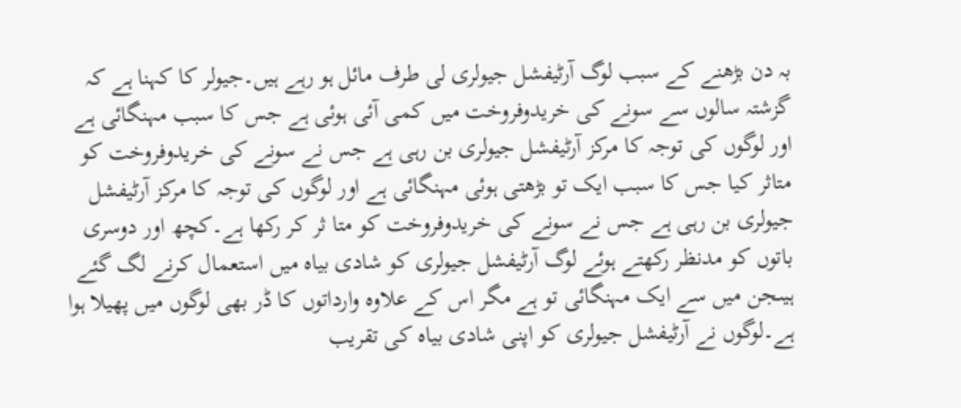بہ دن بڑھنے کے سبب لوگ آرٹیفشل جیولری لی طرف مائل ہو رہے ہیں۔جیولر کا کہنا ہے کہ گزشتہ سالوں سے سونے کی خریدوفروخت میں کمی آئی ہوئی ہے جس کا سبب مہنگائی ہے اور لوگوں کی توجہ کا مرکز آرٹیفشل جیولری بن رہی ہے جس نے سونے کی خریدوفروخت کو متاثر کیا جس کا سبب ایک تو بڑھتی ہوئی مہنگائی ہے اور لوگوں کی توجہ کا مرکز آرٹیفشل جیولری بن رہی ہے جس نے سونے کی خریدوفروخت کو متا ثر کر رکھا ہے۔کچھ اور دوسری باتوں کو مدنظر رکھتے ہوئے لوگ آرٹیفشل جیولری کو شادی بیاہ میں استعمال کرنے لگ گئے ہیںجن میں سے ایک مہنگائی تو ہے مگر اس کے علاوہ وارداتوں کا ڈر بھی لوگوں میں پھیلا ہوا ہے۔لوگوں نے آرٹیفشل جیولری کو اپنی شادی بیاہ کی تقریب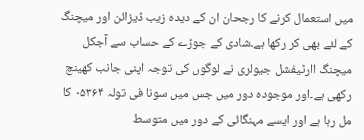میں استعمال کرنے کا رجحان ان کے دیدہ زیب ڈیزائن اور میچنگ کے لئے بھی کر رکھا ہے۔شادی کے جوڑے کے حساب سے آجکل میچنگ اارٹیفشل جیولری نے لوگوں کی توجہ اپنی جانب کھینچ رکھی ہے۔اور موجودہ دور میں جس میں سونا فی تولہ ۰۵۳۶۴ کا مل رہا ہے اور ایسے مہنگائی کے دور میں متوسط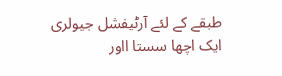طبقے کے لئے آرٹیفشل جیولری ایک اچھا سستا ااور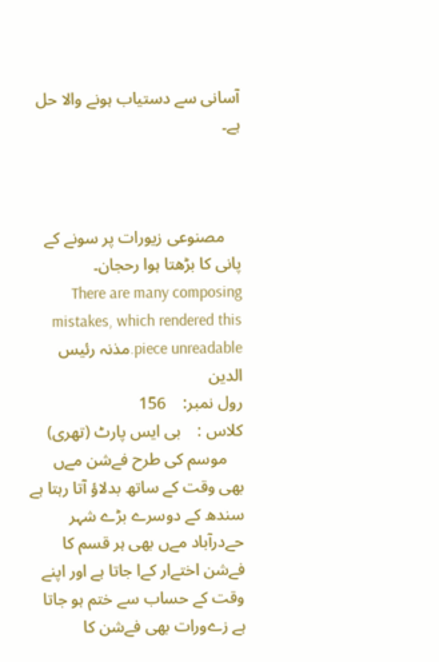آسانی سے دستیاب ہونے والا حل ہے۔



    مصنوعی زیورات پر سونے کے پانی کا بڑھتا ہوا رحجان۔
There are many composing mistakes, which rendered this piece unreadable.مذنہ رئیس الدین
رول نمبر:    156
کلاس :    بی ایس پارٹ (تھری)
    موسم کی طرح فےشن مےں بھی وقت کے ساتھ بدلاؤ آتا رہتا ہے سندھ کے دوسرے بڑے شہر حےدرآباد مےں بھی ہر قسم کا فےشن اختےار کےا جاتا ہے اور اپنے وقت کے حساب سے ختم ہو جاتا ہے زےورات بھی فےشن کا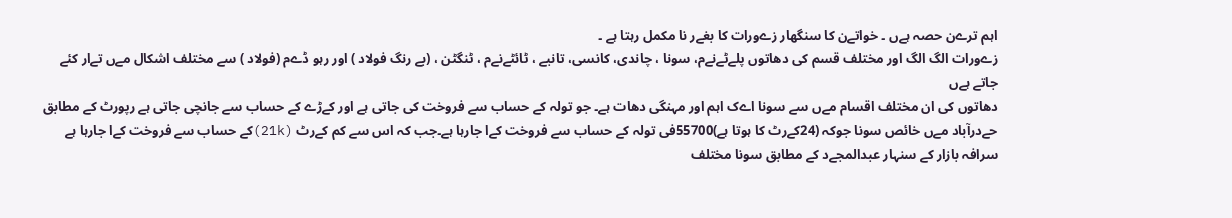اہم ترےن حصہ ہےں ۔ خواتےن کا سنگھار زےورات کا بغےر نا مکمل رہتا ہے ۔
زےورات الگ الگ اور مختلف قسم کی دھاتوں پلےٹےنےم، سونا ، چاندی، کانسی، تانبے ، ٹائٹےنےم ، ٹنگٹن ، (بے رنگ فولاد ) اور رہو ڈےم (فولاد ) سے مختلف اشکال مےں تےار کئے جاتے ہےں
دھاتوں کی ان مختلف اقسام مےں سے سونا اےک اہم اور مہنگی دھات ہے۔ جو تولہ کے حساب سے فروخت کی جاتی ہے اور کےڑے کے حساب سے جانچی جاتی ہے رپورٹ کے مطابق حےدرآباد مےں خائص سونا جوکہ (24کےرٹ کا ہوتا ہے)55700فی تولہ کے حساب سے فروخت کےا جارہا ہے۔جب کہ اس سے کم کےرٹ (21k)کے حساب سے فروخت کےا جارہا ہے سرافہ بازار کے سنہار عبدالمجےد کے مطابق سونا مختلف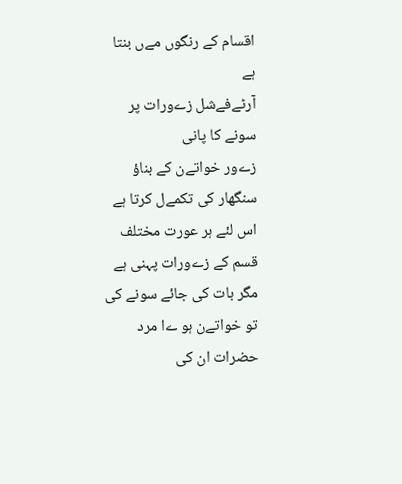اقسام کے رنگوں مےں بنتا ہے
آرٹےفےشل زےورات پر سونے کا پانی
زےور خواتےن کے بناؤ سنگھار کی تکمےل کرتا ہے اس لئے ہر عورت مختلف قسم کے زےورات پہنی ہے مگر بات کی جائے سونے کی تو خواتےن ہو ےا مرد حضرات ان کی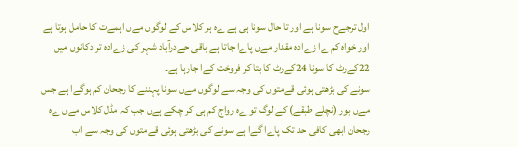اول ترجےح سونا ہے اور تا حال سونا ہی ہے ےہ ہر کلاس کے لوگوں مےں اہمےت کا حامل ہوتا ہے اور خواہ کم ےا زےادہ مقدار مےں پاےا جاتا ہے باقی حےدرآباد شہر کی زےادہ تر دکانوں میں 22کےرٹ کا سونا 24کےرٹ کا بتا کر فروخت کےا جارہا ہے۔
سونے کی بڑھتی ہوئی قےمتوں کی وجہ سے لوگوں مےں سونا پہننے کا رجحان کم ہوگےا ہے جس مےں بور (نچلے طبقے) کے لوگ تو ےہ رواج کم ہی کر چکے ہےں جب کہ مڈل کلاس مےں ےہ رجحان ابھی کافی حد تک پاےا گےا ہے سونے کی بڑھتی ہوئی قےمتوں کی وجہ سے اب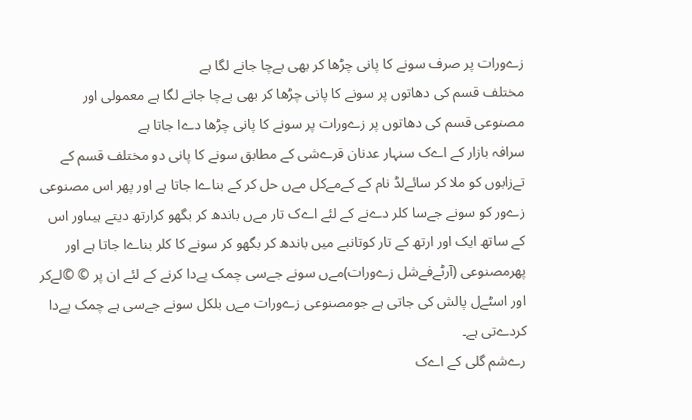زےورات پر صرف سونے کا پانی چڑھا کر بھی بےچا جانے لگا ہے
مختلف قسم کی دھاتوں پر سونے کا پانی چڑھا کر بھی بےچا جانے لگا ہے معمولی اور مصنوعی قسم کی دھاتوں پر زےورات پر سونے کا پانی چڑھا دےا جاتا ہے
سرافہ بازار کے اےک سنہار عدنان قرےشی کے مطابق سونے کا پانی دو مختلف قسم کے تےزابوں کو ملا کر سائےلڈ نام کے کےمےکل مےں حل کر کے بناےا جاتا ہے اور پھر اس مصنوعی زےور کو سونے جےسا کلر دےنے کے لئے اےک تار مےں باندھ کر بگھو کرارتھ دیتے ہیںاور اس کے ساتھ ایک اور ارتھ کے تار کوتانبے میں باندھ کر بگھو کر سونے کا کلر بناےا جاتا ہے اور پھرمصنوعی (آرٹےفےشل زےورات)مےں سونے جےسی چمک پےدا کرنے کے لئے ان پر © ©لےکر اور اسٹےل پالش کی جاتی ہے جومصنوعی زےورات مےں بلکل سونے جےسی ہے چمک پےدا کردےتی ہے۔
رےشم گلی کے اےک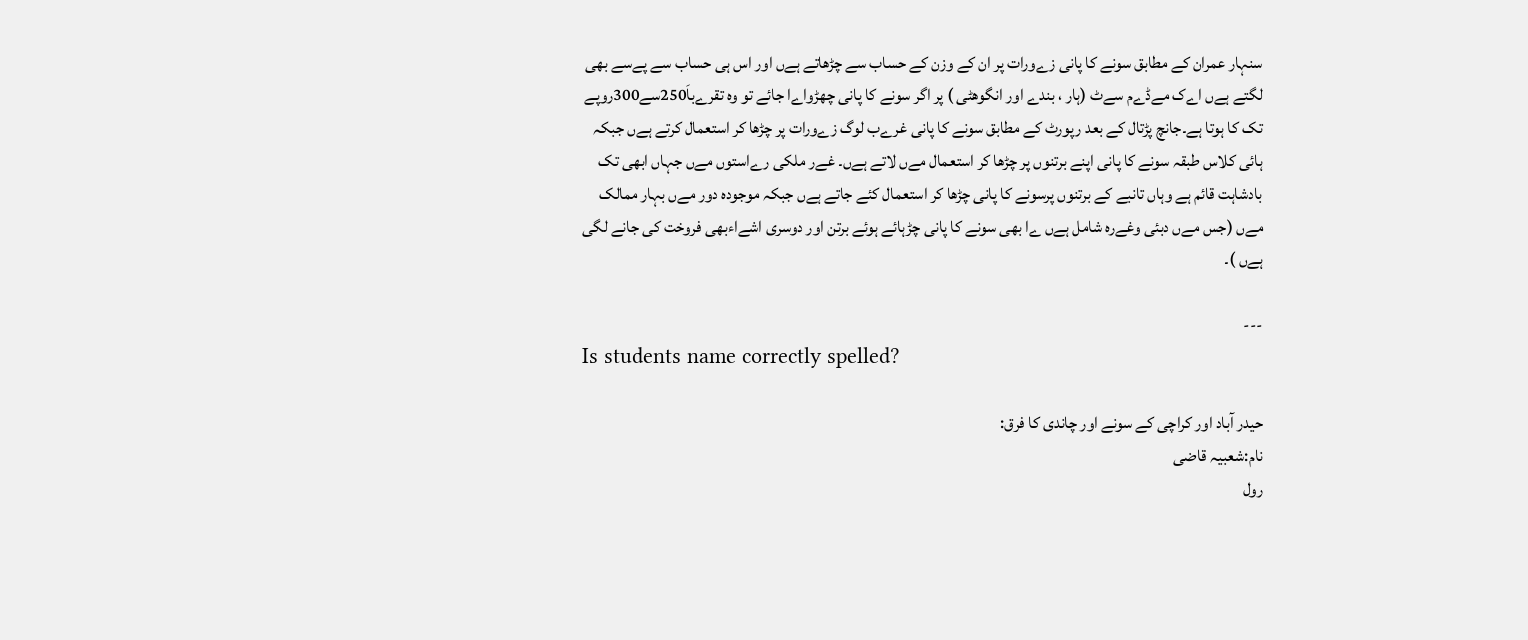سنہار عمران کے مطابق سونے کا پانی زےورات پر ان کے وزن کے حساب سے چڑھاتے ہےں اور اس ہی حساب سے پےسے بھی لگتے ہےں اےک مےڈےم سےٹ (ہار ، بندے اور انگوھٹی ) پر اگر سونے کا پانی چھڑواےا جائے تو وہ تقرےباَ250سے300روپے تک کا ہوتا ہے۔جانچ پڑتال کے بعد رپورٹ کے مطابق سونے کا پانی غرےب لوگ زےورات پر چڑھا کر استعمال کرتے ہےں جبکہ ہائی کلاس طبقہ سونے کا پانی اپنے برتنوں پر چڑھا کر استعمال مےں لاتے ہےں۔ غےر ملکی رےاستوں مےں جہاں ابھی تک بادشاہت قائم ہے وہاں تانبے کے برتنوں پرسونے کا پانی چڑھا کر استعمال کئے جاتے ہےں جبکہ موجودہ دور مےں بہار ممالک مےں (جس مےں دبئی وغےرہ شامل ہےں ےا بھی سونے کا پانی چڑہائے ہوئے برتن اور دوسری اشےاءبھی فروخت کی جانے لگی ہےں )۔

---
Is students name correctly spelled?

حیدر آباد اور کراچی کے سونے اور چاندی کا فرق:
نام:شعبیہ قاضی
رول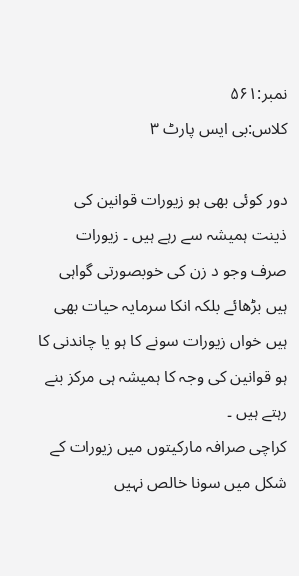نمبر:۵۶۱
کلاس:بی ایس پارٹ ۳

دور کوئی بھی ہو زیورات قوانین کی ذینت ہمیشہ سے رہے ہیں ۔ زیورات صرف وجو د زن کی خوبصورتی گواہی ہیں بڑھائے بلکہ انکا سرمایہ حیات بھی ہیں خواں زیورات سونے کا ہو یا چاندنی کا ہو قوانین کی وجہ کا ہمیشہ ہی مرکز بنے رہتے ہیں ۔
کراچی صرافہ مارکیتوں میں زیورات کے شکل میں سونا خالص نہیں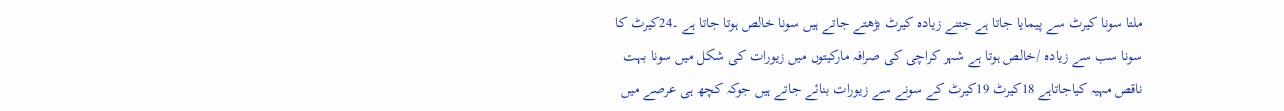ملتا سونا کیرٹ سے پیمایا جاتا ہے جتنے زیادہ کیرٹ بڑھتے جاتے ہیں سونا خالص ہوتا جاتا ہے ۔24کیرٹ کا سونا سب سے زیادہ /خالص ہوتا ہے شہر کراچی کی صرافہ مارکیتوں میں زیورات کی شکل میں سونا بہت ناقص مہیہ کیاجاتاہے 18کیرٹ 19کیرٹ کے سونے سے زیورات بنائے جاتے ہیں جوکہ کچھ ہی عرصے میں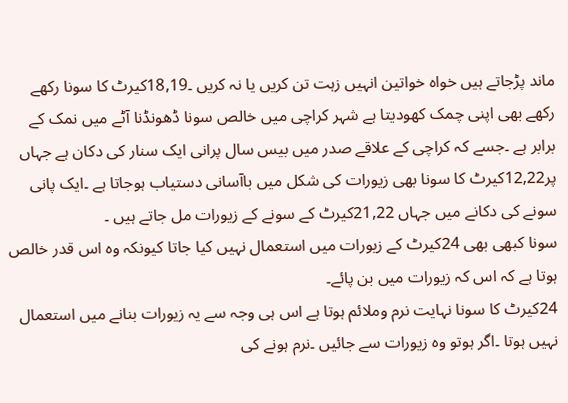ماند پڑجاتے ہیں خواہ خواتین انہیں زہت تن کریں یا نہ کریں ۔18,19کیرٹ کا سونا رکھے رکھے بھی اپنی چمک کھودیتا ہے شہر کراچی میں خالص سونا ڈھونڈنا آٹے میں نمک کے برابر ہے ۔جسے کہ کراچی کے علاقے صدر میں بیس سال پرانی ایک سنار کی دکان ہے جہاں پر12,22کیرٹ کا سونا بھی زیورات کی شکل میں باآسانی دستیاب ہوجاتا ہے ۔ایک پانی سونے کی دکانے میں جہاں 21,22کیرٹ کے سونے کے زیورات مل جاتے ہیں ۔
سونا کبھی بھی 24کیرٹ کے زیورات میں استعمال نہیں کیا جاتا کیونکہ وہ اس قدر خالص ہوتا ہے کہ اس کہ زیورات میں بن پائے۔
24کیرٹ کا سونا نہایت نرم وملائم ہوتا ہے اس ہی وجہ سے یہ زیورات بنانے میں استعمال نہیں ہوتا ۔اگر ہوتو وہ زیورات سے جائیں ۔نرم ہونے کی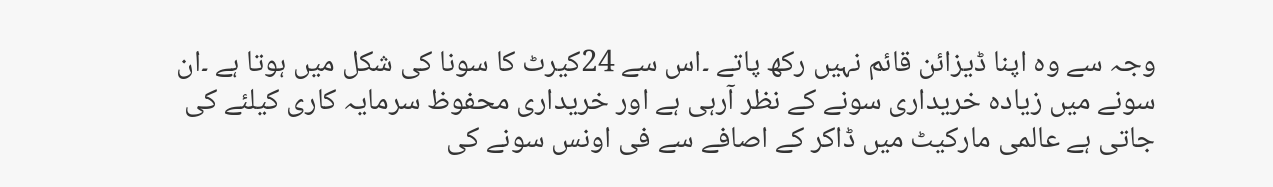وجہ سے وہ اپنا ڈیزائن قائم نہیں رکھ پاتے ۔اس سے 24کیرٹ کا سونا کی شکل میں ہوتا ہے ۔ان سونے میں زیادہ خریداری سونے کے نظر آرہی ہے اور خریداری محفوظ سرمایہ کاری کیلئے کی جاتی ہے عالمی مارکیٹ میں ڈاکر کے اصافے سے فی اونس سونے کی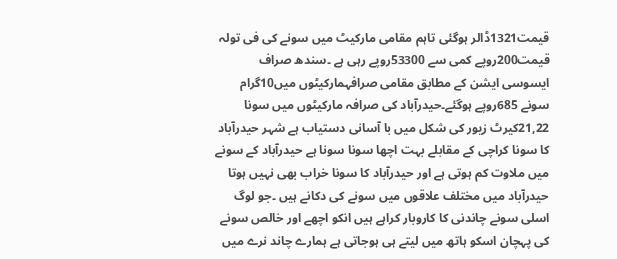قیمت1321ڈالر ہوگئی تاہم مقامی مارکیٹ میں سونے کی فی تولہ قیمت200روپے کمی سے 53300روپے رہی ہے ۔سندھ صراف ایسوسی ایشن کے مطابق مقامی صرافہمارکیٹوں میں10گرام سونے 685روپے ہوگئے۔حیدرآباد کی صرافہ مارکیٹوں میں سونا 21,22کیرٹ زیور کی شکل میں با آسانی دستیاب ہے شہر حیدرآباد کا سونا کراچی کے مقابلے بہت اچھا سونا سونا ہے حیدرآباد کے سونے میں ملاوت کم ہوتی ہے اور حیدرآباد کا سونا خراب بھی نہیں ہوتا حیدرآباد میں مختلف علاقوں میں سونے کی دکانے ہیں ۔جو لوگ اسلی سونے چاندنی کا کاروبار کراہے ہیں انکو اچھے اور خالص سونے کی پہچان اسکو ہاتھ میں لیتے ہی ہوجاتی ہے ہمارے چاند نرے میں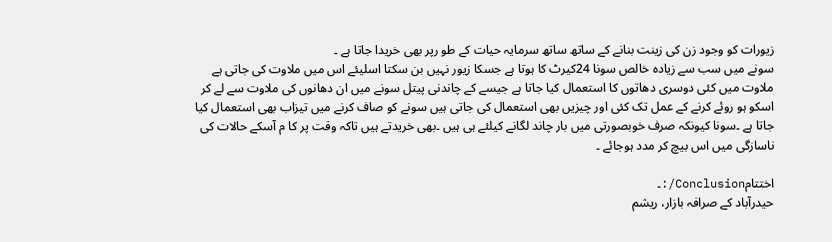زیورات کو وجود زن کی زینت بنانے کے ساتھ ساتھ سرمایہ حیات کے طو رپر بھی خریدا جاتا ہے ۔
سونے میں سب سے زیادہ خالص سونا 24کیرٹ کا ہوتا ہے جسکا زیور نہیں بن سکتا اسلیئے اس میں ملاوت کی جاتی ہے ملاوت میں کئی دوسری دھاتوں کا استعمال کیا جاتا ہے جیسے کے چاندنی پیتل سونے میں ان دھانوں کی ملاوت سے لے کر اسکو ہو روئے کرنے کے عمل تک کئی اور چیزیں بھی استعمال کی جاتی ہیں سونے کو صاف کرنے میں تیزاب بھی استعمال کیا جاتا ہے ۔سونا کیونکہ صرف خوبصورتی میں بار چاند لگانے کیلئے ہی ہیں ۔بھی خریدتے ہیں تاکہ وقت پر کا م آسکے حالات کی ناسازگی میں اس بیچ کر مدد ہوجائے ۔

اختتامConclusion/:۔
حیدرآباد کے صرافہ بازار، ریشم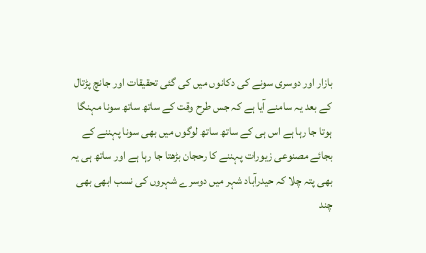بازار اور دوسری سونے کی دکانوں میں کی گئی تحقیقات اور جانچ پڑتال کے بعد یہ سامنے آیا ہے کہ جس طرح وقت کے ساتھ ساتھ سونا مہنگا ہوتا جا رہا ہے اس ہی کے ساتھ ساتھ لوگوں میں بھی سونا پہننے کے بجائے مصنوعی زیورات پہننے کا رحجان بڑھتا جا رہا ہے اور ساتھ ہی یہ بھی پتہ چلا کہ حیدرآباد شہر میں دوسرے شہروں کی نسب ابھی بھی چند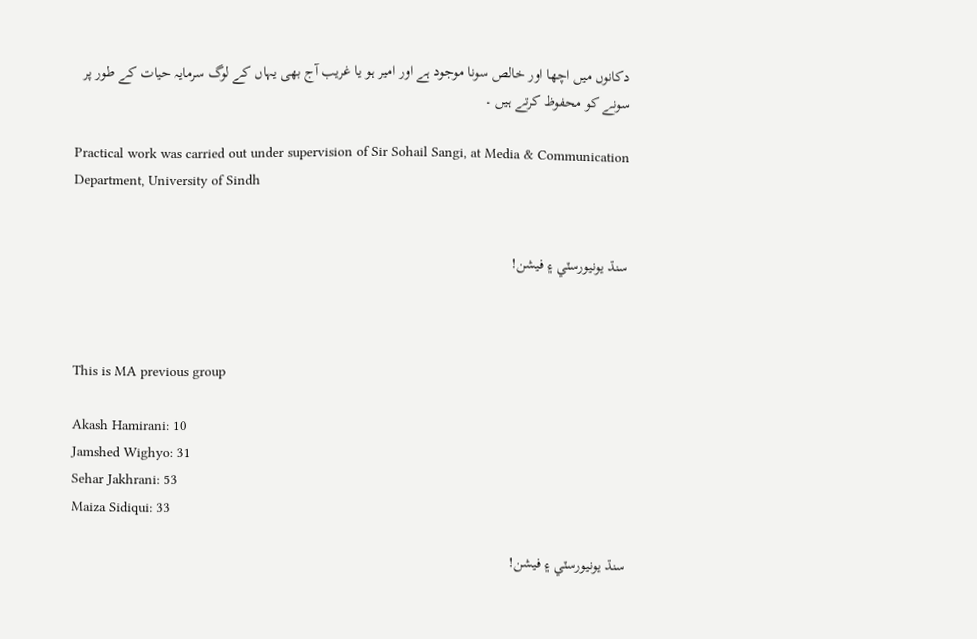دکانوں میں اچھا اور خالص سونا موجود ہے اور امیر ہو یا غریب آج بھی یہاں کے لوگ سرمایہ حیات کے طور پر سونے کو محفوظ کرتے ہیں ۔

Practical work was carried out under supervision of Sir Sohail Sangi, at Media & Communication Department, University of Sindh


سنڌ يونيورسٽي ۽ فيشن!



This is MA previous group

Akash Hamirani: 10
Jamshed Wighyo: 31
Sehar Jakhrani: 53
Maiza Sidiqui: 33

سنڌ يونيورسٽي ۽ فيشن!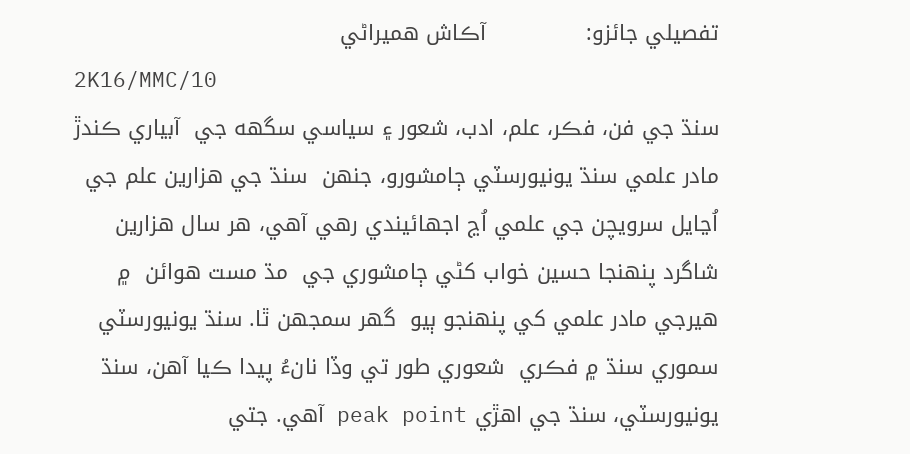تفصيلي جائزو:              آڪاش هميراڻي
2K16/MMC/10
سنڌ جي فن، فڪر، علم، ادب، شعور ۽ سياسي سگهه جي  آبياري ڪندڙ مادر علمي سنڌ يونيورسٽي ڄامشورو، جنهن  سنڌ جي هزارين علم جي اُڃايل سرويچن جي علمي اُڃ اجهائيندي رهي آهي، هر سال هزارين شاگرد پنهنجا حسين خواب کڻي ڄامشوري جي  مڌ مست هوائن  ۾ هيرجي مادر علمي کي پنهنجو ٻيو  گهر سمجهن ٿا. سنڌ يونيورسٽي سموري سنڌ ۾ فڪري  شعوري طور تي وڏا نانءُ پيدا ڪيا آهن، سنڌ يونيورسٽي، سنڌ جي اهڙي peak point آهي. جتي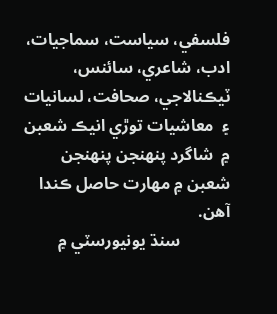فلسفي، سياست، سماجيات، ادب، شاعري، سائنس، ٽيڪنالاجي، صحافت، لسانيات ۽  معاشيات توڙي انيڪ شعبن ۾  شاگرد پنهنجن پنهنجن شعبن ۾ مهارت حاصل ڪندا آهن.
            سنڌ يونيورسٽي ۾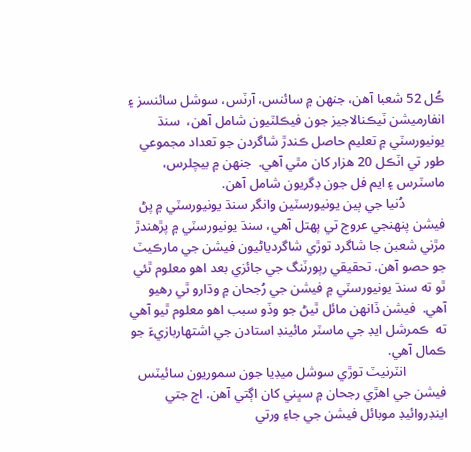ڪُل 52 شعبا آهن، جنهن ۾ سائنس، آرٽس، سوشل سائنسز ۽ انفارميشن ٽيڪنالاجيز جون فيڪلٽيون شامل آهن،  سنڌ يونيورسٽي ۾ تعليم حاصل ڪندڙ شاگردن جو تعداد مجموعي طور تي اٽڪل 20 هزار کان مٿي آهي.  جنهن ۾ بيچلرس، ماسٽرس ۽ ايم فل جون ڊگريون شامل آهن.
            دُنيا جي ٻين يونيورسٽين وانگر سنڌ يونيورسٽي ۾ پڻ فيشن پنهنجي عروج تي پهتل آهي، سنڌ يونيورسٽي ۾ پڙهندڙ مڙني شعبن جا شاگرد توڙي شاگردياڻيون فيشن جي مارڪيٽ جو حصو آهن. تحقيقي رپورٽنگ جي جائزي بعد اهو معلوم ٿئي ٿو ته سنڌ يونيورسٽي ۾ فيشن جي رُجحان ۾ وڌارو ٿي رهيو آهي.  فيشن ڏانهن مائل ٿيڻ جو وڏو سبب اهو معلوم ٿيو آهي ته  ڪمرشل ايڊ جي ماسٽر مائينڊ استادن جي اشتهاربازيءَ جو ڪمال آهي.
            انٽرنيٽ توڙي سوشل ميڊيا جون سموريون سائيٽس فيشن جي اهڙي رجحان ۾ سڀني کان اڳتي آهن. اڄ جتي اينڊروائيڊ موبائل فيشن جي جاءِ ورتي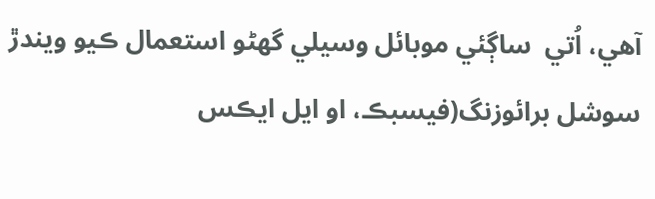آهي، اُتي  ساڳئي موبائل وسيلي گهڻو استعمال ڪيو ويندڙ سوشل برائوزنگ(فيسبڪ، او ايل ايڪس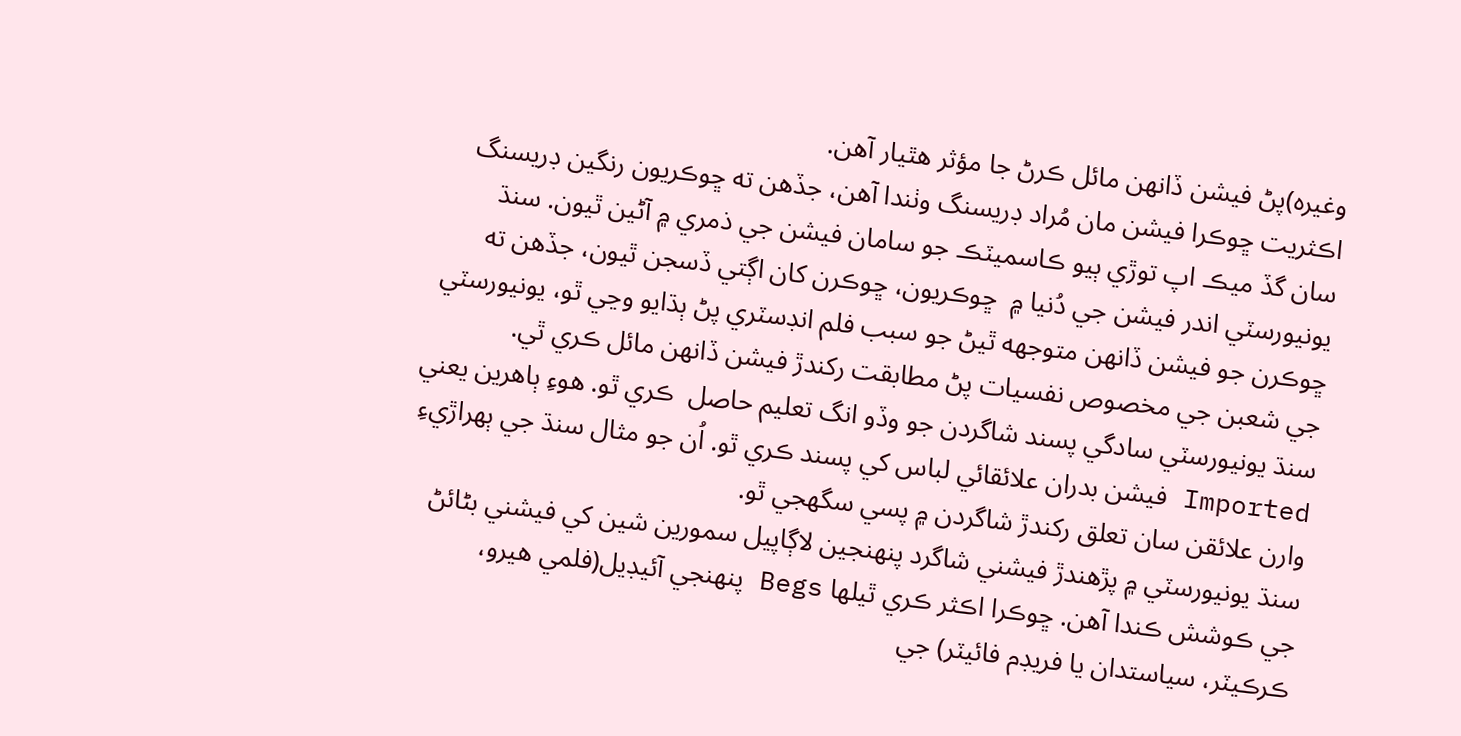وغيره)پڻ فيشن ڏانهن مائل ڪرڻ جا مؤثر هٿيار آهن.
اڪثريت ڇوڪرا فيشن مان مُراد ڊريسنگ وٺندا آهن، جڏهن ته ڇوڪريون رنگين ڊريسنگ سان گڏ ميڪ اپ توڙي ٻيو ڪاسميٽڪ جو سامان فيشن جي ذمري ۾ آڻين ٿيون. سنڌ يونيورسٽي اندر فيشن جي دُنيا ۾  ڇوڪريون، ڇوڪرن کان اڳتي ڏسجن ٿيون، جڏهن ته ڇوڪرن جو فيشن ڏانهن متوجهه ٿيڻ جو سبب فلم انڊسٽري پڻ ٻڌايو وڃي ٿو، يونيورسٽي جي شعبن جي مخصوص نفسيات پڻ مطابقت رکندڙ فيشن ڏانهن مائل ڪري ٿي.
سنڌ يونيورسٽي سادگي پسند شاگردن جو وڏو انگ تعليم حاصل  ڪري ٿو. هوءِ ٻاهرين يعني  Imported فيشن بدران علائقائي لباس کي پسند ڪري ٿو. اُن جو مثال سنڌ جي ٻهراڙيءِ وارن علائقن سان تعلق رکندڙ شاگردن ۾ پسي سگهجي ٿو.
سنڌ يونيورسٽي ۾ پڙهندڙ فيشني شاگرد پنهنجين لاڳاپيل سمورين شين کي فيشني بڻائڻ جي ڪوشش ڪندا آهن. ڇوڪرا اڪثر ڪري ٿيلها Begs پنهنجي آئيڊيل(فلمي هيرو، ڪرڪيٽر، سياستدان يا فريڊم فائيٽر) جي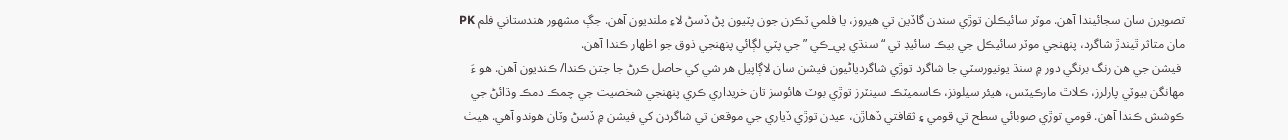تصويرن سان سجائيندا آهن. موٽر سائيڪلن توڙي سندن گاڏين تي هيروز، يا فلمي ٽڪرن جون پٽيون پڻ ڏسڻ لاءِ ملنديون آهن. جڳ مشهور هندستاني فلم PK مان متاثر ٿيندڙ شاگرد، پنهنجي موٽر سائيڪل جي بيڪ سائيڊ تي “سنڌي پي_ڪي ” جي پٽي لڳائي پنهنجي ذوق جو اظهار ڪندا آهن.
 فيشن جي هن رنگ برنگي دور ۾ سنڌ يونيورسٽي جا شاگرد توڙي شاگردياڻيون فيشن سان لاڳاپيل هر شي کي حاصل ڪرڻ جا جتن ڪندا/ ڪنديون آهن. هو ءَ مهانگن بيوٽي پارلرز، ڪلاٿ مارڪيٽس، هيئر سيلونز، ڪاسميٽڪ سينٽرز توڙي بوٽ هائوسز تان خريداري ڪري پنهنجي شخصيت جي چمڪ دمڪ وڌائڻ جي ڪوشش ڪندا آهن. قومي توڙي صوبائي سطح تي قومي ۽ ثقافتي ڏهاڙن، عيدن توڙي ڏياري جي موقعن تي شاگردن کي فيشن ۾ ڏسڻ وٽان هوندو آهي. هيٺ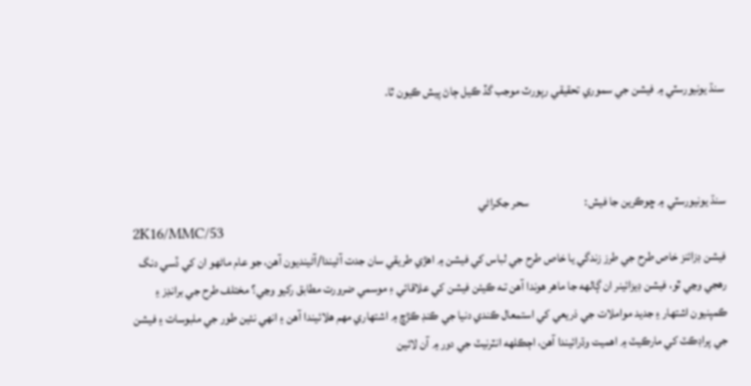سنڌ يونيورسٽي ۾ فيشن جي سموري تحقيقي رپورٽ موجب گڏ ڪيل ڄاڻ پيش ڪيون ٿا.



سنڌ يونيورسٽي ۾ ڇوڪرين جا فيش:                       سحر جکراڻي
2K16/MMC/53
فيشن ڊزائنز خاص طرح جي طرز زندگي يا خاص طرح جي لباس کي فيشن ۾ اهڙي طريقي سان جدت آڻيندا/آڻينديون آهن، جو عام ماڻهو ان کي ڏسي دنگ رهجي وڃي ٿو، فيشن ڊيزائينر ان ڳالهه جا ماهر هوندا آهن تـه ڪيئن فيشن کي علاقائي ءِ موسمي ضرورت مطابق رکيو وڃي؟ مختلف طرح جي برانڊز ۽ ڪمپنيون اشتهار ۽ جديد مواملات جي ذريعي کي استمعال ڪندي دنيا جي ڪنڊ ڪڙڇ ۾ اشتهاري مهم هلائيندا آهن ۽ انهي نئين طور جي ملبوسات ۽ فيشن جي پراڊڪٽ کي مارڪيٽ ۾ اهميت وڌرائيندا آهن، اڄڪلهه انٽرنيٽ جي دور ۾ آن لائين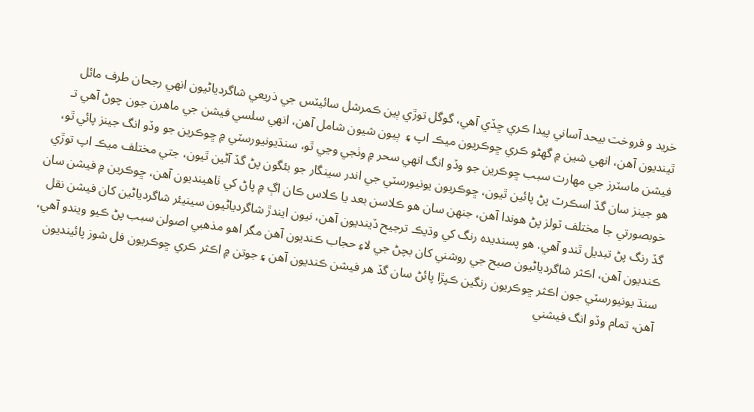خريد و فروخت بيحد آساني پيدا ڪري ڇڏي آهي، گوگل توڙي ٻين ڪمرشل سائيٽس جي ذريعي شاگردياڻيون انهي رجحان طرف مائل ٿينديون آهن، انهي شين ۾ گهڻو ڪري ڇوڪريون ميڪ اپ ۽  ٻيون شيون شامل آهن، انهي سلسي فيشن جي ماهرن جون چوڻ آهي تـ فيشن ماسٽرز جي مهارت سبب ڇوڪرين جو وڏو انگ انهي سحر ۾ وٺجي وڃي ٿو، سنڌيونيورسٽي ۾ ڇوڪرين جو وڏو انگ جينز پائي ٿو،  هو جينز سان گڏ اسڪرٽ پڻ پائين ٿيون، ڇوڪريون يونيورسٽي جي اندر سينگار جو بئگون پڻ گڏ آڻين ٿيون، جتي مختلف ميڪ اپ توڙي خوبصورتي جا مختلف ٽولز پڻ هوندا آهن، جنهن سان هو ڪلاسن بعد يا ڪلاس ڪان اڳ ۾ پاڻ کي ٺاهينديون آهن، ڇوڪرين ۾ فيشن سان گڏ رنگ پڻ تبديل ٿندو آهي. هو پسنديده رنگ کي وڌيڪ ترجيح ڏينديون آهن، نيون ايندڙ شاگردياڻيون سينيئر شاگردياڻين کان فيشن نقل ڪنديون آهن، اڪثر شاگردياڻيون صبح جي روشني کان بچڻ جي لاءِ حجاب ڪنديون آهن مگر اهو مذهبي اصولن سبب پڻ ڪيو ويندو آهي، سنڌ يونيورسٽي جون اڪثر ڇوڪريون رنگين ڪپڙا پائڻ سان گڏ هر فيشن ڪنديون آهن ۽ جوتن ۾ اڪثر ڪري ڇوڪريون فل شوز پائينديون آهن، تمام وڏو انگ فيشني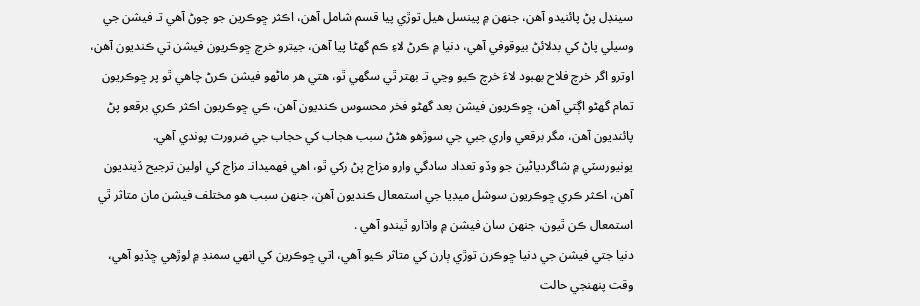سينڊل پڻ پائنيدو آهن، جنهن ۾ پينسل هيل توڙي پيا قسم شامل آهن، اڪثر ڇوڪرين جو چوڻ آهي تـ فيشن جي وسيلي پاڻ کي بدلائڻ بيوقوفي آهي، دنيا ۾ ڪرڻ لاءِ ڪم گهڻا پيا آهن، جيترو خرچ ڇوڪريون فيشن تي ڪنديون آهن، اوترو اگر خرچ فلاح بهبود لاءَ خرچ ڪيو وڃي تـ بهتر ٿي سگهي ٿو، هتي هر ماڻهو فيشن ڪرڻ چاهي ٿو پر ڇوڪريون تمام گهڻو اڳتي آهن، ڇوڪريون فيشن بعد گهڻو فخر محسوس ڪنديون آهن، ڪي ڇوڪريون اڪثر ڪري برقعو پڻ پائنديون آهن، مگر برقعي واري جبي جي سوڙهو هڻڻ سبب هجاب کي حجاب جي ضرورت پوندي آهي.
يونيورسٽي ۾ شاگردياڻين جو وڏو تعداد سادگي وارو مزاج پڻ رکي ٿو، اهي فهميدانـ مزاج کي اولين ترجيح ڏينديون آهن، اڪثر ڪري ڇوڪريون سوشل ميڊيا جي استمعال ڪنديون آهن، جنهن سبب هو مختلف فيشن مان متاثر ٿي استمعال ڪن ٿيون، جنهن سان فيشن ۾ واڌارو ٿيندو آهي .
دنيا جتي فيشن جي دنيا ڇوڪرن توڙي ٻارن کي متاثر ڪيو آهي، اتي ڇوڪرين کي انهي سمنڊ ۾ لوڙهي ڇڏيو آهي، وقت پنهنجي حالت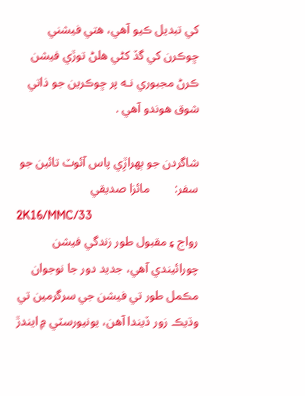کي تبديل ڪيو آهي، هتي فيشني ڇوڪرن کي گڏ کڻي هلڻ توڙي فيشن ڪرڻ مجبوري نـه پر ڇوڪرين جو ذاتي شوق هوندو آهي .

شاگردن جو ٻهراڙِي پاس آئوٽ تائين جو سفر:        مائزا صديقي
2K16/MMC/33
رواج ۽ مقبول طور زندگي فيشن چورائيندي آهي، جديد دور جا نوجوان  مڪمل طور تي فيشن جي سرگرمين تي وڌيڪ زور ڏيندا آهن، يونيورسٽي ۾ ايندڙ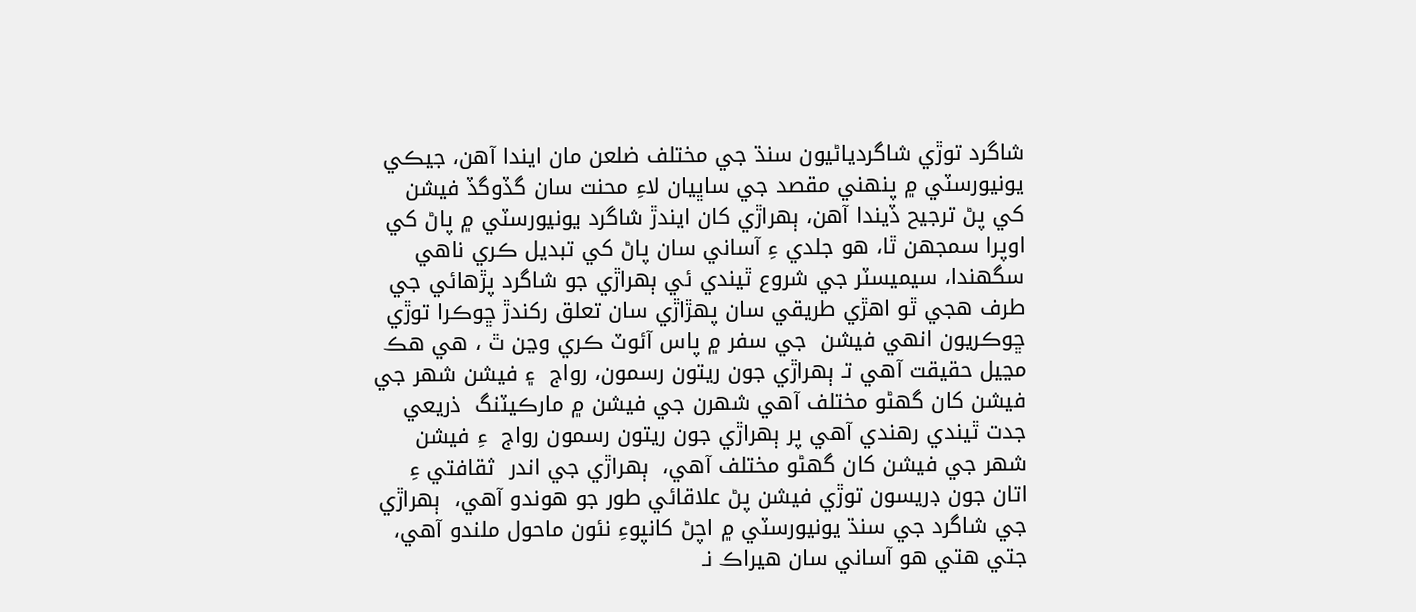شاگرد توڙي شاگردياڻيون سنڌ جي مختلف ضلعن مان ايندا آهن، جيڪي يونيورسٽي ۾ پنهني مقصد جي ساڀيان لاءِ محنت سان گڏوگڏ فيشن کي پڻ ترجيح ڏيندا آهن، ٻهراڙي کان ايندڙ شاگرد يونيورسٽي ۾ پاڻ کي اوپرا سمجهن ٿا، هو جلدي ءِ آساني سان پاڻ کي تبديل ڪري ناهي سگهندا، سيميسٽر جي شروع ٿيندي ئي ٻهراڙي جو شاگرد پڙهائي جي طرف هجي ٿو اهڙي طريقي سان پهڙاڙي سان تعلق رکندڙ ڇوڪرا توڙي ڇوڪريون انهي فيشن  جي سفر ۾ پاس آئوٽ ڪري وڃن ٿ ، هي هڪ مڃيل حقيقت آهي تـ ٻهراڙي جون ريتون رسمون، رواج  ۽ فيشن شهر جي فيشن کان گهڻو مختلف آهي شهرن جي فيشن ۾ مارڪيٽنگ  ذريعي جدت ٿيندي رهندي آهي پر ٻهراڙي جون ريتون رسمون رواج  ءِ فيشن شهر جي فيشن کان گهڻو مختلف آهي،  ٻهراڙي جي اندر  ثقافتي ءِ اتان جون ڊريسون توڙي فيشن پڻ علاقائي طور جو هوندو آهي،  ٻهراڙي جي شاگرد جي سنڌ يونيورسٽي ۾ اچڻ کانپوءِ نئون ماحول ملندو آهي، جتي هتي هو آساني سان هيراڪ نـ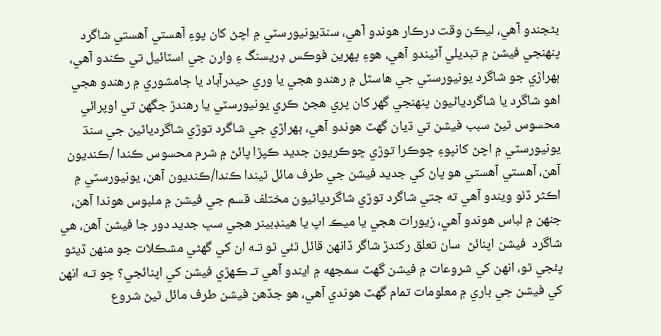بڻجندو آهي، ليڪن وقت درڪار هوندو آهي، سنڌيونيورسٽي ۾ اچڻ کان پوءِ آهستي آهستي شاگرد پنهنجي فيشن ۾ تبديلي آڻيندو آهي، هوءِ پهرين فوڪس ڊريسنگ ءِ وارن جي اسٽائيل تي ڪندو آهي، ٻهراڙي جو شاگرد يونيورسٽي جي هاسٽل ۾ رهندو هجي يا وري حيدرآباد يا ڄامشوري ۾ رهندو هجي اهو شاگرد يا شاگردياڻيون پنهنجي گهر کان پري هجڻ ڪري يونيورسٽي يا رهندڙ جگهن تي اوپرائي محسوس ٿيڻ سبب فيشن تي ڌيان گهٽ هوندو آهي، ٻهراڙي جي شاگرد توڙي شاگردياڻين جي سنڌ يونيورسٽي ۾ اچڻ کانپوءِ ڇوڪرا توڙي ڇوڪريون جديد ڪپڙا پائڻ ۾ شرم محسوس ڪندا /ڪنديون آهن، آهستي آهستي هو پاڻ کي جديد فيشن جي طرف مائل ٿيندا ڪندا/ڪنديون آهن، يونيورسٽي ۾ اڪثر ڏٺو ويندو آهي ته جتي شاگرد توڙي شاگردياڻيون مختلف قسم جي فيشن ۾ ملبوس هوندا آهن، جنهن ۾ لباس هوندو آهي، زيورات هجي يا ميڪ اپ يا هينڊبينر هجي سڀ جديد دور جا فيشن آهن، هي شاگرد  فيشن اپنائڻ  سان تعلق رکندڙ شاگر ڏانهن قائل ٿئي ٿو تـه ان کي گهڻي مشڪلات جو منهن ڏيڻو پئجي ٿو، انهن کي شروعات ۾ فيشن گهٽ سمجهه ۾ ايندو آهي تـ ڪهڙي فيشن کي اپنائجي؟ ڇو تـه انهن کي فيشن جي باري ۾ معلومات تمام گهٽ هوندي آهي، هو جڏهن فيشن طرف مائل ٿيڻ شروع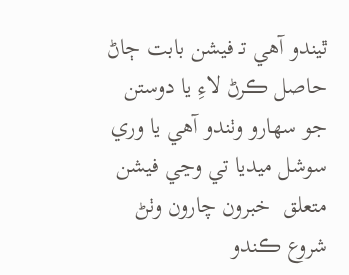ٿيندو آهي تـ فيشن بابت ڄاڻ حاصل ڪرڻ لاءِ يا دوستن جو سهارو وٺندو آهي يا وري سوشل ميديا تي وڃي فيشن متعلق  خبرون چارون وٺڻ شروع ڪندو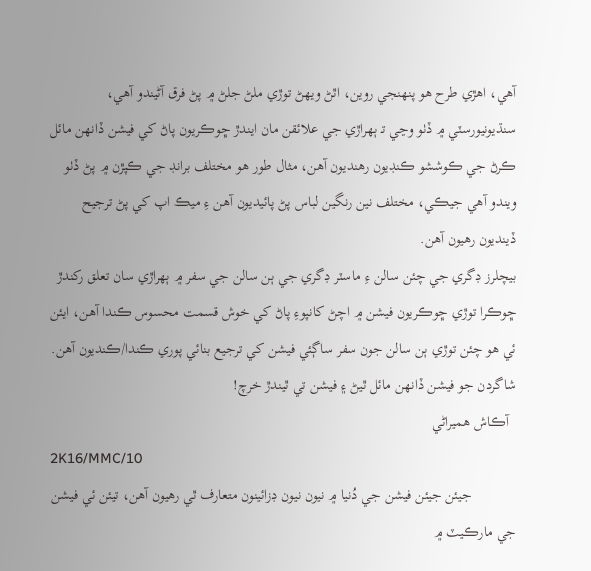آهي، اهڙي طرح هو پنهنجي روين، اٿڻ ويهڻ توڙي ملڻ جلڻ ۾ پڻ فرق آڻيندو آهي، سنڌيونيورسٽي ۾ ڏٺو وڃي تـ ٻهراڙي جي علائقن مان ايندڙ ڇوڪريون پاڻ کي فيشن ڏانهن مائل ڪرڻ جي ڪوششو ڪنڊيون رهنديون آهن، مثال طور هو مختلف برانڊ جي ڪپڙن ۾ پڻ ڏٺو ويندو آهي جيڪي، مختلف نين رنگين لباس پڻ پائيديون آهن ءِ ميڪ اپ کي پڻ ترجيح ڏينديون رهيون آهن.
بيچلرز ڊگري جي چئن سالن ءِ ماسٽر ڊگري جي ٻن سالن جي سفر ۾ ٻهراڙي سان تعلق رکندڙ ڇوڪرا توڙي ڇوڪريون فيشن ۾ اچڻ کانپوءِ پاڻ کي خوش قسمت محسوس ڪندا آهن، ايئن ئي هو چئن توڙي ٻن سالن جون سفر ساڳئي فيشن کي ترجيع بنائي پوري ڪندا/ڪنديون آهن.
شاگردن جو فيشن ڏانهن مائل ٿيڻ ۽ فيشن تي ٿيندڙ خرچ!
  آڪاش هميراڻي
2K16/MMC/10
            جيئن جيئن فيشن جي دُنيا ۾ نيون نيون ڊزائينون متعارف ٿي رهيون آهن، تيئن ئي فيشن جي مارڪيٽ ۾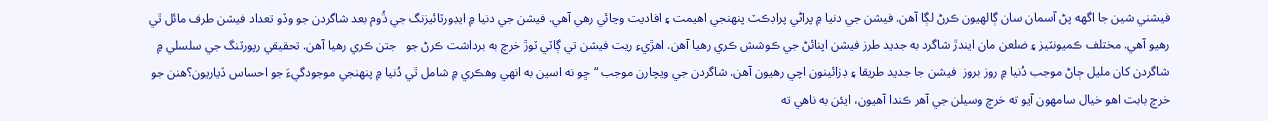فيشني شين جا اگهه پڻ آسمان سان ڳالهيون ڪرڻ لڳا آهن. فيشن جي دنيا ۾ پراڻي پراڊڪٽ پنهنجي اهيمت ۽ افاديت وڃائي رهي آهي. فيشن جي دنيا ۾ ايڊورٽائيزنگ جي ڌُوم بعد شاگردن جو وڏو تعداد فيشن طرف مائل ٿي رهيو آهي. مختلف ڪميونٽيز ۽ ضلعن مان ايندڙ شاگرد به جديد طرز فيشن اپنائڻ جي ڪوشش ڪري رهيا آهن. اهڙيءِ ريت فيشن تي ڳاٽي ٽوڙ خرچ به برداشت ڪرڻ جو   جتن ڪري رهيا آهن. تحقيقي رپورٽنگ جي سلسلي ۾ شاگردن کان مليل ڄاڻ موجب دُنيا ۾ روز بروز  فيشن جا جديد طريقا ۽ ڊزائينون اچي رهيون آهن. شاگردن جي ويچارن موجب “ڇو نه اسين به انهي وهڪري ۾ شامل ٿي دُنيا ۾ پنهنجي موجودگيءَ جو احساس ڏياريون؟هنن جو خرچ بابت اهو خيال سامهون آيو ته خرچ وسيلن جي آهر ڪندا آهيون، ايئن به ناهي ته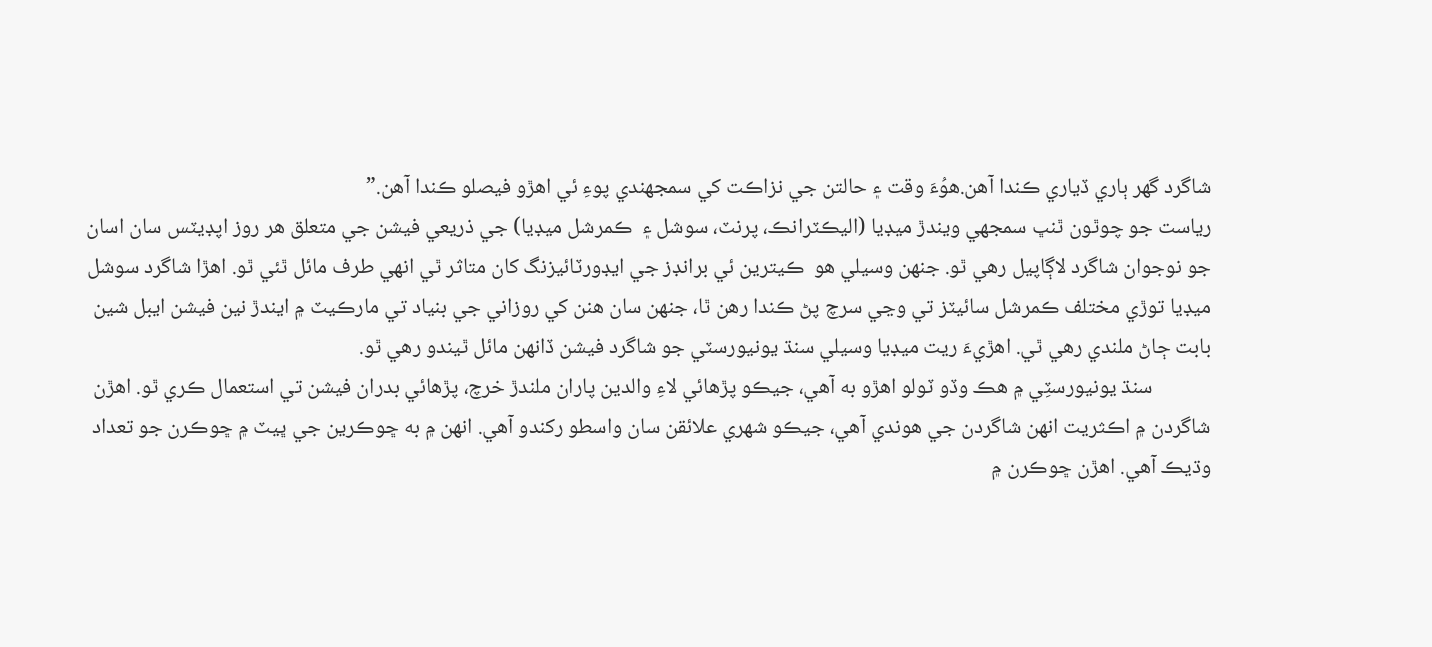شاگرد گهر ٻاري ڏياري ڪندا آهن.هوُءَ وقت ۽ حالتن جي نزاڪت کي سمجهندي پوءِ ئي اهڙو فيصلو ڪندا آهن.”
رياست جو چوٿون ٿنڀ سمجهي ويندڙ ميڊيا (اليڪٽرانڪ، پرنٽ، سوشل ۽  ڪمرشل ميڊيا) جي ذريعي فيشن جي متعلق هر روز اپڊيٽس سان اسان جو نوجوان شاگرد لاڳاپيل رهي ٿو. جنهن وسيلي هو  ڪيترين ئي برانڊز جي ايڊورٽائيزنگ کان متاثر ٿي انهي طرف مائل ٿئي ٿو. اهڙا شاگرد سوشل ميڊيا توڙي مختلف ڪمرشل سائيٽز تي وڃي سرچ پڻ ڪندا رهن ٿا، جنهن سان هنن کي روزاني جي بنياد تي مارڪيٽ ۾ ايندڙ نين فيشن ايبل شين بابت ڄاڻ ملندي رهي ٿي. اهڙيءَ ريت ميڊيا وسيلي سنڌ يونيورسٽي جو شاگرد فيشن ڏانهن مائل ٿيندو رهي ٿو.
            سنڌ يونيورسٽِي ۾ هڪ وڏو ٽولو اهڙو به آهي، جيڪو پڙهائي لاءِ والدين پاران ملندڙ خرچ، پڙهائي بدران فيشن تي استعمال ڪري ٿو. اهڙن شاگردن ۾ اڪثريت انهن شاگردن جي هوندي آهي، جيڪو شهري علائقن سان واسطو رکندو آهي. انهن ۾ به ڇوڪرين جي ڀيٽ ۾ ڇوڪرن جو تعداد وڌيڪ آهي. اهڙن ڇوڪرن ۾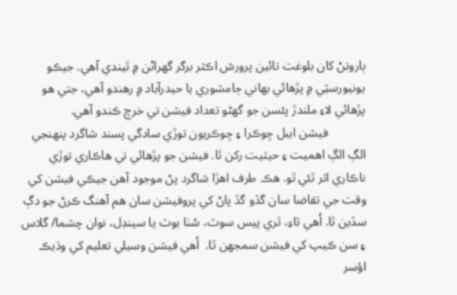ٻاروتڻ کان بلوغت تائين پرورش اڪثر برگر گهراڻن ۾ ٿيندي آهي. جيڪو يونيورسٽِي ۾ پڙهائي بهاني ڄامشوري يا حيدرآباد ۾ رهندو آهي، جتي هو پڙهائي لاءِ ملندڙ پئسن جو گهڻو تعداد فيشن تي خرچ ڪندو آهي.
            فيشن ايبل ڇوڪرا ۽ ڇوڪريون توڙي سادگي پسند شاگرد پنهنجي الڳ الڳ اهميت ۽ حيثيت رکن ٿا. فيشن جو پڙهائي تي هاڪاري توڙي ناڪاري اثر ٿئي ٿو. هڪ طرف اهڙا شاگرد پڻ موجود آهن جيڪي فيشن کي وقت جي تقاضا سان گڏو گڏ پاڻ کي پروفيشن سان هم آهنگ ڪرڻ جو دڳ سڏين ٿا. اُهي ٽاءِ، ٿري پيس سوٽ، سُٺا بوٽ يا سينڊل، نوان چشما/ گلاس ۽ سن ڪيپ کي فيشن سمجهن ٿا.  اُهي فيشن وسيلي تعليم کي وڌيڪ اؤسر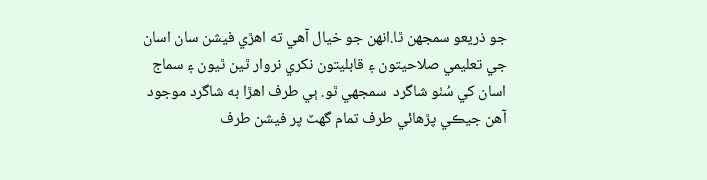جو ذريعو سمجهن ٿا.انهن جو خيال آهي ته اهڙي فيشن سان اسان جي تعليمي صلاحيتون ۽ قابليتون نکري نروار ٿين ٿيون ۽ سماج اسان کي سُٺو شاگرد  سمجهي ٿو. ٻي طرف اهڙا به شاگرد موجود آهن جيڪي پڙهائي طرف تمام گهٽ پر فيشن طرف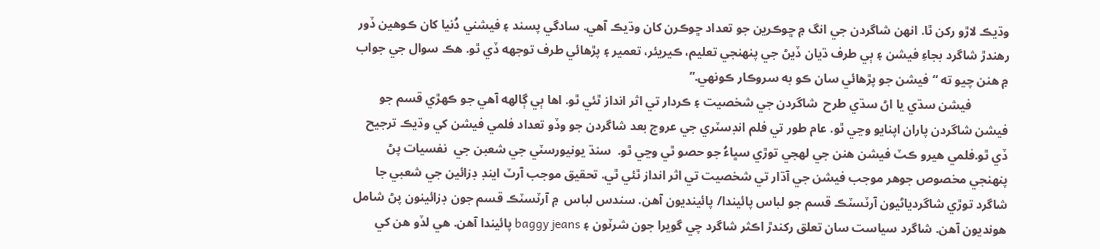وڌيڪ لاڙو رکن ٿا. انهن شاگردن جي انگ ۾ ڇوڪرين جو تعداد ڇوڪرن کان وڌيڪ آهي. سادگي پسند ۽ فيشني دُنيا کان ڪوهين ڏور رهندڙ شاگرد بجاءِ فيشن ۽ ٻي طرف ڌيان ڏيڻ جي پنهنجي تعليم، ڪيريئر، تعمير ۽ پڙهائي طرف توجهه ڏي ٿو. هڪ سوال جي جواب ۾ هنن چيو ته “فيشن جو پڙهائي سان ڪو به سروڪار ڪونهي.”
            فيشن سڌي يا اڻ سڌي طرح  شاگردن جي شخصيت ۽ ڪردار تي اثر انداز ٿئي ٿو. اها ٻي ڳالهه آهي جو ڪهڙي قسم جو فيشن شاگردن پاران اپنايو وڃي ٿو. عام طور تي فلم انڊسٽري جي عروج بعد شاگردن جو وڏو تعداد فلمي فيشن کي وڌيڪ ترجيح ڏي ٿو.فلمي هيرو ڪٽ فيشن هنن جي لهجي توڙي سڀاءُ جو حصو ٿي وڃي ٿو.  سنڌ يونيورسٽي جي شعبن جي  نفسيات پڻ پنهنجي مخصوص جوهر موجب فيشن جي آڌار تي شخصيت تي اثر انداز ٿئي ٿي. تحقيق موجب آرٽ اينڊ ڊزائين جي شعبي جا شاگرد توڙي شاگردياڻيون آرٽسٽڪ قسم جو لباس پائيندا/ پائينديون آهن. سندس لباس  ۾ آرٽسٽڪ قسم جون ڊزائينون پڻ شامل هونديون آهن. شاگرد سياست سان تعلق رکندڙ اڪثر شاگرد چي گويرا جون شرٽون ۽ baggy jeans پائيندا آهن. هي لڏو هن کي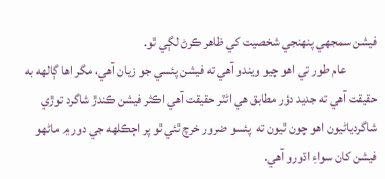فيشن سمجهي پنهنجي شخصيت کي ظاهر ڪرڻ لڳي ٿو.
            عام طور تي اهو چيو ويندو آهي ته فيشن پئسي جو زيان آهي، مگر اها ڳالهه به حقيقت آهي ته جديد دؤر مطابق هي اڻٽر حقيقت آهي اڪثر فيشن ڪندڙ شاگرد توڙي شاگردياڻيون اهو چون ٿيون ته  پئسو ضرور خرچ ٿئي ٿو پر اڄڪلهه جي دور ۾ ماڻهو فيشن کان سواءِ اڌورو آهي.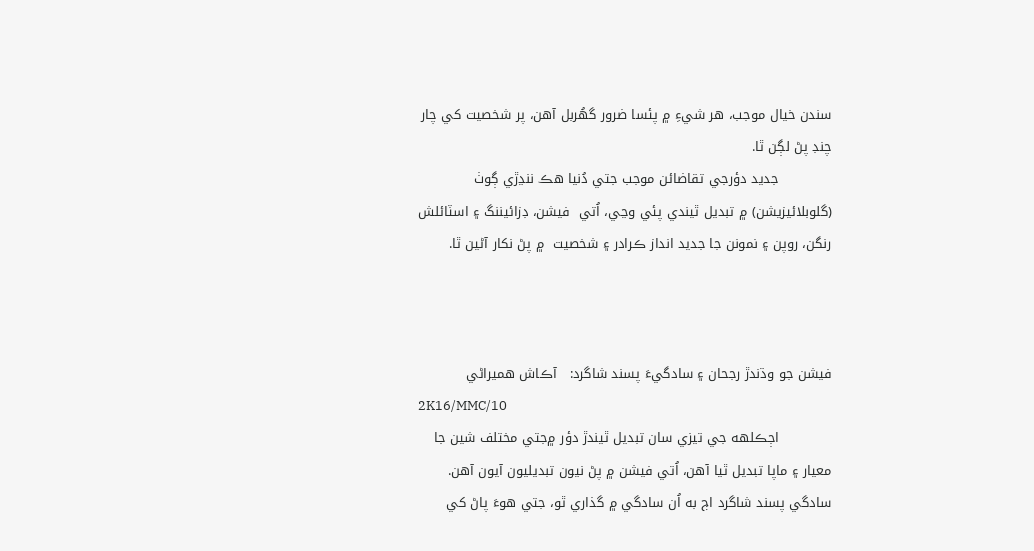سندن خيال موجب، هر شيءِ ۾ پئسا ضرور گهُربل آهن، پر شخصيت کي چار چنڊ پڻ لڳن ٿا.
            جديد دؤرجي تقاضائن موجب جتي دُنيا هڪ ننڍڙي ڳوٺ (گلوبلائيزيشن) ۾ تبديل ٿيندي پئي وڃي، اُتي  فيشن، ڊزائيننگ ۽ اسٽائلش رنگن، روپن ۽ نمونن جا جديد انداز ڪرادر ۽ شخصيت  ۾ پڻ نکار آڻين ٿا.



فيشن جو وڌندڙ رجحان ۽ سادگيءَ پسند شاگرد:   آڪاش هميراڻي
2K16/MMC/10
            اڄڪلهه جي تيزي سان تبديل ٿيندڙ دؤر ۾جتي مختلف شين جا معيار ۽ ماپا تبديل ٿيا آهن، اُتي فيشن ۾ پڻ نيون تبديليون آيون آهن. سادگي پسند شاگرد اڄ به اُن سادگي ۾ گذاري ٿو، جتي هوءَ پاڻ کي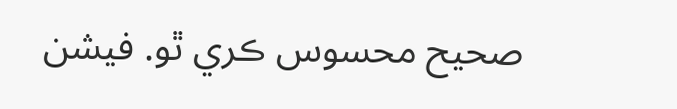صحيح محسوس ڪري ٿو. فيشن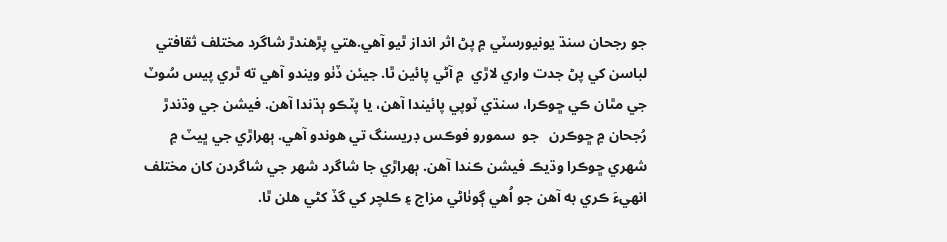جو رجحان سنڌ يونيورسٽي ۾ پڻ اثر انداز ٿيو آهي.هتي پڙهندڙ شاگرد مختلف ثقافتي لباسن کي پڻ جدت واري لاڙي  ۾ آڻي پائين ٿا. جيئن ڏٺو ويندو آهي ته ٿري پيس سُوٽ جي مٿان ڪي ڇوڪرا، سنڌي ٽوپي پائيندا آهن، يا پٽڪو ٻڌندا آهن. فيشن جي وڌندڙ رُجحان ۾ ڇوڪرن   جو  سمورو فوڪس ڊريسنگ تي هوندو آهي. ٻهراڙي جي ڀيٽ ۾  شهري ڇوڪرا وڌيڪ فيشن ڪندا آهن. ٻهراڙي جا شاگرد شهر جي شاگردن کان مختلف انهيءَ ڪري به آهن جو اُهي ڳوٺاڻي مزاج ۽ ڪلچر کي گڏ کڻي هلن ٿا.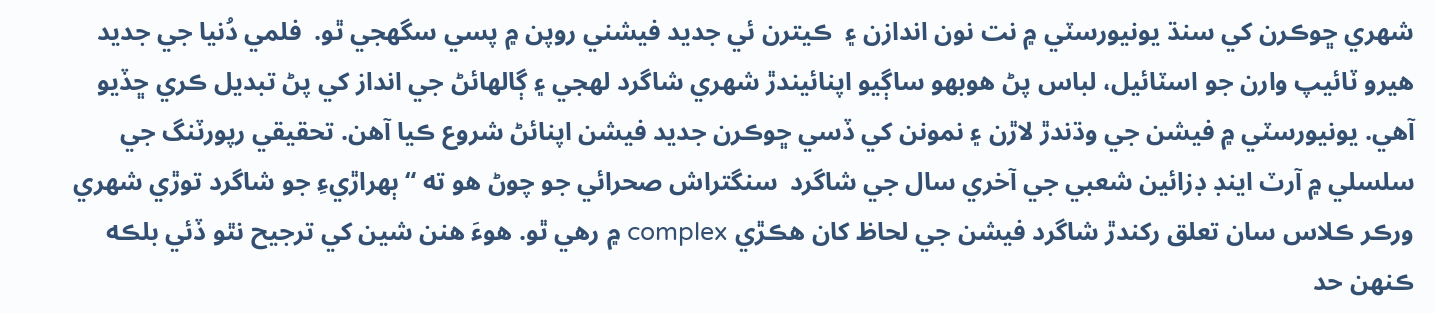شهري ڇوڪرن کي سنڌ يونيورسٽي ۾ نت نون اندازن ۽  ڪيترن ئي جديد فيشني روپن ۾ پسي سگهجي ٿو.  فلمي دُنيا جي جديد هيرو ٽائيپ وارن جو اسٽائيل، لباس پڻ هوبهو ساڳيو اپنائيندڙ شهري شاگرد لهجي ۽ ڳالهائڻ جي انداز کي پڻ تبديل ڪري ڇڏيو آهي. يونيورسٽي ۾ فيشن جي وڌندڙ لاڙن ۽ نمونن کي ڏسي ڇوڪرن جديد فيشن اپنائڻ شروع ڪيا آهن. تحقيقي رپورٽنگ جي سلسلي ۾ آرٽ اينڊ ڊزائين شعبي جي آخري سال جي شاگرد  سنگتراش صحرائي جو چوڻ هو ته “ٻهراڙيءِ جو شاگرد توڙي شهري ورڪر ڪلاس سان تعلق رکندڙ شاگرد فيشن جي لحاظ کان هڪڙي complex ۾ رهي ٿو. هوءَ هنن شين کي ترجيح نٿو ڏئي بلڪه ڪنهن حد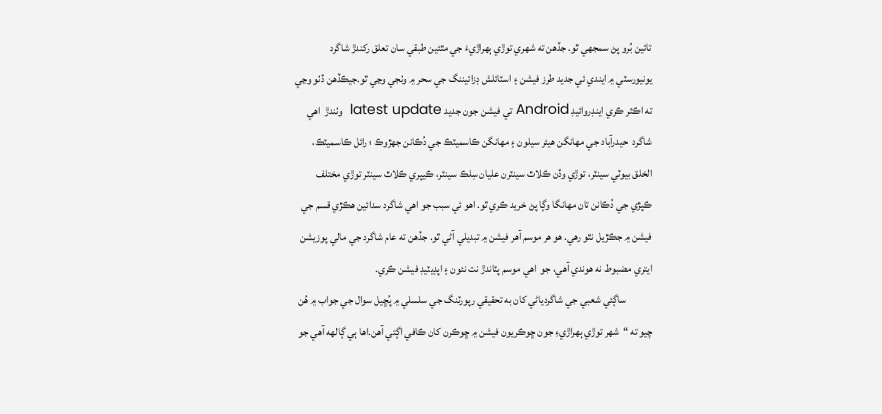تائين بُرو پڻ سمجهي ٿو. جڏهن ته شهري توڙي ٻهراڙيءَ جي مٿئين طبقي سان تعلق رکندڙ شاگرد يونيورسٽي ۾ ايندي ئي جديد طرز فيشن ۽ اسٽائلش ڊزائيننگ جي سحر ۾ وٺجي وڃي ٿو.جيڪڏهن ڏٺو وڃي ته اڪثر ڪري اينڊروائيڊ Android تي فيشن جون جديد latest update  وٺندڙ  اهي شاگرد  حيدرآباد جي مهانگن هيئر سيلون ۽ مهانگن ڪاسميٽڪ جي دُڪانن جهڙوڪ ؛ رائل ڪاسميٽڪ، الخلق بيوٽي سينٽر، توڙي وڏن ڪلاٿ سينٽرن عليان سِلڪ سينٽر، ڪيپري ڪلاٿ سينٽر توڙي مختلف ڪپڙي جي دُڪانن تان مهانگا وڳا پڻ خريد ڪري ٿو. اهو ئي سبب جو اهي شاگرد سدائين هڪڙي قسم جي فيشن ۾ جڪڙيل نٿو رهي. هو هر موسم آهر فيشن ۾ تبديلي آڻي ٿو. جڏهن ته عام شاگرد جي مالي پوزيشن ايتري مضبوط نه هوندي آهي، جو  اهي موسم پٽاندڙ نت نئون ۽ اپڊيٽيڊ فيشن ڪري.
            ساڳئي شعبي جي شاگردياڻي کان به تحقيقي رپورٽنگ جي سلسلي ۾ پُڇيل سوال جي جواب ۾ هُن چيو ته “شهر توڙي ٻهراڙيءِ جون ڇوڪريون فيشن ۾ ڇوڪرن کان ڪافي اڳتي آهن.اها ٻي ڳالهه آهي جو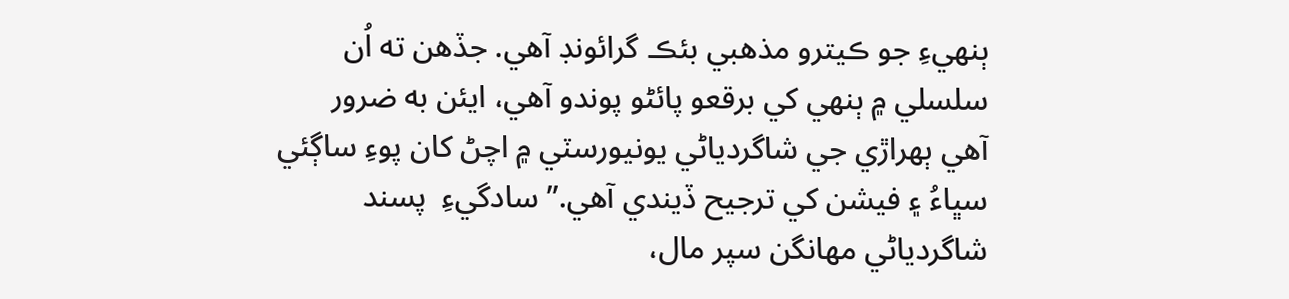ٻنهيءِ جو ڪيترو مذهبي بئڪ گرائونڊ آهي. جڏهن ته اُن سلسلي ۾ ٻنهي کي برقعو پائڻو پوندو آهي، ايئن به ضرور  آهي ٻهراڙي جي شاگردياڻي يونيورسٽي ۾ اچڻ کان پوءِ ساڳئي سڀاءُ ۽ فيشن کي ترجيح ڏيندي آهي.” سادگيءِ  پسند شاگردياڻي مهانگن سپر مال،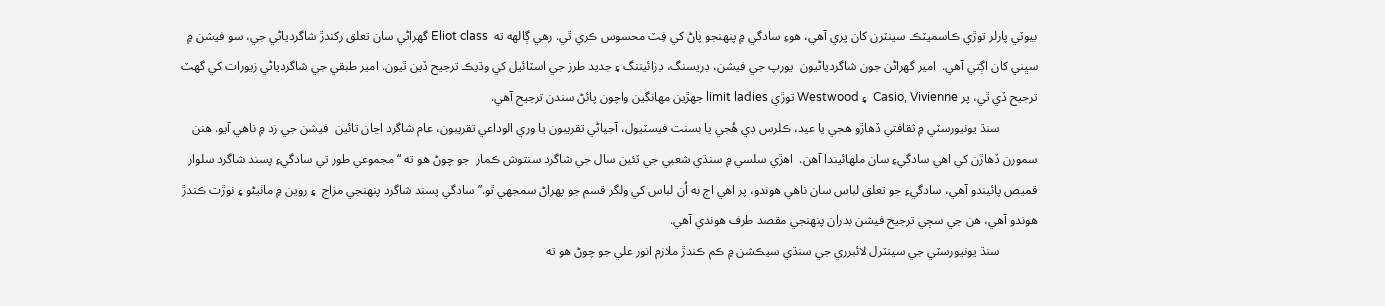بيوٽي پارلر توڙي ڪاسميٽڪ سينٽرن کان پري آهي، هوءِ سادگي ۾ پنهنجو پاڻ کي فِٽ محسوس ڪري ٿي. رهي ڳالهه ته  Eliot class گهراڻي سان تعلق رکندڙ شاگردياڻي جي، سو فيشن ۾ سڀني کان اڳتي آهي.  امير گهراڻن جون شاگردياڻيون  يورپ جي فيشن، ڊريسنگ، ڊزائيننگ ۽ جديد طرز جي اسٽائيل کي وڌيڪ ترجيح ڏين ٿيون. امير طبقي جي شاگردياڻي زيورات کي گهٽ ترجيح ڏي ٿي، پر Casio, Vivienne  ۽ Westwood توڙي limit ladies جهڙين مهانگين واچون پائڻ سندن ترجيح آهي.
            سنڌ يونيورسٽي ۾ ثقافتي ڏهاڙو هجي يا عيد، ڪلرس ڊي هُجي يا بسنت فيسٽيول، آجياڻي تقريبون يا وري الوداعي تقريبون، عام شاگرد اڃان تائين  فيشن جي زد ۾ ناهي آيو. هنن سمورن ڏهاڙن کي اهي سادگيءِ سان ملهائيندا آهن.  اهڙي سلسي ۾ سنڌي شعبي جي ٽئين سال جي شاگرد سنتوش ڪمار  جو چوڻ هو ته “ مجموعي طور تي سادگيءِ پسند شاگرد سلوار قميص پائيندو آهي، سادگيءِ جو تعلق لباس سان ناهي هوندو، پر اهي اڄ به اُن لباس کي ولگر قسم جو پهراڻ سمجهي ٿو.” سادگي پسند شاگرد پنهنجي مزاج  ۽ روين ۾ ماٺيڻو ۽ نوڙت ڪندڙ هوندو آهي، هن جي سڄي ترجيح فيشن بدران پنهنجي مقصد طرف هوندي آهي.
            سنڌ يونيورسٽي جي سينٽرل لائبرري جي سنڌي سيڪشن ۾ ڪم ڪندڙ ملازم انور علي جو چوڻ هو ته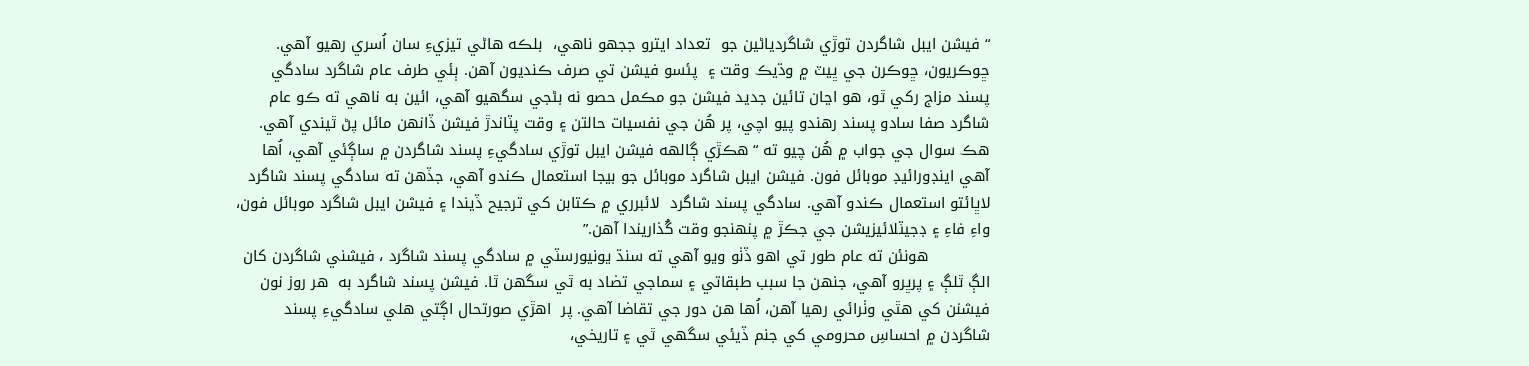“ فيشن ايبل شاگردن توڙي شاگردياڻين جو  تعداد ايترو ججهو ناهي،  بلڪه هاڻي تيزيءِ سان اُسري رهيو آهي. ڇوڪريون، ڇوڪرن جي ڀيٽ ۾ وڌيڪ وقت ۽  پئسو فيشن تي صرف ڪنديون آهن. ٻئي طرف عام شاگرد سادگي پسند مزاج رکي ٿو، هو اڃان تائين جديد فيشن جو مڪمل حصو نه بڻجي سگهيو آهي، ائين به ناهي ته ڪو عام شاگرد صفا سادو پسند رهندو پيو اچي، پر هُن جي نفسيات حالتن ۽ وقت پٽاندڙ فيشن ڏانهن مائل پڻ ٿيندي آهي. هڪ سوال جي جواب ۾ هُن چيو ته “هڪڙي ڳالهه فيشن ايبل توڙي سادگيءِ پسند شاگردن ۾ ساڳئي آهي، اُها آهي اينڊورائيڊ موبائل فون. فيشن ايبل شاگرد موبائل جو بيجا استعمال ڪندو آهي، جڏهن ته سادگي پسند شاگرد لاڀائتو استعمال ڪندو آهي. سادگي پسند شاگرد  لائبرري ۾ ڪتابن کي ترجيح ڏيندا ۽ فيشن ايبل شاگرد موبائل فون، واءِ فاءِ ۽ ڊجيٽلائيزيشن جي جڪڙ ۾ پنهنجو وقت گُذاريندا آهن.”
            هونئن ته عام طور تي اهو ڏٺو ويو آهي ته سنڌ يونيورسٽي ۾ سادگي پسند شاگرد ، فيشني شاگردن کان الڳ ٿلڳ ۽ پرڀرو آهي، جنهن جا سبب طبقاتي ۽ سماجي تضاد به ٿي سگهن ٿا. فيشن پسند شاگرد به  هر روز نون فيشنن کي هٿي وٺرائي رهيا آهن، اُها هن دور جي تقاضا آهي. پر  اهڙي صورتحال اڳتي هلي سادگيءِ پسند شاگردن ۾ احساسِ محرومي کي جنم ڏيئي سگهي ٿي ۽ تاريخي،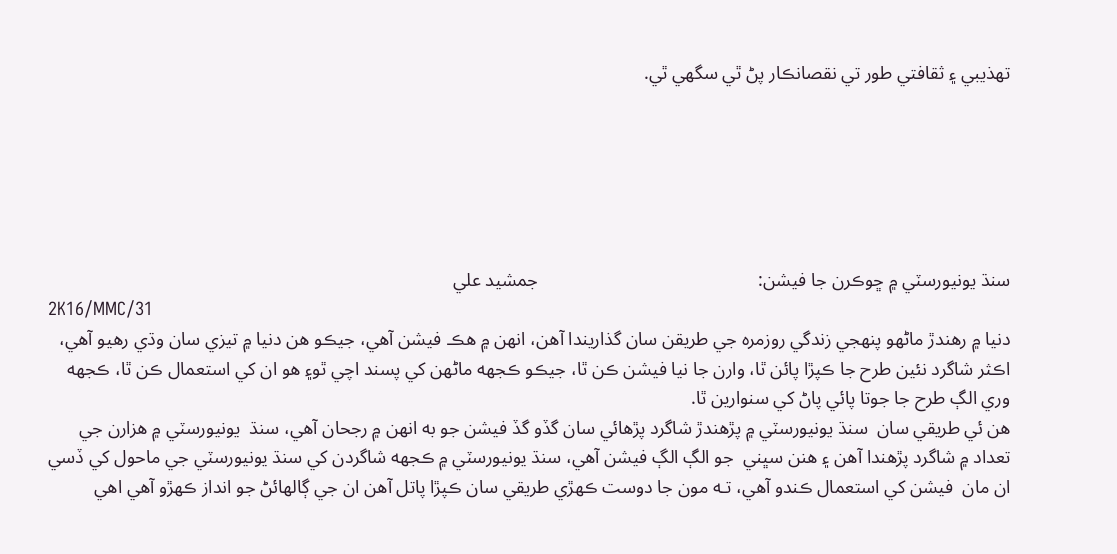تهذيبي ۽ ثقافتي طور تي نقصانڪار پڻ ٿي سگهي ٿي.






سنڌ يونيورسٽي ۾ ڇوڪرن جا فيشن:                                               جمشيد علي
2K16/MMC/31
دنيا ۾ رهندڙ ماڻهو پنهجي زندگي روزمره جي طريقن سان گذاريندا آهن، انهن ۾ هڪ فيشن آهي، جيڪو هن دنيا ۾ تيزي سان وڌي رهيو آهي، اڪثر شاگرد نئين طرح جا ڪپڙا پائن ٿا، وارن جا نيا فيشن ڪن ٿا، جيڪو ڪجهه ماڻهن کي پسند اچي ٿو۽ هو ان کي استعمال ڪن ٿا، ڪجهه وري الڳ طرح جا جوتا پائي پاڻ کي سنوارين ٿا.
هن ئي طريقي سان  سنڌ يونيورسٽي ۾ پڙهندڙ شاگرد پڙهائي سان گڏو گڏ فيشن جو به انهن ۾ رجحان آهي، سنڌ  يونيورسٽي ۾ هزارن جي تعداد ۾ شاگرد پڙهندا آهن ۽ هنن سڀني  جو الڳ الڳ فيشن آهي، سنڌ يونيورسٽي ۾ ڪجهه شاگردن کي سنڌ يونيورسٽي جي ماحول کي ڏسي ان مان  فيشن کي استعمال ڪندو آهي، تـه مون جا دوست ڪهڙي طريقي سان ڪپڙا پاتل آهن ان جي ڳالهائڻ جو انداز ڪهڙو آهي اهي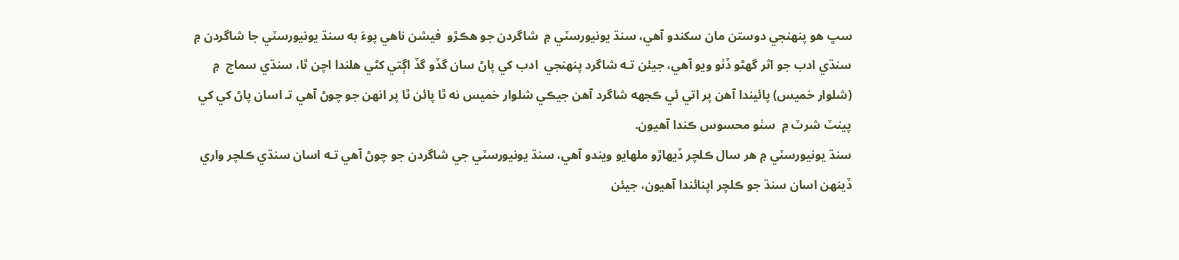سڀ هو پنهنجي دوستن مان سکندو آهي، سنڌ يونيورسٽي ۾  شاگردن جو هڪڙو  فيشن ناهي پوءَ به سنڌ يونيورسٽي جا شاگردن ۾ سنڌي ادب جو اثر گهڻو ڏٺو ويو آهي، جيئن تـه شاگرد پنهنجي  ادب کي پاڻ سان گڏو گڏ اڳتي کڻي هلندا اچن ٿا، سنڌي سماج  ۾ (شلوار خميس) پائيندا آهن پر اتي ئي ڪجهه شاگرد آهن جيڪي شلوار خميس نه ٿا پائن ٿا پر انهن جو چوڻ آهي تـ اسان پاڻ کي کي پينٽ شرٽ ۾  سٺو محسوس ڪندا آهيون.
سنڌ يونيورسٽي ۾ هر سال ڪلچر ڏيهاڙو ملهايو ويندو آهي، سنڌ يونيورسٽي جي شاگردن جو چوڻ آهي تـه اسان سنڌي ڪلچر واري ڏينهن اسان سنڌ جو ڪلچر اپنائندا آهيون، جيئن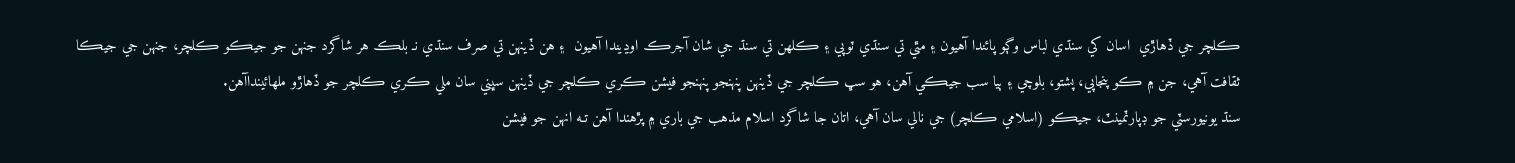ڪلچر جي ڏهاڙي  اسان کي سنڌي لباس وڳو پائندا آهيون ۽ مٿي تي سنڌي ٽوپي ۽ ڪلهن تي سنڌ جي شان آجرڪ اوڍيندا آهيون  ۽ هن ڏينهن تي صرف سنڌي نـ بلڪ هر شاگرد جنهن جو جيڪو ڪلچر، جنهن جي جيڪا ثقافت آهي، جن ۾ ڪو پنجاپي، پشتو، بلوچي ۽ ٻيا سب جيڪي آهن، هو سڀ ڪلچر جي ڏينهن پنهنجو پنهنجو فيشن ڪري ڪلچر جي ڏينهن سڀني سان ملي ڪري ڪلچر جو ڏهاڙو ملهائينداآهن.
سنڌ يونيورسٽي جو ڊپارٽمينٽ، جيڪو (اسلامي ڪلچر) جي نالي سان آهي، اتان جا شاگرد اسلام مذهب جي باري ۾ پڙهندا آهن تـه انهن جو فيشن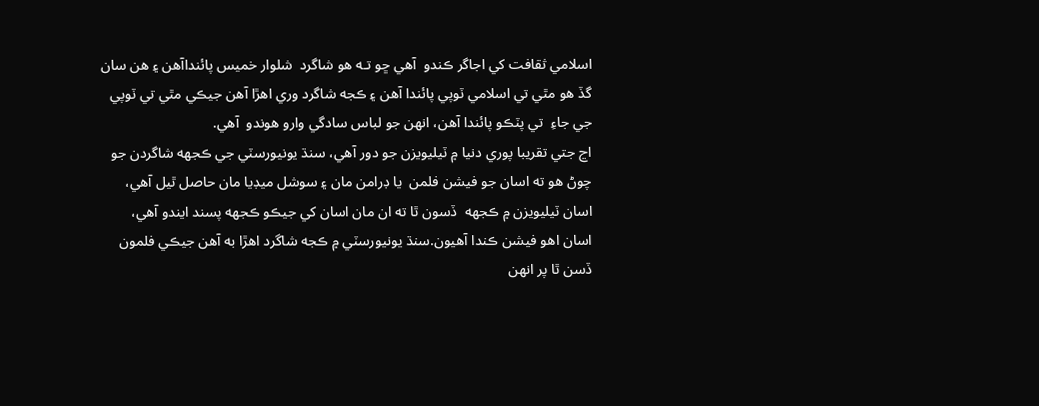اسلامي ثقافت کي اجاگر ڪندو  آهي ڇو تـه هو شاگرد  شلوار خميس پائنداآهن ۽ هن سان گڏ هو مٿي تي اسلامي ٽوپي پائندا آهن ۽ ڪجه شاگرد وري اهڙا آهن جيڪي مٿي تي ٽوپي جي جاءِ  تي پٽڪو پائندا آهن، انهن جو لباس سادگي وارو هوندو  آهي.
اڃ جتي تقريبا پوري دنيا ۾ ٽيليويزن جو دور آهي، سنڌ يونيورسٽي جي ڪجهه شاگردن جو چوڻ هو ته اسان جو فيشن فلمن  يا ڊرامن مان ۽ سوشل ميڊيا مان حاصل ٿيل آهي، اسان ٽيليويزن ۾ ڪجهه  ڏسون ٿا ته ان مان اسان کي جيڪو ڪجهه پسند ايندو آهي، اسان اهو فيشن ڪندا آهيون.سنڌ يونيورسٽي ۾ ڪجه شاگرد اهڙا به آهن جيڪي فلمون ڏسن ٿا پر انهن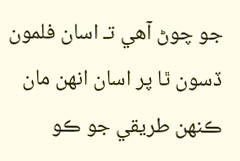جو چوڻ آهي تـ اسان فلمون ڏسون ٿا پر اسان انهن مان ڪنهن طريقي جو ڪو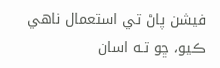فيشن پاڻ تي استعمال ناهي ڪيو، ڇو تـه اسان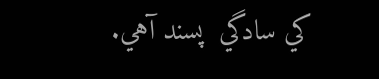کي سادگي  پسند آهي.